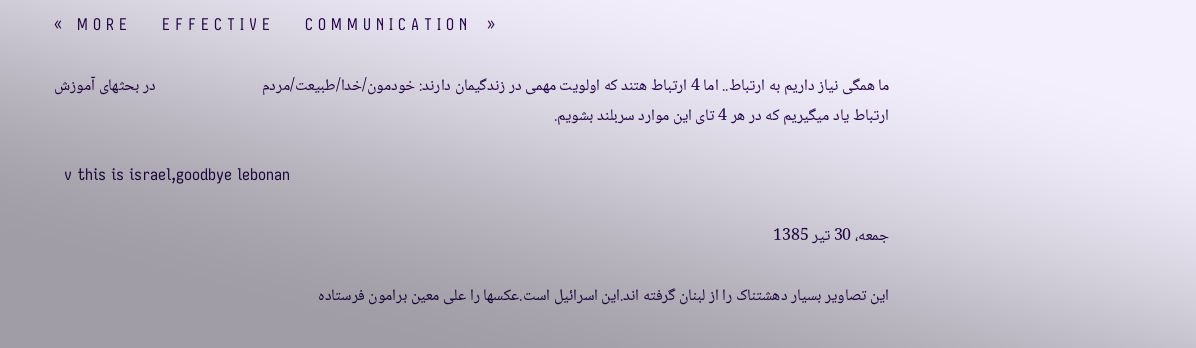«   M O R E       E F F E C T I V E       C O M M U N I C A T I O N    »

ما همگی نیاز داریم به ارتباط.. اما 4 ارتباط هتند که اولویت مهمی در زندگیمان دارند: خودمون/خدا/طبیعت/مردم                              در بحثهای آموزش ارتباط یاد میگیریم که در هر 4 تای اين موارد سربلند بشویم.

  v this is israel,goodbye lebonan

جمعه، 30 تير 1385

این تصاویر بسیار دهشتناک را از لبنان گرفته اند.این اسرائیل است.عکسها را علی معین برامون فرستاده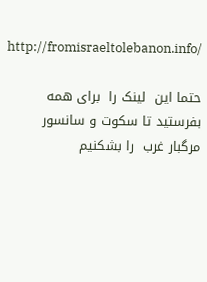http://fromisraeltolebanon.info/

حتما این  لینک را  برای همه بفرستید تا سکوت و سانسور مرگبار غرب  را بشکنیم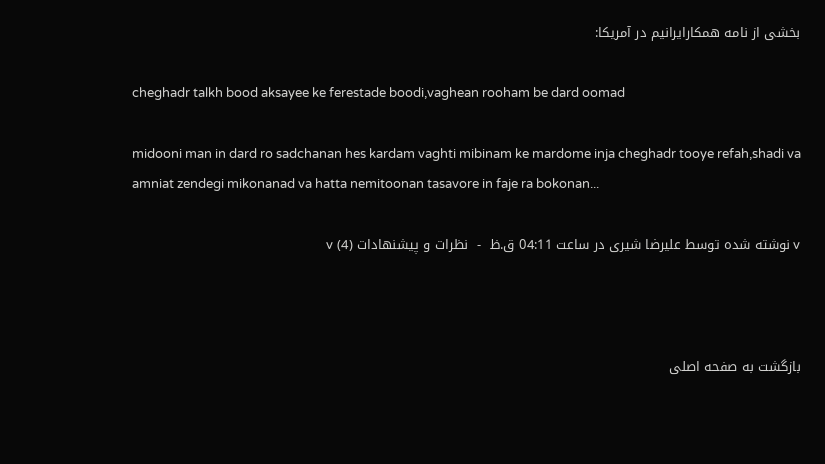بخشی از نامه همکارایرانیم در آمریکا:

cheghadr talkh bood aksayee ke ferestade boodi,vaghean rooham be dard oomad

midooni man in dard ro sadchanan hes kardam vaghti mibinam ke mardome inja cheghadr tooye refah,shadi va amniat zendegi mikonanad va hatta nemitoonan tasavore in faje ra bokonan...

v نوشته شده توسط عليرضا شيری در ساعت 04:11 ق.ظ  -  نظرات و پيشنهادات (4) v



بازگشت به صفحه اصلی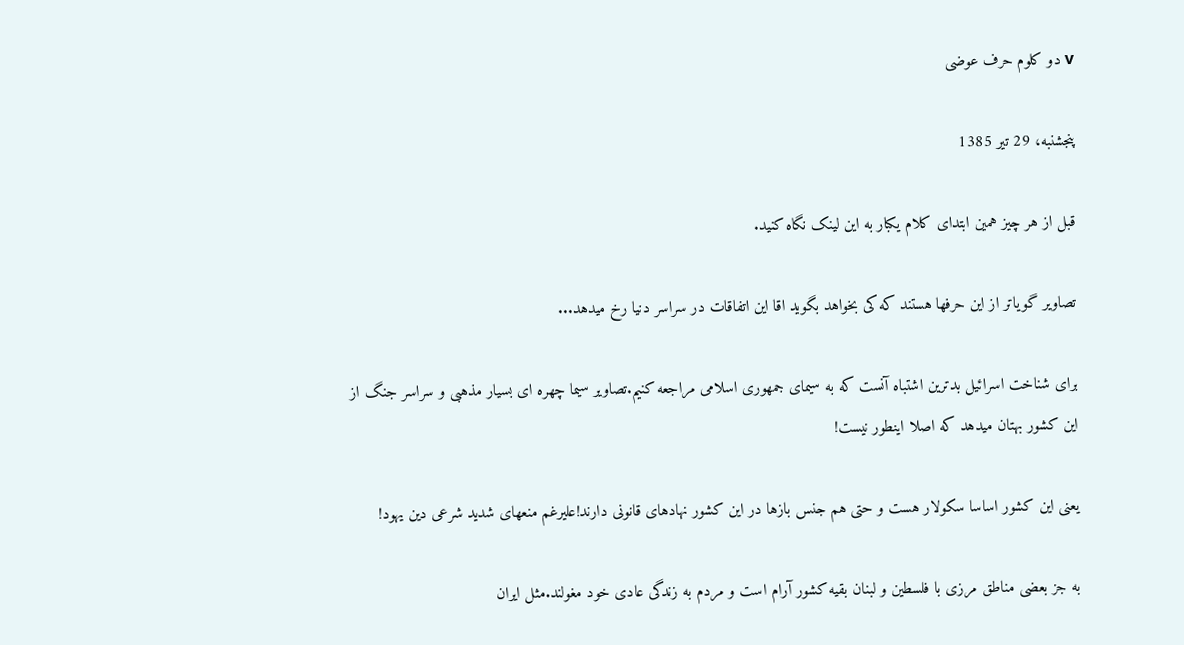v دو کلوم حرف عوضی

پنجشنبه، 29 تير 1385

قبل از هر چیز همین ابتدای کلام یکبار به این لینک نگاه کنید.

تصاویر گویاتر از این حرفها هستند که کی بخواهد بگوید اقا این اتفاقات در سراسر دنیا رخ میدهد...

برای شناخت اسرائیل بدترین اشتباه آنست که به سیمای جمهوری اسلامی مراجعه کنیم.تصاویر سیما چهره ای بسیار مذهبی و سراسر جنگ از این کشور بهتان میدهد که اصلا اینطور نیست!

یعنی این کشور اساسا سکولار هست و حتی هم جنس بازها در این کشور نهادهای قانونی دارند!علیرغم منعهای شدید شرعی دین یهود!

به جز بعضی مناطق مرزی با فلسطین و لبنان بقیه کشور آرام است و مردم به زندگی عادی خود مغولند.مثل ایران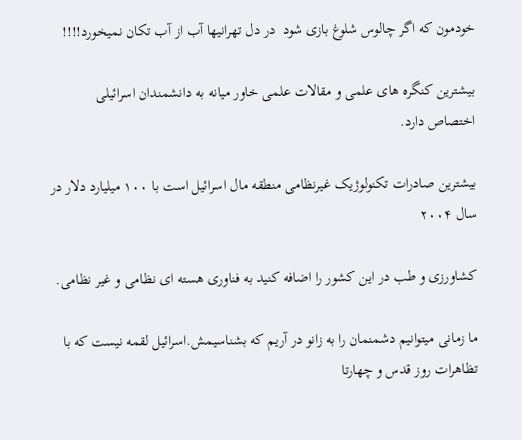خودمون که اگر چالوس شلوغ بازی شود  در دل تهرانیها آب از آب تکان نمیخورد!!!!

بیشترین کنگره های علمی و مقالات علمی خاور میانه به دانشمندان اسرائیلی اختصاص دارد.

بیشترین صادرات تکنولوژیک غیرنظامی منطقه مال اسرائیل است با ۱۰۰ میلیارد دلار در سال ۲۰۰۴

کشاورزی و طب در این کشور را اضافه کنید به فناوری هسته ای نظامی و غیر نظامی.

ما زمانی میتوانیم دشمنمان را به زانو در آریم که بشناسیمش.اسرائیل لقمه نیست که با تظاهرات روز قدس و چهارتا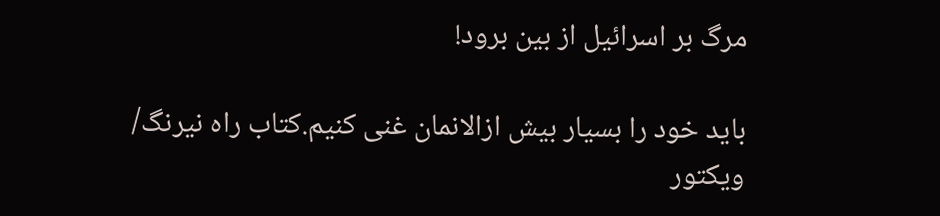مرگ بر اسرائیل از بین برود!

باید خود را بسیار بیش ازالانمان غنی کنیم.کتاب راه نیرنگ/ ویکتور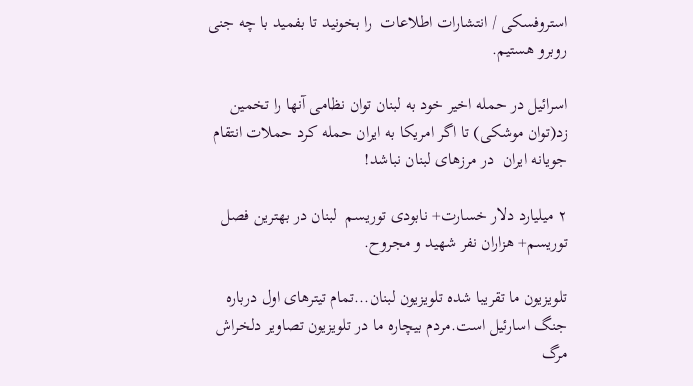استروفسکی / انتشارات اطلاعات  را بخونید تا بفمید با چه جنی روبرو هستیم.

اسرائیل در حمله اخیر خود به لبنان توان نظامی آنها را تخمین زد(توان موشکی) تا اگر امریکا به ایران حمله کرد حملات انتقام جویانه ایران  در مرزهای لبنان نباشد!

۲ میلیارد دلار خسارت+ نابودی توریسم  لبنان در بهترین فصل توریسم+ هزاران نفر شهید و مجروح.

تلویزیون ما تقریبا شده تلویزیون لبنان...تمام تیترهای اول درباره جنگ اسارئیل است.مردم بیچاره ما در تلویزیون تصاویر دلخراش مرگ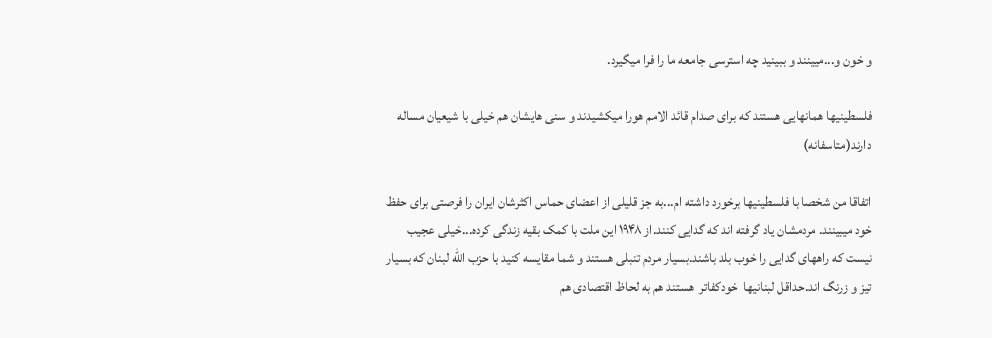و خون و...میینند و ببینید چه استرسی جامعه ما را فرا میگیرد.

فلسطینیها همانهایی هستند که برای صدام قائد الامم هورا میکشیدند و سنی هایشان هم خیلی با شیعیان مساله  دارند(متاسفانه)

اتفاقا من شخصا با فلسطینیها برخورد داشته ام...به جز قلیلی از اعضای حماس اکثرشان ایران را فرصتی برای حفظ خود میبینند. مردمشان یاد گرفته اند که گدایی کنند.از ۱۹۴۸ این ملت با کمک بقیه زندگی کرده...خیلی عجیب نیست که راههای گدایی را خوب بلد باشند.بسیار مردم تنبلی هستند و شما مقایسه کنید با حزب الله لبنان که بسیار تیز و زرنگ اند.حداقل لبنانیها  خودکفاتر  هستند هم به لحاظ اقتصادی هم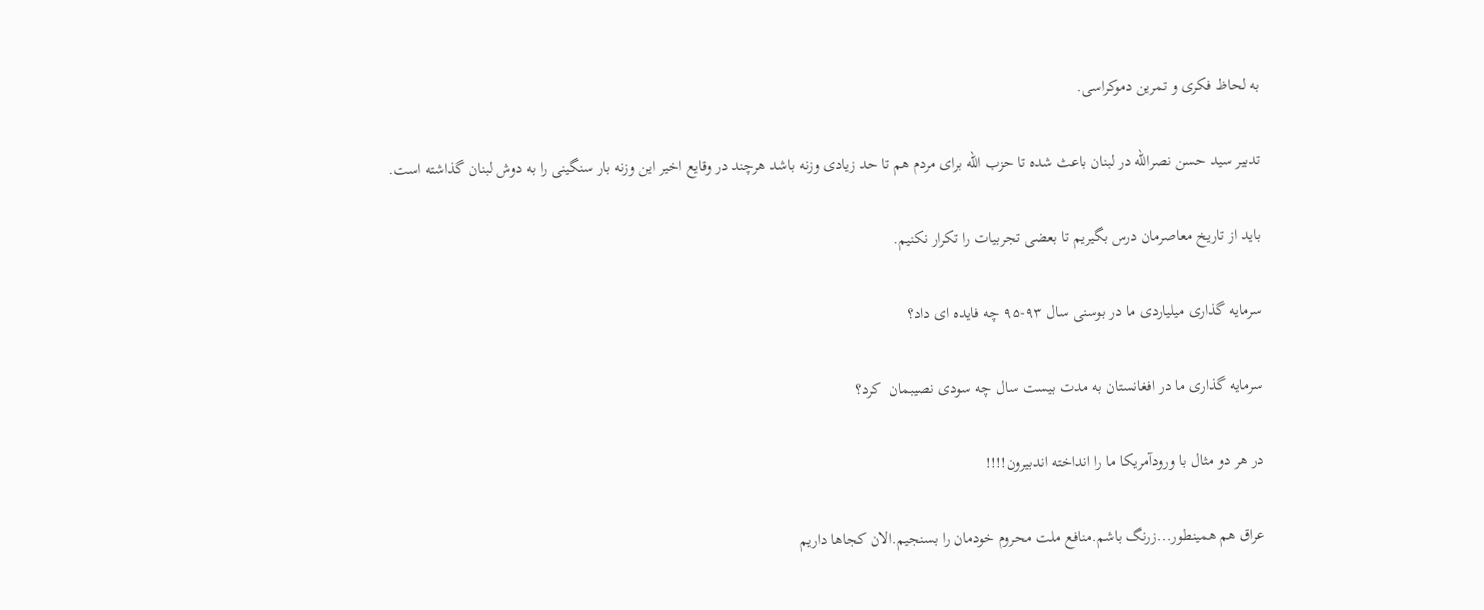به لحاظ فکری و تمرین دموکراسی.

تدبیر سید حسن نصرالله در لبنان باعث شده تا حزب الله برای مردم هم تا حد زیادی وزنه باشد هرچند در وقایع اخیر این وزنه بار سنگینی را به دوش لبنان گذاشته است.

باید از تاریخ معاصرمان درس بگیریم تا بعضی تجربیات را تکرار نکنیم.

سرمایه گذاری میلیاردی ما در بوسنی سال ۹۳-۹۵ چه فایده ای داد؟

سرمایه گذاری ما در افغانستان به مدت بیست سال چه سودی نصیبمان  کرد؟

در هر دو مثال با ورودآمریکا ما را انداخته اندبیرون!!!!

عراق هم همینطور...زرنگ باشم.منافع ملت محروم خودمان را بسنجیم.الان کجاها داریم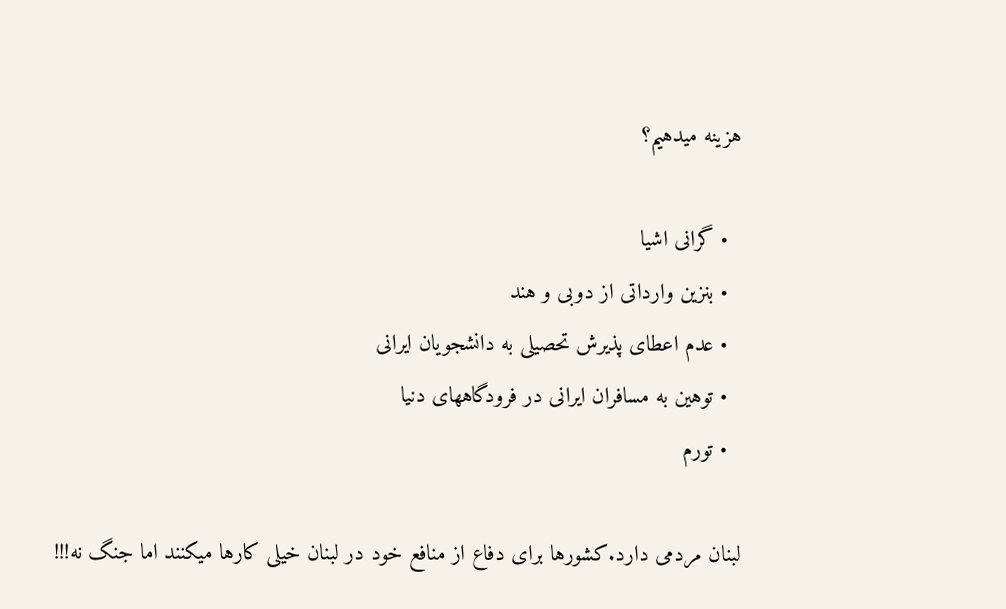هزینه میدهیم؟

  • گرانی اشیا
  • بنزین وارداتی از دوبی و هند
  • عدم اعطای پذیرش تحصیلی به دانشجویان ایرانی
  • توهین به مسافران ایرانی در فرودگاههای دنیا
  • تورم

لبنان مردمی دارد.کشورها برای دفاع از منافع خود در لبنان خیلی کارها میکنند اما جنگ نه!!!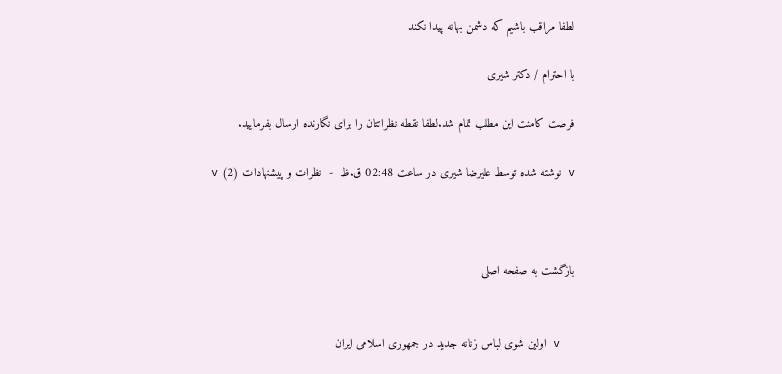لطفا مراقب باشیم که دشمن بهانه پیدا نکند

با احترام / دکتر شیری

فرصت کامنت این مطلب تمام شد.لطفا نقطه نظراتتان را برای نگارنده ارسال بفرمایید.

v نوشته شده توسط عليرضا شيری در ساعت 02:48 ق.ظ  -  نظرات و پيشنهادات (2) v



بازگشت به صفحه اصلی


  v اولین شوی لباس زنانه جدید در جمهوری اسلامی ایران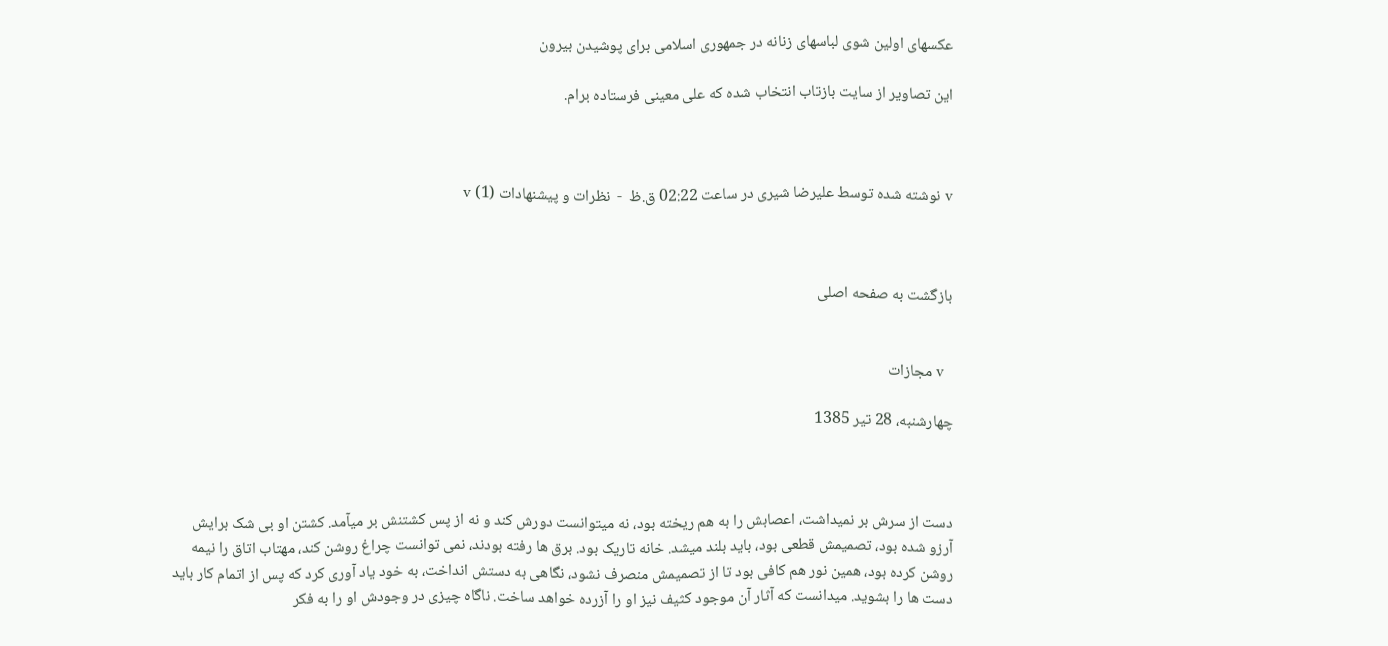عکسهای اولین شوی لباسهای زنانه در جمهوری اسلامی برای پوشیدن بیرون

این تصاویر از سایت بازتاب انتخاب شده که علی معینی فرستاده برام.



v نوشته شده توسط عليرضا شيری در ساعت 02:22 ق.ظ  -  نظرات و پيشنهادات (1) v



بازگشت به صفحه اصلی


  v مجازات

چهارشنبه، 28 تير 1385



دست از سرش بر نمیداشت، اعصابش را به هم ریخته بود، نه میتوانست دورش کند و نه از پس کشتنش بر میآمد. کشتن او بی شک برایش آرزو شده بود، تصمیمش قطعی بود، باید بلند میشد. خانه تاریک بود. برق ها رفته بودند، نمی توانست چراغ روشن کند، مهتاب اتاق را نیمه روشن کرده بود، همین نور هم کافی بود تا از تصمیمش منصرف نشود، نگاهی به دستش انداخت، به خود یاد آوری کرد که پس از اتمام کار باید دست ها را بشوید. میدانست که آثار آن موجود کثیف نیز او را آزرده خواهد ساخت. ناگاه چیزی در وجودش او را به فکر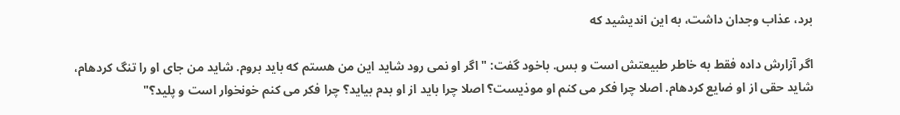برد، عذاب وجدان داشت، به این اندیشید که

اگر آزارش داده فقط به خاطر طبیعتش است و بس. باخود گفت: "اگر او نمی رود شاید این من هستم که باید بروم. شاید من جای او را تنگ کردهام، شاید حقی از او ضایع کردهام. اصلا چرا فکر می کنم او موذیست؟ اصلا چرا باید از او بدم بیاید؟ چرا فکر می کنم خونخوار است و پلید؟"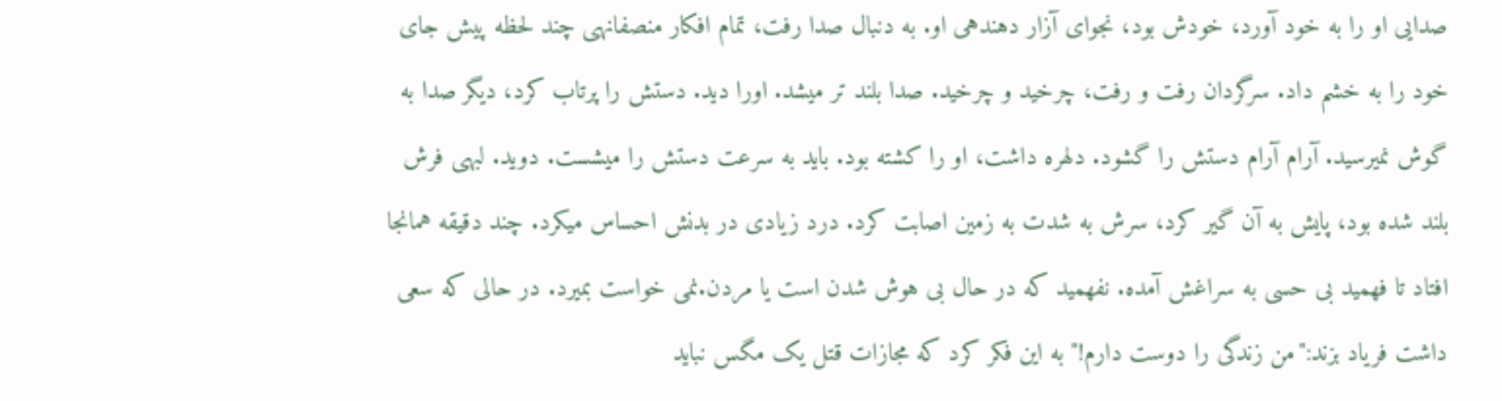صدایی او را به خود آورد، خودش بود، نجوای آزار دهندهی او. به دنبال صدا رفت، تمام افکار منصفانهی چند لحظه پیش جای خود را به خشم داد. سرگردان رفت و رفت، چرخید و چرخید. صدا بلند تر میشد. اورا دید. دستش را پرتاب کرد، دیگر صدا به گوش نمیرسید. آرام آرام دستش را گشود. دلهره داشت، او را کشته بود. باید به سرعت دستش را میشست. دوید. لبهی فرش بلند شده بود، پایش به آن گیر کرد، سرش به شدت به زمین اصابت کرد. درد زیادی در بدنش احساس میکرد. چند دقیقه همانجا افتاد تا فهمید بی حسی به سراغش آمده. نفهمید که در حال بی هوش شدن است یا مردن.نمی خواست بمیرد. در حالی که سعی داشت فریاد بزند:"من زندگی را دوست دارم!" به این فکر کرد که مجازات قتل یک مگس نباید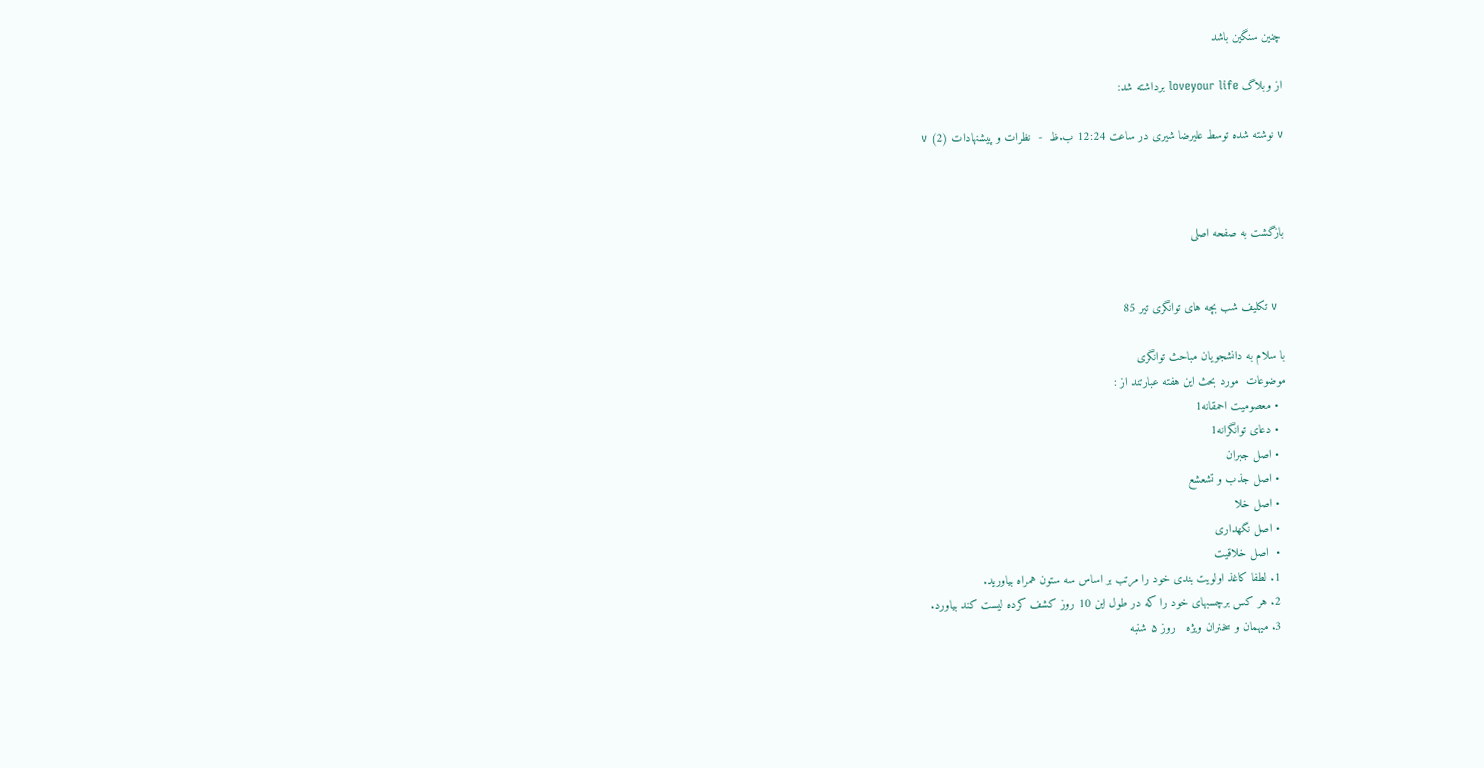چنین سنگین باشد

از وبلاگ loveyour life برداشته شد:

v نوشته شده توسط عليرضا شيری در ساعت 12:24 ب.ظ  -  نظرات و پيشنهادات (2) v



بازگشت به صفحه اصلی


  v تکلیف شب بچه های توانگری تیر 85

با سلام به دانشجویان مباحث توانگری
موضوعات  مورد بحث این هفته عبارتند از :
  • معصومیت احمقانه1
  • دعای توانگرانه1
  • اصل جبران
  • اصل جذب و تشعشع
  • اصل خلا
  • اصل نگهداری
  •  اصل خلاقیت
  1. لطفا کاغذ اولویت بندی خود را مرتب بر اساس سه ستون همراه بیاورید.
  2. هر کس برچسبهای خود را که در طول این 10 روز کشف کرده لیست کند بیاورد.
  3. میهمان و سخنران ویژه   روز ۵ شنبه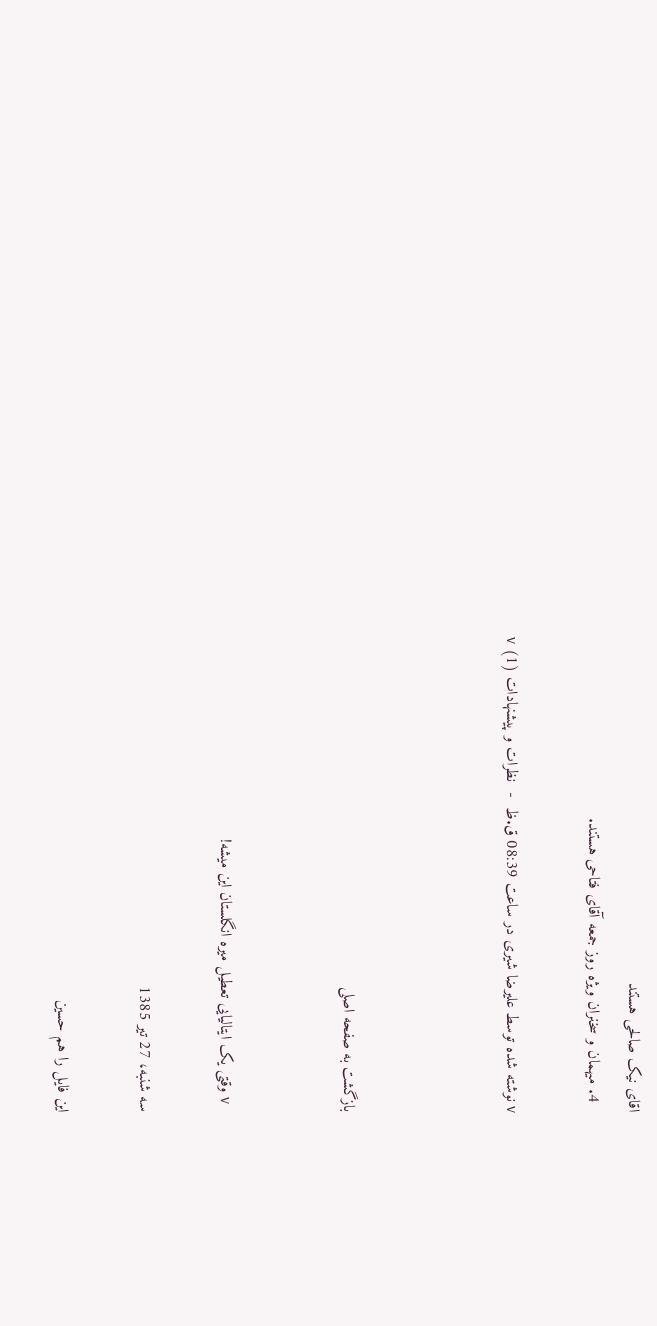اقای نیک صالحی هستند
  4. میهمان و سخنران ویژه روز جمعه آقای فتاحی هستند.

v نوشته شده توسط عليرضا شيری در ساعت 08:39 ق.ظ  -  نظرات و پيشنهادات (1) v



بازگشت به صفحه اصلی


  v وقتی یک ایتالیایی تعطیل میره انگلستان این میشه!

سه شنبه، 27 تير 1385

این فایل را هم حسین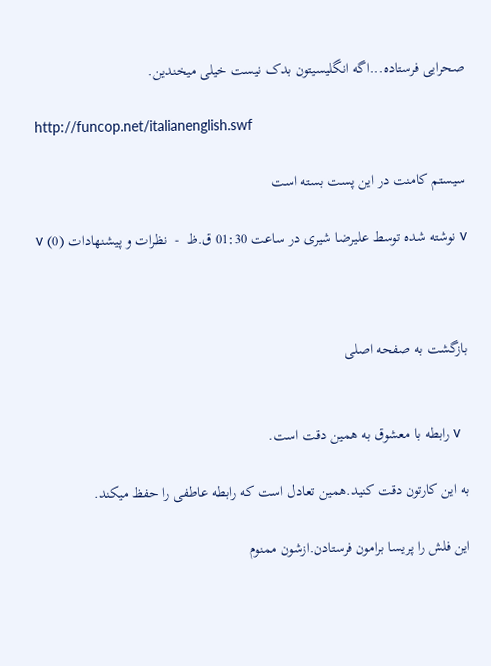صحرایی فرستاده...اگه انگلیسیتون بدک نیست خیلی میخندین.

http://funcop.net/italianenglish.swf

سیستم کامنت در این پست بسته است

v نوشته شده توسط عليرضا شيری در ساعت 01:30 ق.ظ  -  نظرات و پيشنهادات (0) v



بازگشت به صفحه اصلی


  v رابطه با معشوق به همین دقت است.

به این کارتون دقت کنید.همین تعادل است که رابطه عاطفی را حفظ میکند.

این فلش را پریسا برامون فرستادن.ازشون ممنوم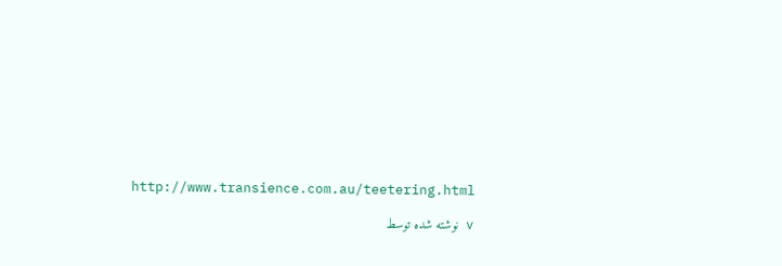http://www.transience.com.au/teetering.html

v نوشته شده توسط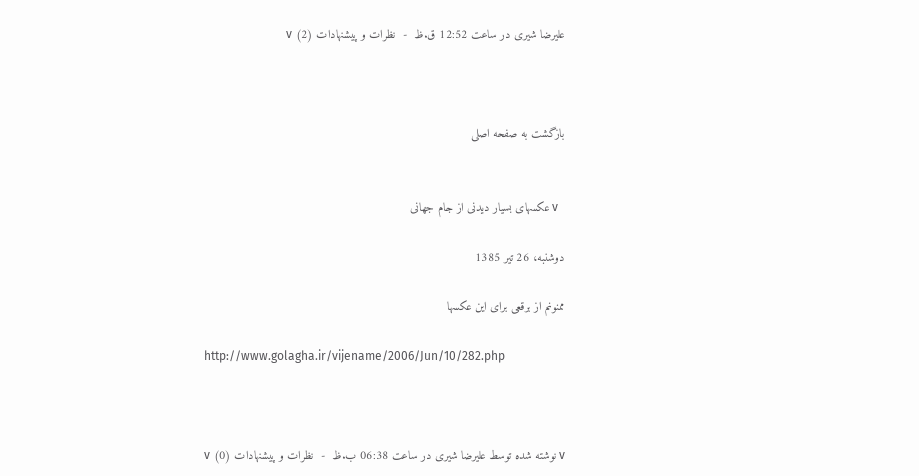عليرضا شيری در ساعت 12:52 ق.ظ  -  نظرات و پيشنهادات (2) v



بازگشت به صفحه اصلی


  v عکسهای بسیار دیدنی از جام جهانی

دوشنبه، 26 تير 1385

ممنونم از برقعی برای این عکسها

http://www.golagha.ir/vijename/2006/Jun/10/282.php



v نوشته شده توسط عليرضا شيری در ساعت 06:38 ب.ظ  -  نظرات و پيشنهادات (0) v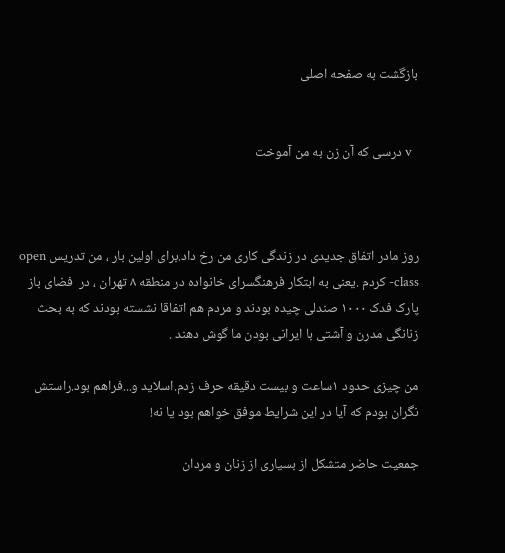بازگشت به صفحه اصلی


  v درسی که آن زن به من آموخت



روز مادر اتفاق جدیدی در زندگی کاری من رخ داد.برای اولین بار ، من تدریس open -class کردم .یعنی به ابتکار فرهنگسرای خانواده در منطقه ۸ تهران ، در  فضای باز پارک فدک ۱۰۰۰ صندلی چیده بودند و مردم هم اتفاقا نشسته بودند که به بحث                      زنانگی مدرن و آشتی با ایرانی بودن ما گوش دهند .

من چیزی حدود ۱ساعت و بیست دقیقه حرف زدم.اسلاید و...فراهم بود.راستش نگران بودم که آیا در این شرایط موفق خواهم بود یا نه!

جمعیت حاضر متشکل از بسیاری از زنان و مردان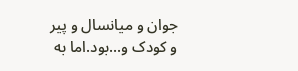جوان و میانسال و پیر و کودک و...بود.اما به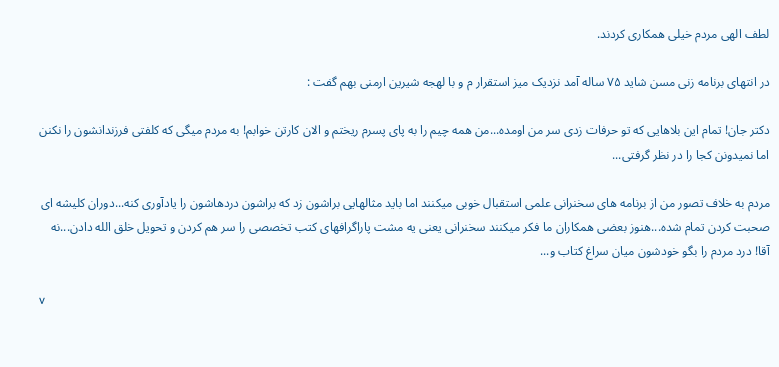لطف الهی مردم خیلی همکاری کردند.

در انتهای برنامه زنی مسن شاید ۷۵ ساله آمد نزدیک میز استقرار م و با لهجه شیرین ارمنی بهم گفت :

دکتر جان! تمام این بلاهایی که تو حرفات زدی سر من اومده...من همه چیم را به پای پسرم ریختم و الان کارتن خوابم! به مردم میگی که کلفتی فرزندانشون را نکنن اما نمیدونن کجا را در نظر گرفتی...

مردم به خلاف تصور من از برنامه های سخنرانی علمی استقبال خوبی میکنند اما باید مثالهایی براشون زد که براشون دردهاشون را یادآوری کنه...دوران کلیشه ای صحبت کردن تمام شده...هنوز بعضی همکاران ما فکر میکنند سخنرانی یعنی یه مشت پاراگرافهای کتب تخصصی را سر هم کردن و تحویل خلق الله دادن...نه آقا! درد مردم را بگو خودشون میان سراغ کتاب و...

v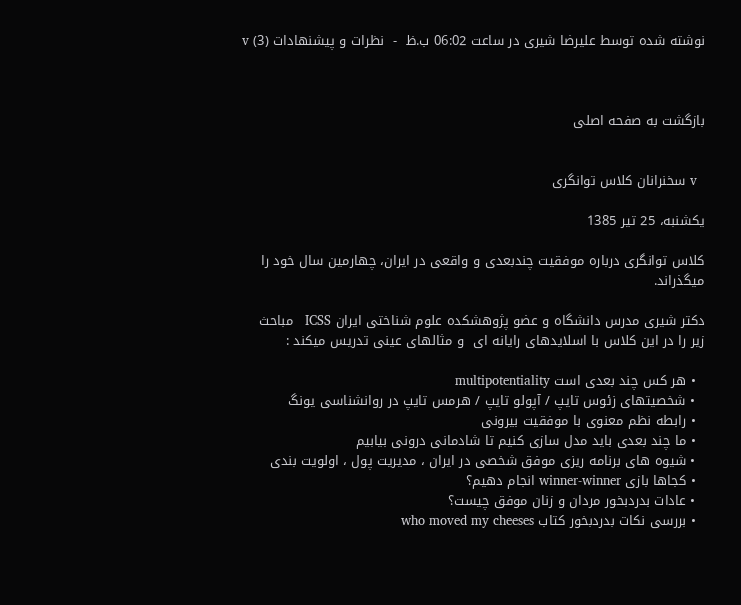نوشته شده توسط عليرضا شيری در ساعت 06:02 ب.ظ  -  نظرات و پيشنهادات (3) v



بازگشت به صفحه اصلی


  v سخنرانان کلاس توانگری

يکشنبه، 25 تير 1385

کلاس توانگری درباره موفقیت چندبعدی و واقعی در ایران، چهارمین سال خود را میگذراند.

دکتر شیری مدرس دانشگاه و عضو پژوهشکده علوم شناختی ایران ICSS   مباحث زیر را در این کلاس با اسلایدهای رایانه ای  و مثالهای عینی تدریس میکند :

  • هر کس چند بعدی است multipotentiality
  • شخصیتهای زئوس تایپ / آپولو تایپ / هرمس تایپ در روانشناسی یونگ
  • رابطه نظم معنوی با موفقیت بیرونی
  • ما چند بعدی باید مدل سازی کنیم تا شادمانی درونی بیابیم
  • شیوه های برنامه ریزی موفق شخصی در ایران ، مدیریت پول ، اولویت بندی
  • کجاها بازی winner-winner انجام دهیم؟
  • عادات بدردبخور مردان و زنان موفق چیست؟
  • بررسی نکات بدردبخور کتاب who moved my cheeses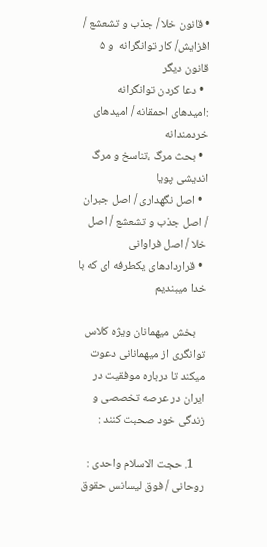• قانون خلا / جذب و تشعشع / افزایش/ کار توانگرانه  و ۵ قانون دیگر
  • دعا کردن توانگرانه :امیدهای احمقانه / امیدهای خردمندانه
  • بحث مرگ ،تناسخ و مرگ اندیشی پویا
  • اصل نگهداری / اصل جبران / اصل جذب و تشعشع / اصل خلا / اصل فراوانی
  • قراردادهای یکطرفه ای که با خدا میبندیم

    بخش میهمانان ویژه کلاس توانگری از میهمانانی دعوت میکند تا درباره موفقیت در ایران در عرصه تخصصی و زندگی خود صحبت کنند :

    1. حجت الاسلام واحدی : روحانی / فوق لیسانس حقوق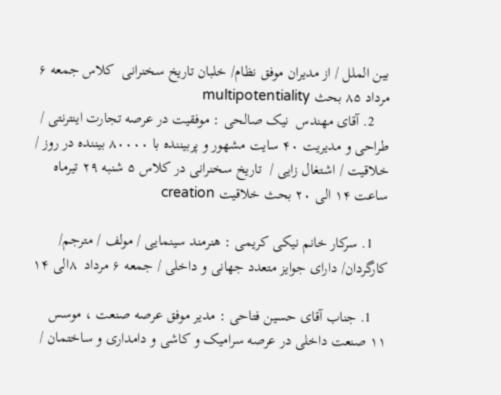بین الملل / از مدیران موفق نظام/ خلبان تاریخ سخنرانی  کلاس جمعه ۶ مرداد ۸۵ بحث multipotentiality
    2. آقای مهندس  نیک صالحی : موفقیت در عرصه تجارت اینترنتی / طراحی و مدیریت ۴۰ سایت مشهور و پربیننده با ۸۰۰۰۰ بیننده در روز / خلاقیت / اشتغال زایی /  تاریخ سخنرانی در کلاس ۵ شنبه ۲۹ تیرماه ساعت ۱۴ الی ۲۰ بحث خلاقیت creation

    1. سرکار خانم نیکی کریمی : هنرمند سینمایی / مولف / مترجم/ کارگردان/ دارای جوایز متعدد جهانی و داخلی / جمعه ۶ مرداد  ۸الی ۱۴

    1. جناب آقای حسین فتاحی : مدیر موفق عرصه صنعت ، موسس ۱۱ صنعت داخلی در عرصه سرامیک و کاشی و دامداری و ساختمان /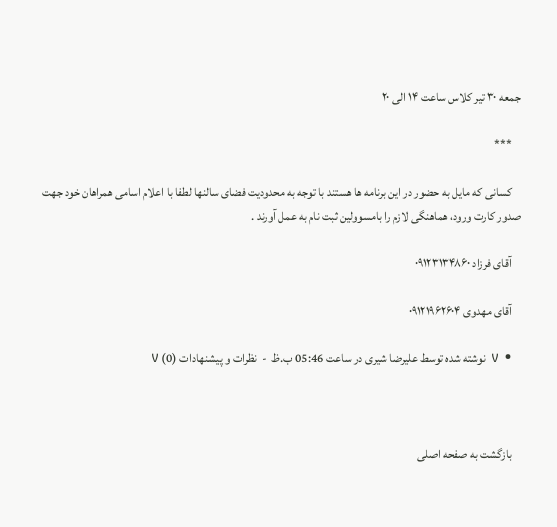جمعه ۳۰ تیر کلاس ساعت ۱۴ الی ۲۰

    ***

    کسانی که مایل به حضور در این برنامه ها هستند با توجه به محدودیت فضای سالنها لطفا با اعلام اسامی همراهان خود جهت صدور کارت ورود، هماهنگی لازم را بامسوولین ثبت نام به عمل آورند .

    آقای فرزاد ۰۹۱۲۳۱۳۴۸۶۰

    آقای مهدوی ۰۹۱۲۱۹۶۲۶۰۴

  • v نوشته شده توسط عليرضا شيری در ساعت 05:46 ب.ظ  -  نظرات و پيشنهادات (0) v



    بازگشت به صفحه اصلی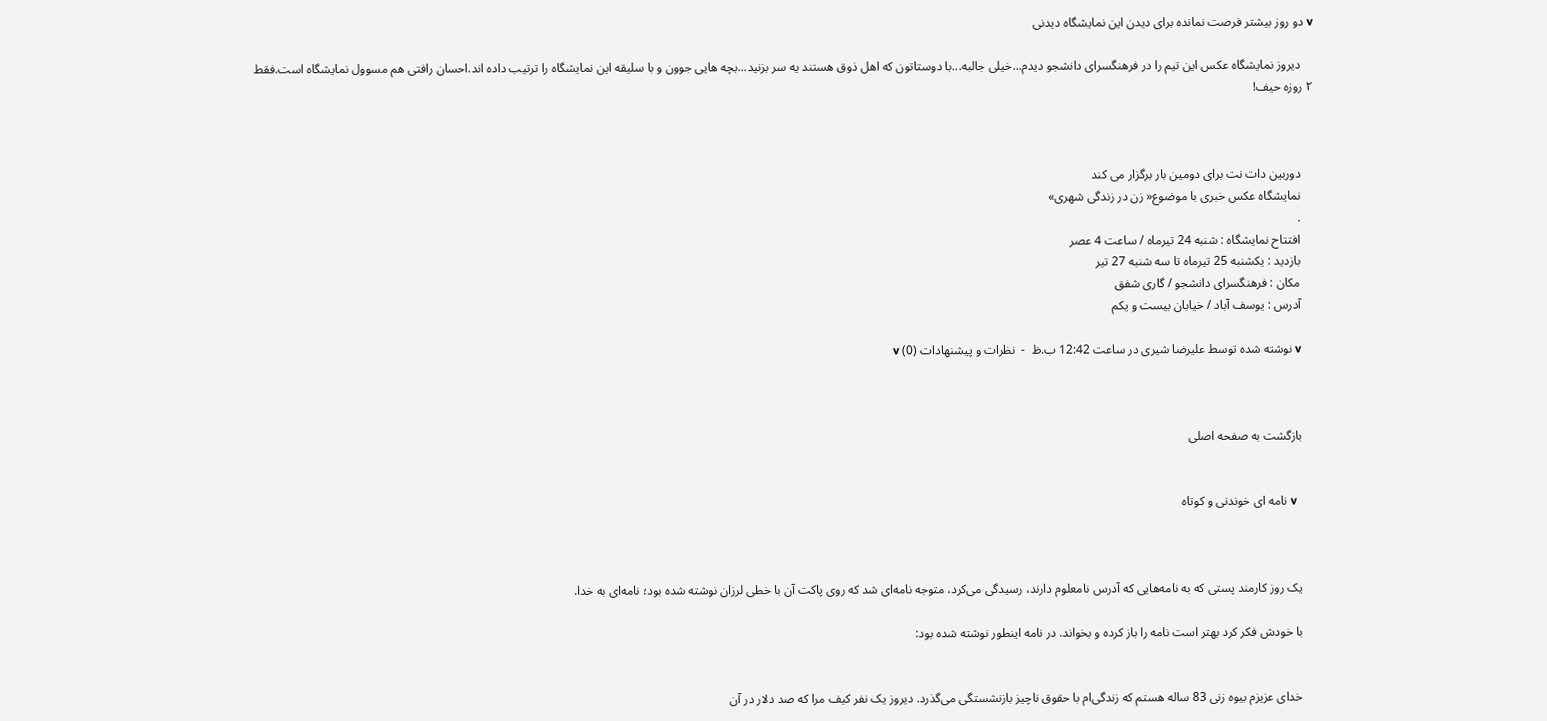v دو روز بیشتر فرصت نمانده برای دیدن این نمایشگاه دیدنی

    دیروز نمایشگاه عکس این تیم را در فرهنگسرای دانشجو دیدم...خیلی جالبه...با دوستاتون که اهل ذوق هستند یه سر بزنید...بچه هایی جوون و با سلیقه این نمایشگاه را ترتیب داده اند.احسان رافتی هم مسوول نمایشگاه است.فقط ۲ روزه حیف!



    دوربین دات نت برای دومین بار برگزار می کند
    نمایشگاه عکس خبری با موضوع« زن در زندگی شهری»
    .
    افتتاح نمایشگاه : شنبه 24 تیرماه / ساعت 4 عصر
    بازدید : یکشنبه 25 تیرماه تا سه شنبه 27 تیر
    مکان : فرهنگسرای دانشجو / گاری شفق
    آدرس : یوسف آباد / خیابان بیست و یکم

    v نوشته شده توسط عليرضا شيری در ساعت 12:42 ب.ظ  -  نظرات و پيشنهادات (0) v



    بازگشت به صفحه اصلی


      v نامه ای خوندنی و کوتاه



    یک روز کارمند پستی که به نامه‌هایی که آدرس نامعلوم دارند، رسیدگی می‌کرد، متوجه نامه‌ای شد که روی پاکت آن با خطی لرزان نوشته شده بود؛ نامه‌ای به خدا.

    با خودش فکر کرد بهتر است نامه را باز کرده و بخواند. در نامه اینطور نوشته شده بود:


    خدای عزیزم بیوه زنی 83 ساله هستم که زندگی‌ام با حقوق ناچیز بازنشستگی می‌گذرد. دیروز یک نفر کیف مرا که صد دلار در آن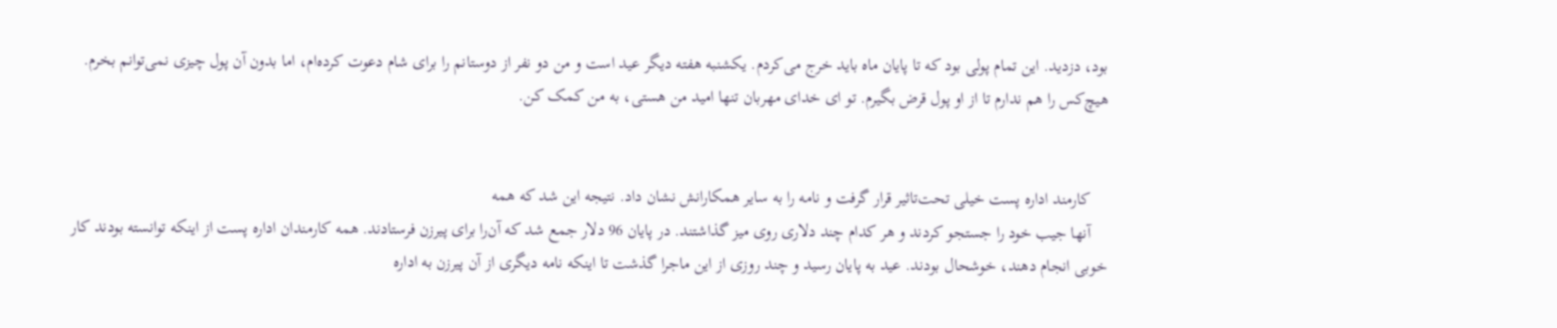بود، دزدید. این تمام پولی بود که تا پایان ماه باید خرج می‌کردم. یکشنبه هفته دیگر عید است و من دو نفر از دوستانم را برای شام دعوت کرده‌ام، اما بدون آن پول چیزی نمی‌توانم بخرم. هیچ‌کس را هم ندارم تا از او پول قرض بگیرم. تو ای خدای مهربان تنها امید من هستی، به من کمک کن.


    کارمند اداره پست خیلی تحت‌تاثیر قرار گرفت و نامه را به سایر همکارانش نشان داد. نتیجه این شد که همه
    آنها جیب خود را جستجو کردند و هر کدام چند دلاری روی میز گذاشتند. در پایان 96 دلار جمع شد که آن‌را برای پیرزن فرستادند. همه کارمندان اداره پست از اینکه توانسته بودند کار خوبی انجام دهند، خوشحال بودند. عید به پایان رسید و چند روزی از این ماجرا گذشت تا اینکه نامه دیگری از آن پیرزن به اداره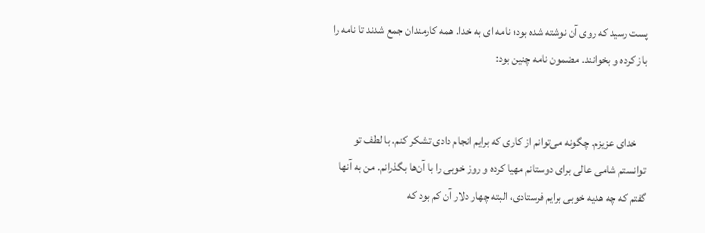پست رسید که روی آن نوشته شده بود؛ نامه ای به خدا. همه کارمندان جمع شدند تا نامه را باز کرده و بخوانند. مضمون نامه چنین بود:


    خدای عزیزم. چگونه می‌توانم از کاری که برایم انجام دادی تشکر کنم. با لطف تو توانستم شامی عالی برای دوستانم مهیا کرده و روز خوبی را با آن‌ها بگذرانم. من به آنها گفتم که چه هدیه خوبی برایم فرستادی، البته چهار دلار آن کم بود که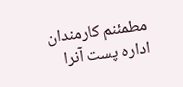مطمئنم کارمندان اداره پست آنرا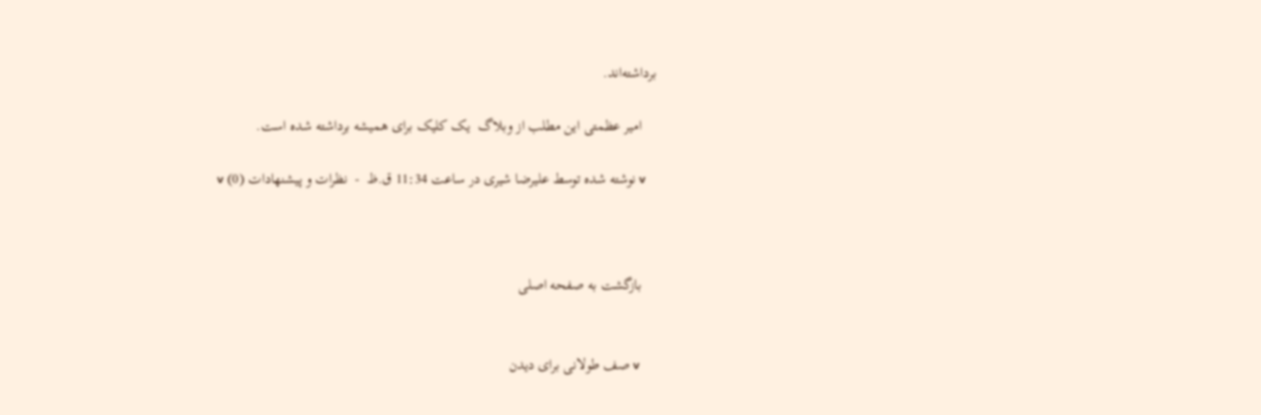برداشته‌اند.

    امير عظمتى این مطلب از وبلاگ  یک کلیک برای همیشه برداشته شده است.

    v نوشته شده توسط عليرضا شيری در ساعت 11:34 ق.ظ  -  نظرات و پيشنهادات (0) v



    بازگشت به صفحه اصلی


      v صف طولانی برای دیدن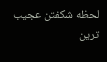لحظه شکفتن عجیب ترین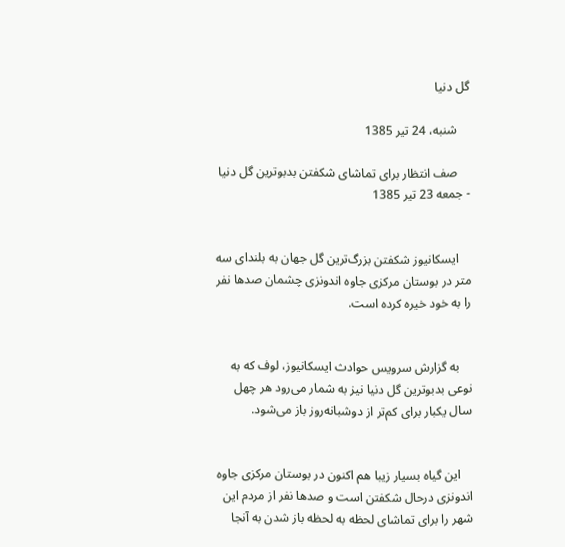گل دنیا

    شنبه، 24 تير 1385

    صف انتظار برای تماشای شکفتن بدبوترین گل دنیا - جمعه 23 تير 1385


    ایسکانیوز شکفتن بزرگ‌ترین گل جهان به بلندای سه متر در بوستان مرکزی جاوه اندونزی چشمان صدها نفر را به خود خیره کرده است.


    به گزارش سرویس حوادث ایسکانیوز،‌ لوف که به نوعی بدبوترین گل دنیا نیز به شمار می‌رود هر چهل سال یکبار برای کم‌تر از دوشبانه‌روز باز می‌شود.


    این گیاه بسیار زیبا هم اکنون در بوستان مرکزی جاوه اندونزی درحال شکفتن است و صدها نفر از مردم این شهر را برای تماشای لحظه به لحظه باز شدن به آنجا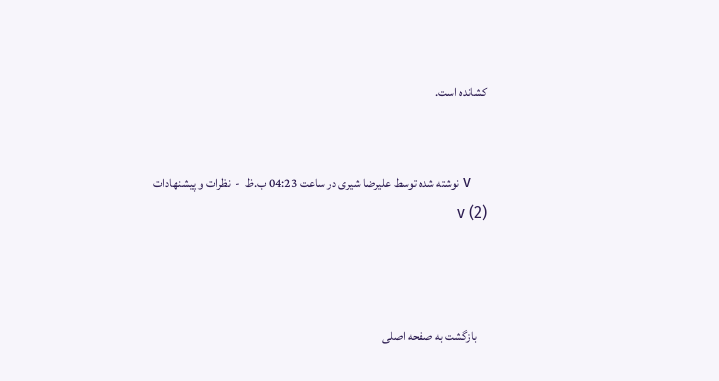کشانده است.


    v نوشته شده توسط عليرضا شيری در ساعت 04:23 ب.ظ  -  نظرات و پيشنهادات (2) v



    بازگشت به صفحه اصلی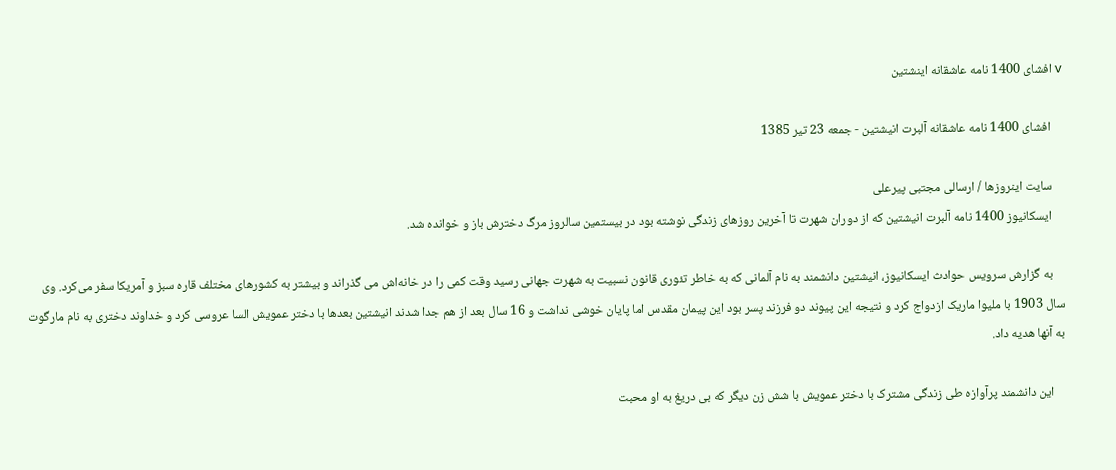v افشای 1400 نامه عاشقانه اینشتین

    افشای 1400 نامه عاشقانه آلبرت انیشتین - جمعه 23 تير 1385

    سایت اینروزها / ارسالی مجتبی پیرعلی
    ایسکانیوز 1400 نامه آلبرت انیشتین که از دوران شهرت تا آخرین روزهای زندگی نوشته بود در بیستمین سالروز مرگ دخترش باز و خوانده شد.

    به گزارش سرویس حوادث ایسکانیوز، انیشتین دانشمند به نام آلمانی که به خاطر تئوری قانون نسبیت به شهرت جهانی رسید وقت کمی را در خانه‌اش می گذراند و بیشتر به کشورهای مختلف قاره سبز و آمریکا سفر می‌کرد. وی سال 1903 با ملیوا ماریک ازدواج کرد و نتیجه این پیوند دو فرزند پسر بود این پیمان مقدس اما پایان خوشی نداشت و 16 سال بعد از هم جدا شدند انیشتین بعدها با دختر عمویش السا عروسی کرد و خداوند دختری به نام مارگوت به آنها هدیه داد.

    این دانشمند پرآوازه طی زندگی مشترک با دختر عمویش با شش زن دیگر که بی دریغ به او محبت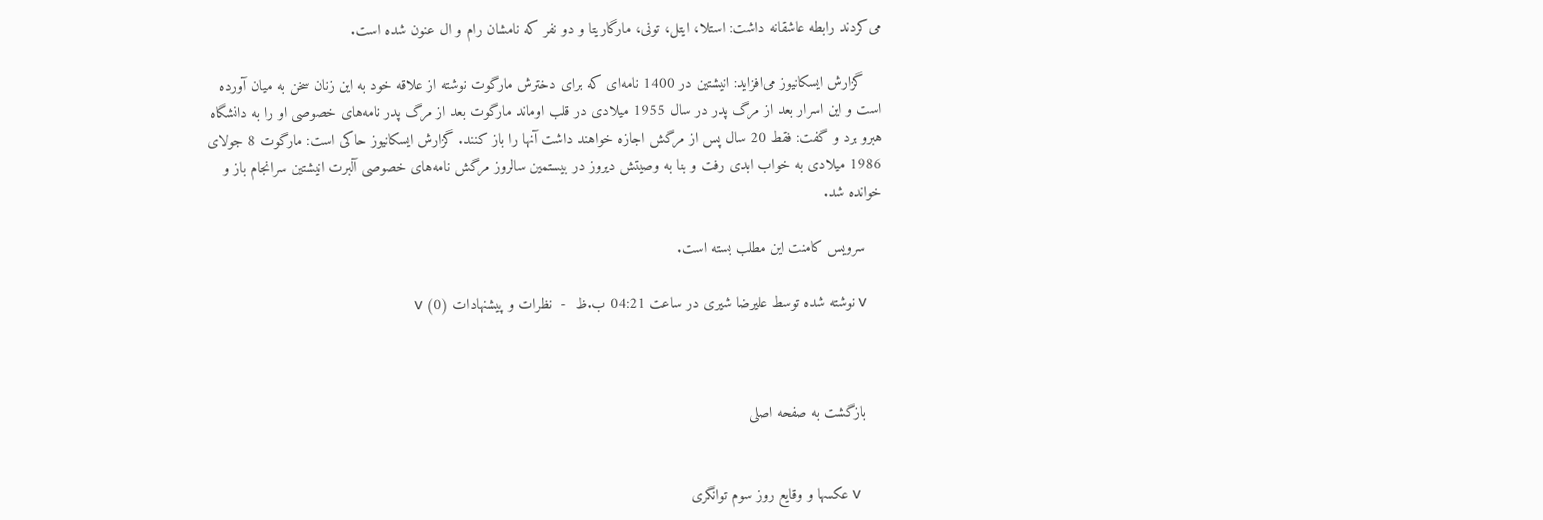می‌کردند رابطه عاشقانه داشت: استلا، ایتل، تونی، مارگاریتا و دو نفر که نامشان رام و ال عنون شده است.

    گزارش ایسکانیوز می‌افزاید: انیشتین در 1400 نامه‌ای که برای دخترش مارگوت نوشته از علاقه خود به این زنان سخن به میان آورده است و این اسرار بعد از مرگ پدر در سال 1955 میلادی در قلب اوماند مارگوت بعد از مرگ پدر نامه‌های خصوصی او را به دانشگاه هبرو برد و گفت: فقط 20 سال پس از مرگش اجازه خواهند داشت آنها را باز کنند. گزارش ایسکانیوز حاکی است: مارگوت 8 جولای 1986 میلادی به خواب ابدی رفت و بنا به وصیتش دیروز در بیستمین سالروز مرگش نامه‌های خصوصی آلبرت انیشتین سرانجام باز و خوانده شد.

    سرویس کامنت این مطلب بسته است.

    v نوشته شده توسط عليرضا شيری در ساعت 04:21 ب.ظ  -  نظرات و پيشنهادات (0) v



    بازگشت به صفحه اصلی


      v عکسها و وقایع روز سوم توانگری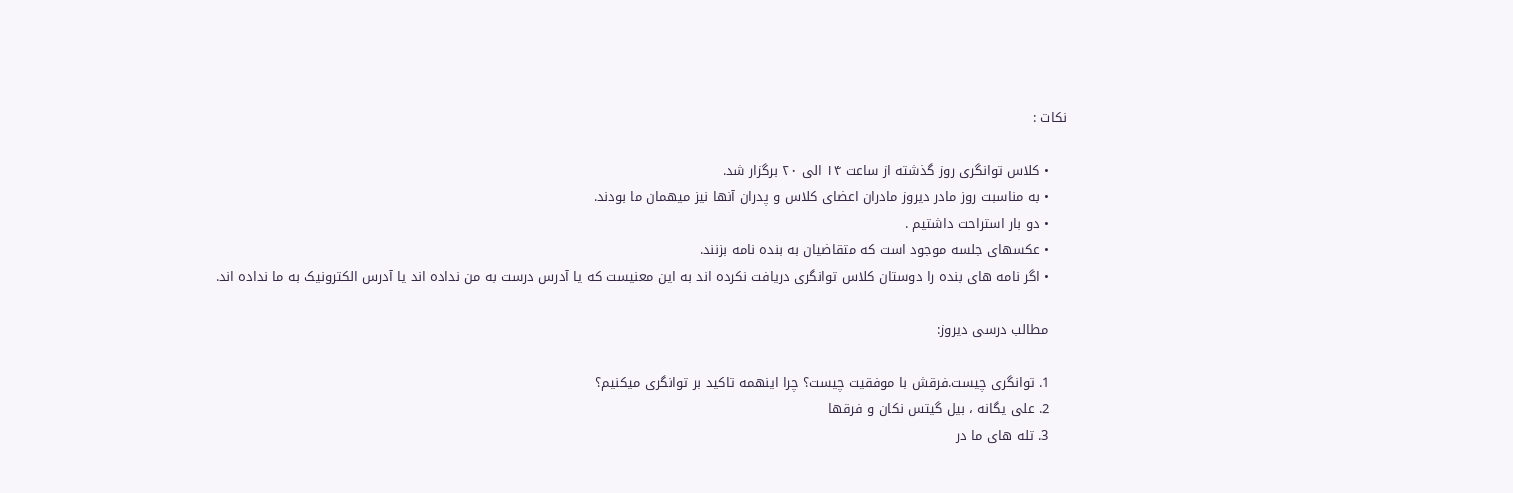نکات :

    • کلاس توانگری روز گذشته از ساعت ۱۴ الی ۲۰ برگزار شد.
    • به مناسبت روز مادر دیروز مادران اعضای کلاس و پدران آنها نیز میهمان ما بودند.
    • دو بار استراحت داشتیم .
    • عکسهای جلسه موجود است که متقاضیان به بنده نامه بزنند.
    • اگر نامه های بنده را دوستان کلاس توانگری دریافت نکرده اند به این معنیست که یا آدرس درست به من نداده اند یا آدرس الکترونیک به ما نداده اند.

    مطالب درسی دیروز:

    1. توانگری چیست.فرقش با موفقیت چیست؟ چرا اینهمه تاکید بر توانگری میکنیم؟
    2. علی یگانه ، بیل گیتس نکان و فرقها
    3. تله های ما در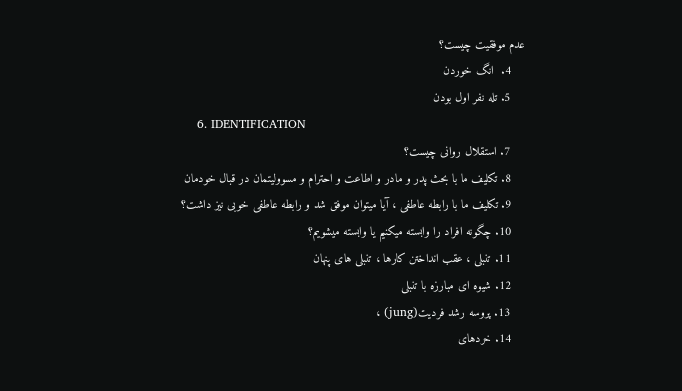عدم موفقیت چیست؟
    4.  انگ خوردن
    5. تله نفر اول بودن
    6. IDENTIFICATION
    7. استقلال روانی چیست؟
    8. تکلیف ما با بحث پدر و مادر و اطاعت و احترام و مسوولیتمان در قبال خودمان
    9. تکلیف ما با رابطه عاطفی ، آیا میتوان موفق شد و رابطه عاطفی خوبی نیز داشت؟
    10. چگونه افراد را وابسته میکنیم یا وابسته میشویم؟
    11. تنبلی ، عقب انداختن کارها ، تنبلی های پنهان
    12. شیوه ای مبارزه با تنبلی
    13. پروسه رشد فردیت(jung) ،
    14. خردهای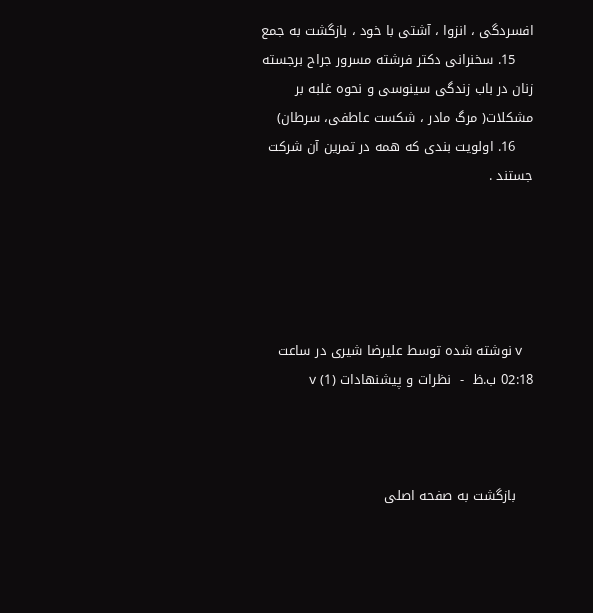افسردگی ، انزوا ، آشتی با خود ، بازگشت به جمع
    15. سخنرانی دکتر فرشته مسرور جراح برجسته زنان در باب زندگی سینوسی و نحوه غلبه بر مشکلات( مرگ مادر ، شکست عاطفی، سرطان)
    16. اولویت بندی که همه در تمرین آن شرکت جستند .





    v نوشته شده توسط عليرضا شيری در ساعت 02:18 ب.ظ  -  نظرات و پيشنهادات (1) v



    بازگشت به صفحه اصلی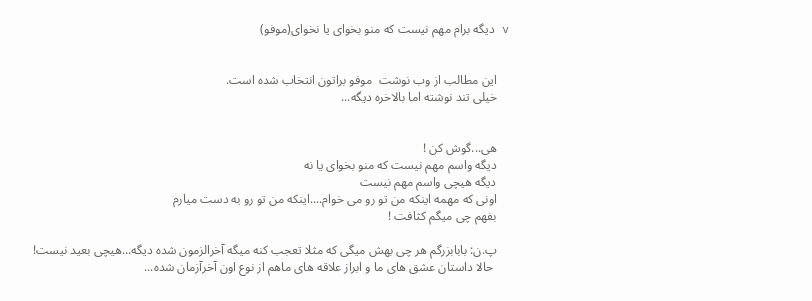v دیگه برام مهم نیست که منو بخوای یا نخوای(موفو)


    این مطالب از وب نوشت  موفو براتون انتخاب شده است.
    خیلی تند نوشته اما بالاخره دیگه...


    هی...گوش کن !
    دیگه واسم مهم نیست که منو بخوای یا نه
    دیگه هیچی واسم مهم نیست
    اونی که مهمه اینکه من تو رو می خوام....اینکه من تو رو به دست میارم
    بفهم چی میگم کثافت !

    پ.ن: بابابزرگم هر چی بهش میگی که مثلا تعجب کنه میگه آخرالزمون شده دیگه...هیچی بعید نیست!
     حالا داستان عشق های ما و ابراز علاقه های ماهم از نوع اون آخرآزمان شده...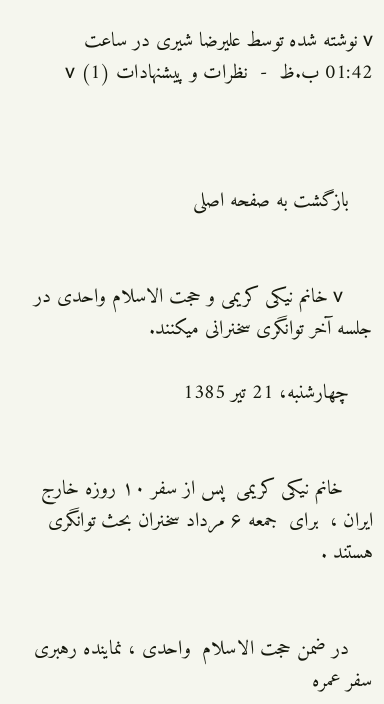v نوشته شده توسط عليرضا شيری در ساعت 01:42 ب.ظ  -  نظرات و پيشنهادات (1) v



    بازگشت به صفحه اصلی


      v خانم نیکی کریمی و حجت الاسلام واحدی در جلسه آخر توانگری سخنرانی میکنند.

    چهارشنبه، 21 تير 1385


     خانم نیکی کریمی  پس از سفر ۱۰ روزه خارج ایران ،  برای  جمعه ۶ مرداد سخنران بحث توانگری هستند .


    در ضمن حجت الاسلام  واحدی ، نماینده رهبری سفر عمره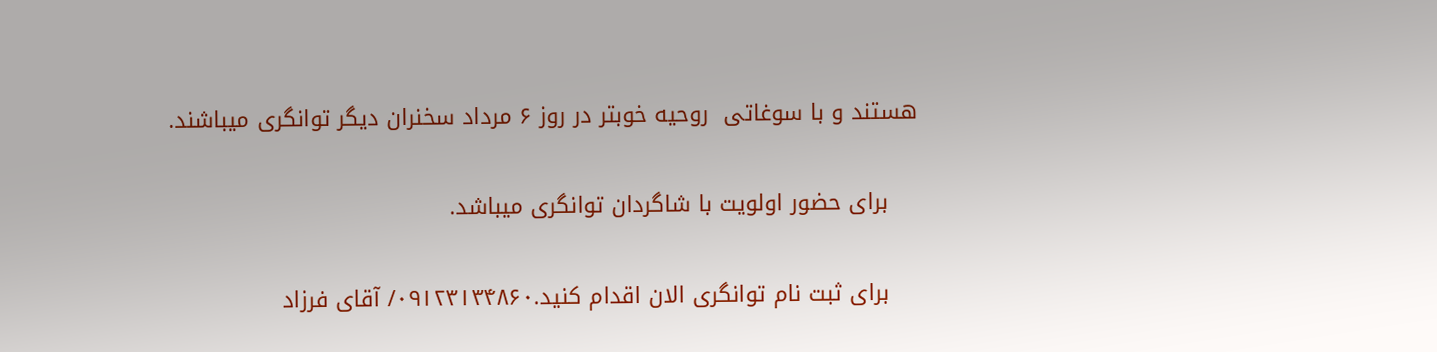هستند و با سوغاتی  روحیه خوبتر در روز ۶ مرداد سخنران دیگر توانگری میباشند.


    برای حضور اولویت با شاگردان توانگری میباشد.


    برای ثبت نام توانگری الان اقدام کنید.۰۹۱۲۳۱۳۴۸۶۰/ آقای فرزاد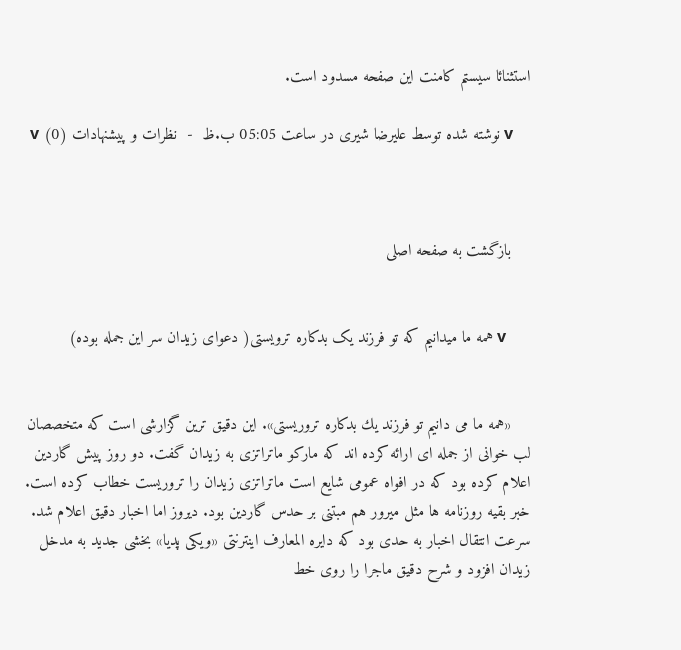استثنائا سیستم کامنت این صفحه مسدود است.

    v نوشته شده توسط عليرضا شيری در ساعت 05:05 ب.ظ  -  نظرات و پيشنهادات (0) v



    بازگشت به صفحه اصلی


      v همه ما میدانیم که تو فرزند یک بدکاره ترویستی( دعوای زیدان سر این جمله بوده)


    «همه ما مى دانيم تو فرزند يك بدكاره تروريستى». اين دقيق ترين گزارشى است كه متخصصان لب خوانى از جمله اى ارائه كرده اند كه ماركو ماتراتزى به زيدان گفت. دو روز پيش گاردين اعلام كرده بود كه در افواه عمومى شايع است ماتراتزى زيدان را تروريست خطاب كرده است. خبر بقيه روزنامه ها مثل ميرور هم مبتنى بر حدس گاردين بود. ديروز اما اخبار دقيق اعلام شد. سرعت انتقال اخبار به حدى بود كه دايره المعارف اينترنتى «ويكى پديا» بخشى جديد به مدخل زيدان افزود و شرح دقيق ماجرا را روى خط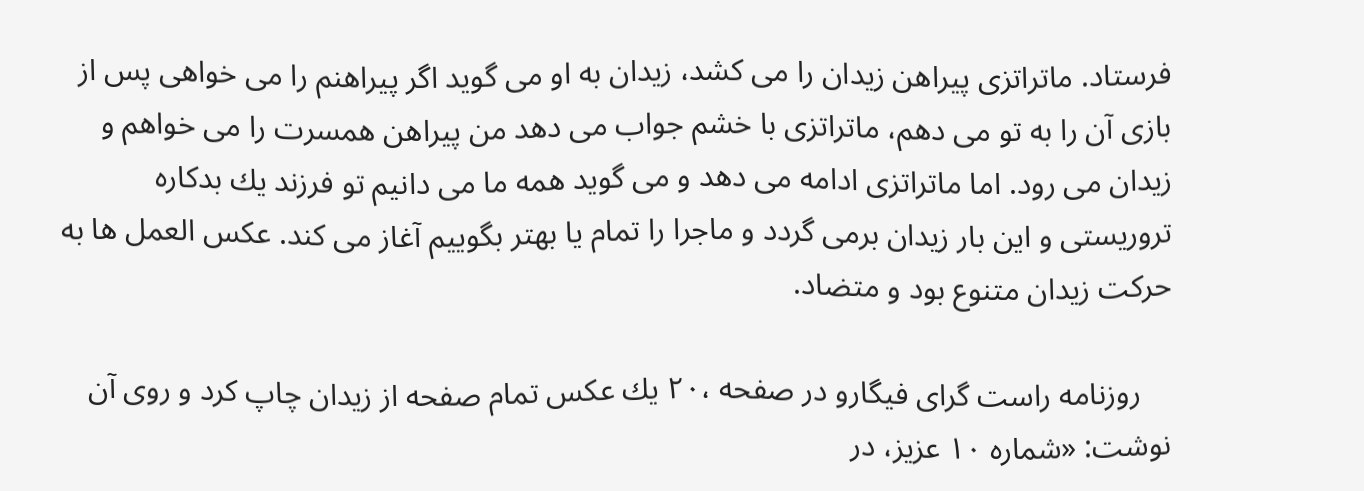فرستاد. ماتراتزى پيراهن زيدان را مى كشد، زيدان به او مى گويد اگر پيراهنم را مى خواهى پس از بازى آن را به تو مى دهم، ماتراتزى با خشم جواب مى دهد من پيراهن همسرت را مى خواهم و زيدان مى رود. اما ماتراتزى ادامه مى دهد و مى گويد همه ما مى دانيم تو فرزند يك بدكاره تروريستى و اين بار زيدان برمى گردد و ماجرا را تمام يا بهتر بگوييم آغاز مى كند. عكس العمل ها به حركت زيدان متنوع بود و متضاد.

    روزنامه راست گراى فيگارو در صفحه ،۲۰ يك عكس تمام صفحه از زيدان چاپ كرد و روى آن نوشت: «شماره ۱۰ عزيز، در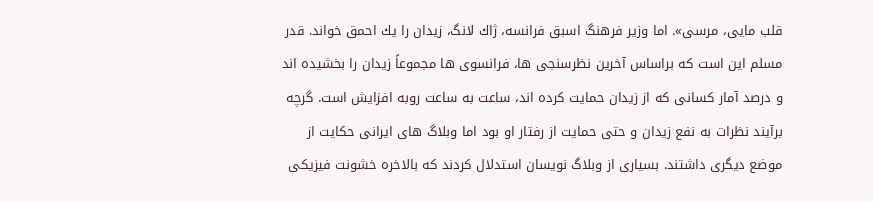قلب مايى، مرسى». اما وزير فرهنگ اسبق فرانسه، ژاك لانگ، زيدان را يك احمق خواند. قدر مسلم اين است كه براساس آخرين نظرسنجى ها، فرانسوى ها مجموعاً زيدان را بخشيده اند و درصد آمار كسانى كه از زيدان حمايت كرده اند، ساعت به ساعت روبه افزايش است. گرچه برآيند نظرات به نفع زيدان و حتى حمايت از رفتار او بود اما وبلاگ هاى ايرانى حكايت از موضع ديگرى داشتند. بسيارى از وبلاگ نويسان استدلال كردند كه بالاخره خشونت فيزيكى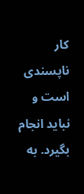كار ناپسندى است و نبايد انجام بگيرد. به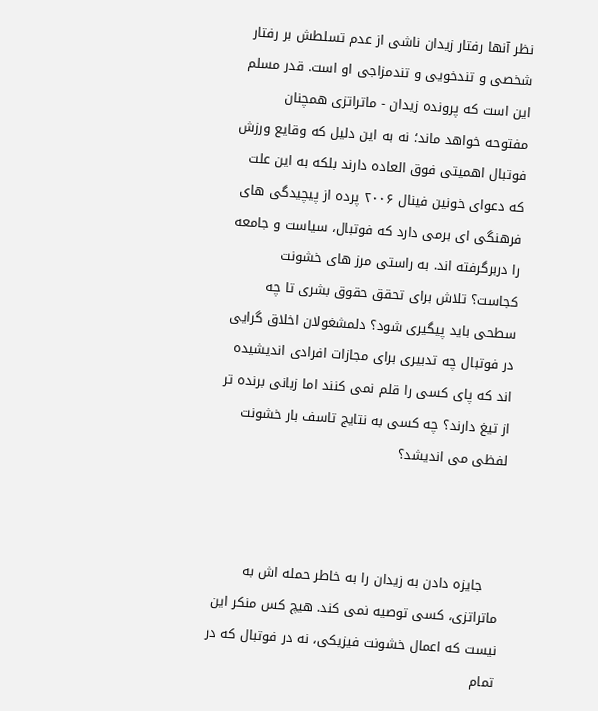نظر آنها رفتار زيدان ناشى از عدم تسلطش بر رفتار شخصى و تندخويى و تندمزاجى او است. قدر مسلم اين است كه پرونده زيدان - ماتراتزى همچنان مفتوحه خواهد ماند؛ نه به اين دليل كه وقايع ورزش فوتبال اهميتى فوق العاده دارند بلكه به اين علت كه دعواى خونين فينال ۲۰۰۶ پرده از پيچيدگى هاى فرهنگى اى برمى دارد كه فوتبال، سياست و جامعه را دربرگرفته اند. به راستى مرز هاى خشونت كجاست؟ تلاش براى تحقق حقوق بشرى تا چه سطحى بايد پيگيرى شود؟ دلمشغولان اخلاق گرايى در فوتبال چه تدبيرى براى مجازات افرادى انديشيده اند كه پاى كسى را قلم نمى كنند اما زبانى برنده تر از تيغ دارند؟ چه كسى به نتايج تاسف بار خشونت لفظى مى انديشد؟



    جايزه دادن به زيدان را به خاطر حمله اش به ماتراتزى، كسى توصيه نمى كند. هيچ كس منكر اين نيست كه اعمال خشونت فيزيكى، نه در فوتبال كه در تمام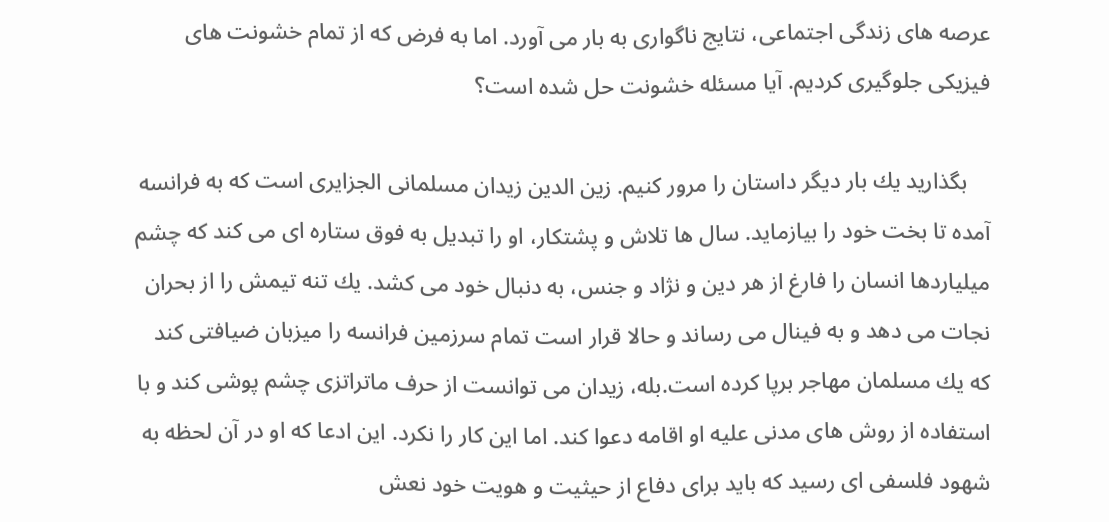عرصه هاى زندگى اجتماعى، نتايج ناگوارى به بار مى آورد. اما به فرض كه از تمام خشونت هاى فيزيكى جلوگيرى كرديم. آيا مسئله خشونت حل شده است؟

    بگذاريد يك بار ديگر داستان را مرور كنيم. زين الدين زيدان مسلمانى الجزايرى است كه به فرانسه آمده تا بخت خود را بيازمايد. سال ها تلاش و پشتكار، او را تبديل به فوق ستاره اى مى كند كه چشم ميلياردها انسان را فارغ از هر دين و نژاد و جنس، به دنبال خود مى كشد. يك تنه تيمش را از بحران نجات مى دهد و به فينال مى رساند و حالا قرار است تمام سرزمين فرانسه را ميزبان ضيافتى كند كه يك مسلمان مهاجر برپا كرده است.بله، زيدان مى توانست از حرف ماتراتزى چشم پوشى كند و با استفاده از روش هاى مدنى عليه او اقامه دعوا كند. اما اين كار را نكرد. اين ادعا كه او در آن لحظه به شهود فلسفى اى رسيد كه بايد براى دفاع از حيثيت و هويت خود نعش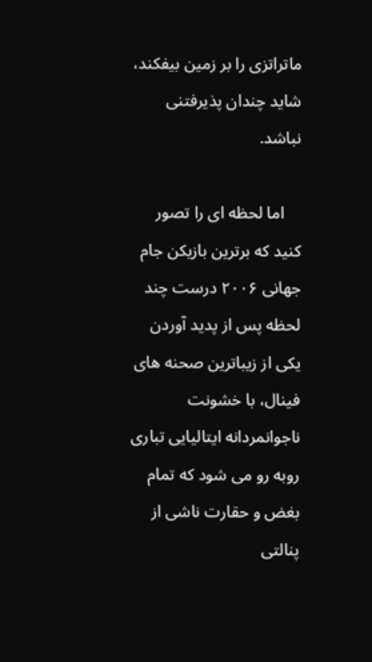ماتراتزى را بر زمين بيفكند، شايد چندان پذيرفتنى نباشد.

    اما لحظه اى را تصور كنيد كه برترين بازيكن جام جهانى ۲۰۰۶ درست چند لحظه پس از پديد آوردن يكى از زيباترين صحنه هاى فينال، با خشونت ناجوانمردانه ايتاليايى تبارى روبه رو مى شود كه تمام بغض و حقارت ناشى از پنالتى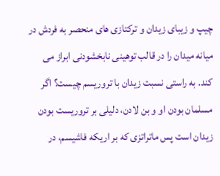چيپ و زيباى زيدان و تركتازى هاى منحصر به فردش در ميانه ميدان را در قالب توهينى نابخشودنى ابراز مى كند. به راستى نسبت زيدان با تروريسم چيست؟ اگر مسلمان بودن او و بن لادن، دليلى بر تروريست بودن زيدان است پس ماتراتزى كه بر اريكه فاشيسم، در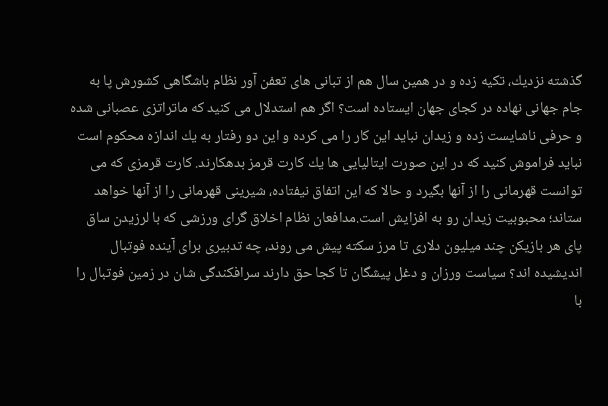گذشته نزديك، تكيه زده و در همين سال هم از تبانى هاى تعفن آور نظام باشگاهى كشورش پا به جام جهانى نهاده در كجاى جهان ايستاده است؟ اگر هم استدلال مى كنيد كه ماتراتزى عصبانى شده و حرفى ناشايست زده و زيدان نبايد اين كار را مى كرده و اين دو رفتار به يك اندازه محكوم است نبايد فراموش كنيد كه در اين صورت ايتاليايى ها يك كارت قرمز بدهكارند. كارت قرمزى كه مى توانست قهرمانى را از آنها بگيرد و حالا كه اين اتفاق نيفتاده، شيرينى قهرمانى را از آنها خواهد ستاند؛ محبوبيت زيدان رو به افزايش است.مدافعان نظام اخلاق گراى ورزشى كه با لرزيدن ساق پاى هر بازيكن چند ميليون دلارى تا مرز سكته پيش مى روند، چه تدبيرى براى آينده فوتبال انديشيده اند؟ سياست ورزان و دغل پيشگان تا كجا حق دارند سرافكندگى شان در زمين فوتبال را با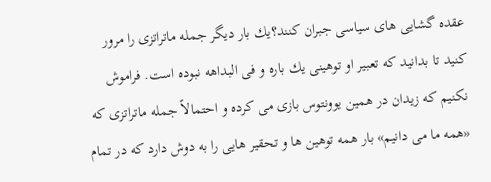عقده گشايى هاى سياسى جبران كنند؟يك بار ديگر جمله ماتراتزى را مرور كنيد تا بدانيد كه تعبير او توهينى يك باره و فى البداهه نبوده است. فراموش نكنيم كه زيدان در همين يوونتوس بازى مى كرده و احتمالاً جمله ماتراتزى كه «همه ما مى دانيم» بار همه توهين ها و تحقير هايى را به دوش دارد كه در تمام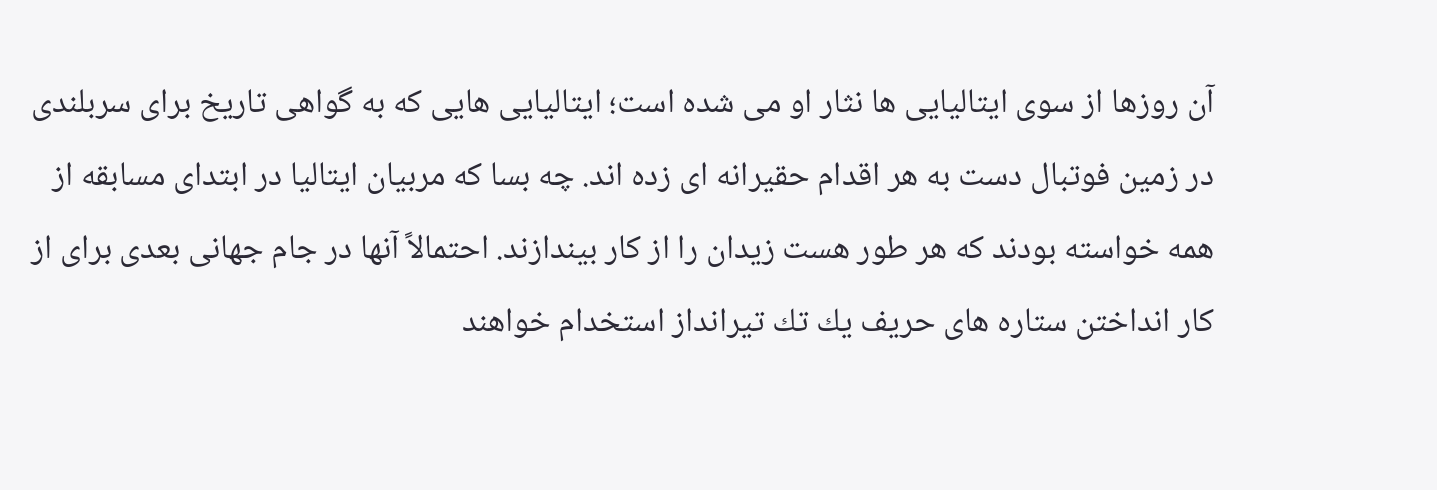آن روزها از سوى ايتاليايى ها نثار او مى شده است؛ ايتاليايى هايى كه به گواهى تاريخ براى سربلندى در زمين فوتبال دست به هر اقدام حقيرانه اى زده اند. چه بسا كه مربيان ايتاليا در ابتداى مسابقه از همه خواسته بودند كه هر طور هست زيدان را از كار بيندازند. احتمالاً آنها در جام جهانى بعدى براى از كار انداختن ستاره هاى حريف يك تك تيرانداز استخدام خواهند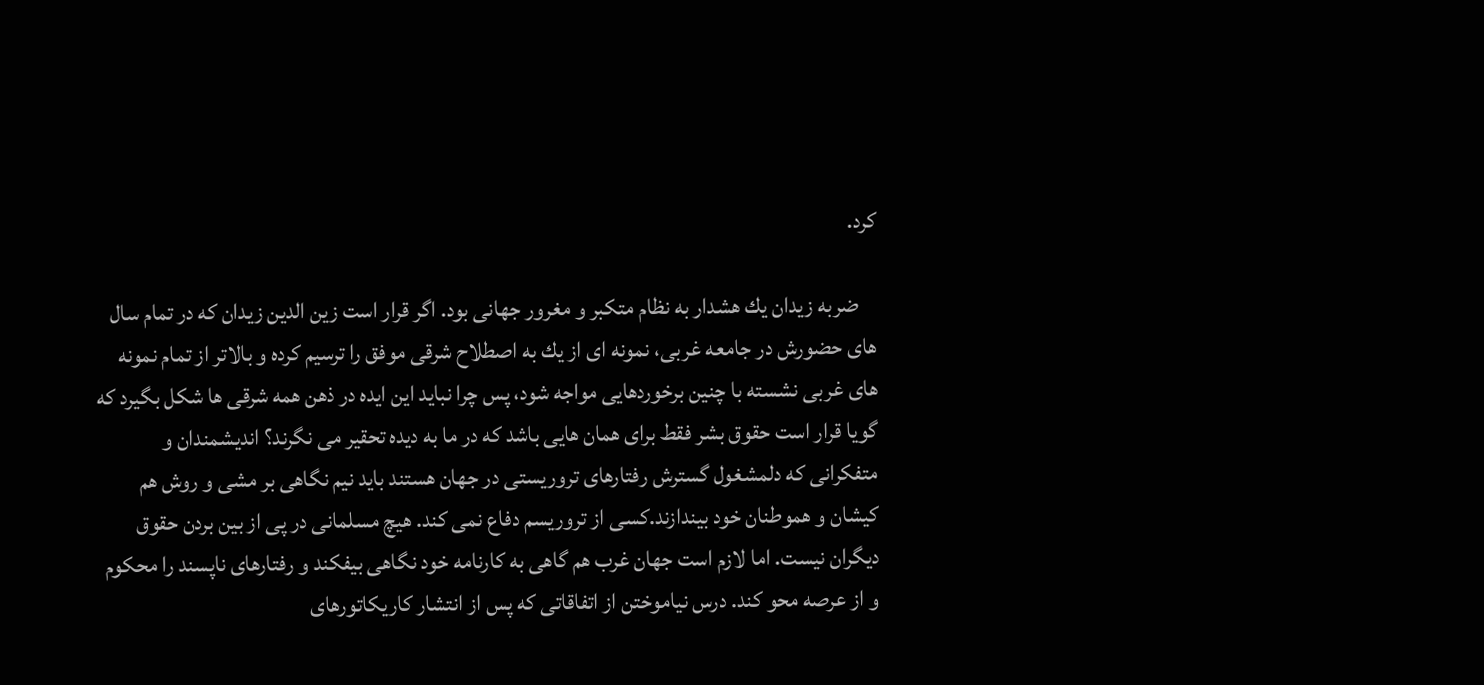كرد.

    ضربه زيدان يك هشدار به نظام متكبر و مغرور جهانى بود. اگر قرار است زين الدين زيدان كه در تمام سال هاى حضورش در جامعه غربى، نمونه اى از يك به اصطلاح شرقى موفق را ترسيم كرده و بالاتر از تمام نمونه هاى غربى نشسته با چنين برخوردهايى مواجه شود، پس چرا نبايد اين ايده در ذهن همه شرقى ها شكل بگيرد كه گويا قرار است حقوق بشر فقط براى همان هايى باشد كه در ما به ديده تحقير مى نگرند؟ انديشمندان و متفكرانى كه دلمشغول گسترش رفتارهاى تروريستى در جهان هستند بايد نيم نگاهى بر مشى و روش هم كيشان و هموطنان خود بيندازند.كسى از تروريسم دفاع نمى كند. هيچ مسلمانى در پى از بين بردن حقوق ديگران نيست. اما لازم است جهان غرب هم گاهى به كارنامه خود نگاهى بيفكند و رفتارهاى ناپسند را محكوم و از عرصه محو كند. درس نياموختن از اتفاقاتى كه پس از انتشار كاريكاتورهاى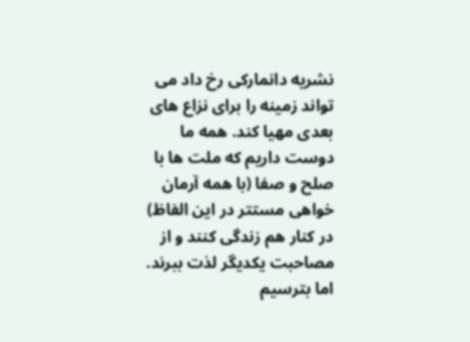نشريه دانماركى رخ داد مى تواند زمينه را براى نزاع هاى بعدى مهيا كند. همه ما دوست داريم كه ملت ها با صلح و صفا (با همه آرمان خواهى مستتر در اين الفاظ) در كنار هم زندگى كنند و از مصاحبت يكديگر لذت ببرند. اما بترسيم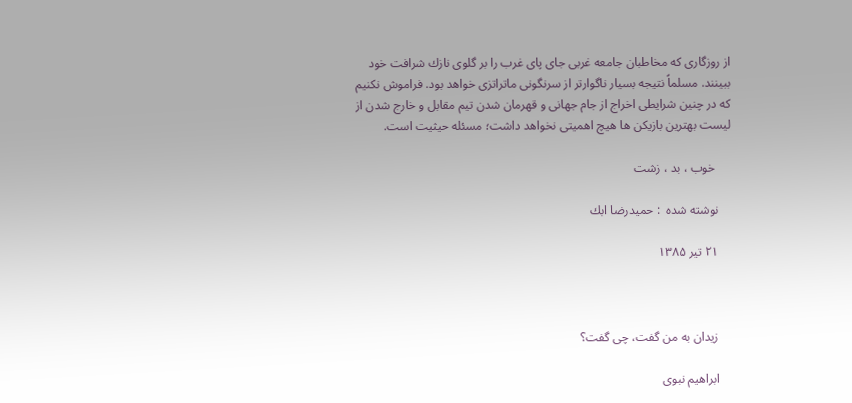از روزگارى كه مخاطبان جامعه غربى جاى پاى غرب را بر گلوى نازك شرافت خود ببينند. مسلماً نتيجه بسيار ناگوارتر از سرنگونى ماتراتزى خواهد بود. فراموش نكنيم كه در چنين شرايطى اخراج از جام جهانى و قهرمان شدن تيم مقابل و خارج شدن از ليست بهترين بازيكن ها هيچ اهميتى نخواهد داشت؛ مسئله حيثيت است.

     خوب ، بد ، زشت

    نوشته شده  : حميدرضا ابك

    ۲۱ تیر ۱۳۸۵



    زیدان به من گفت، چی گفت؟

    ابراهیم نبوی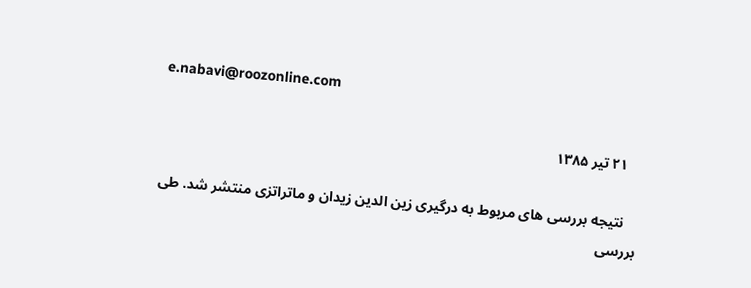e.nabavi@roozonline.com

    ۲۱ تیر ۱۳۸۵

    نتیجه بررسی های مربوط به درگیری زین الدین زیدان و ماتراتزی منتشر شد. طی بررسی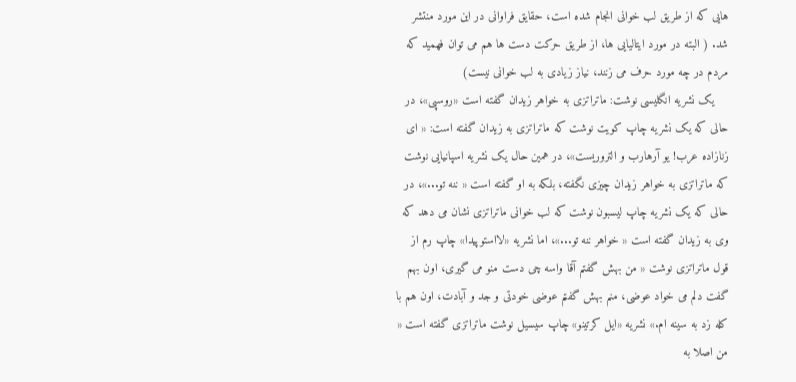هایی که از طریق لب خوانی انجام شده است، حقایق فراوانی در این مورد منتشر شد. ( البته در مورد ایتالیایی ها، از طریق حرکت دست ها هم می توان فهمید که مردم در چه مورد حرف می زنند، نیاز زیادی به لب خوانی نیست)
    یک نشریه انگلیسی نوشت: ماتراتزی به خواهر زیدان گفته است «روسپی»، در حالی که یک نشریه چاپ کویت نوشت که ماتراتزی به زیدان گفته است: « ای زنازاده عرب! یو آرهارب و التروریست»، در همین حال یک نشریه اسپانیایی نوشت که ماتراتزی به خواهر زیدان چیزی نگفته، بلکه به او گفته است « ننه تو...»، در حالی که یک نشریه چاپ لیسبون نوشت که لب خوانی ماتراتزی نشان می دهد که وی به زیدان گفته است « خواهر ننه تو...»، اما نشریه «لااستوپیدا» چاپ رم از قول ماتراتزی نوشت « من بهش گفتم آقا واسه چی دست منو می گیری، اون بهم گفت دلم می خواد عوضی، منم بهش گفتم عوضی خودتی و جد و آبادت، اون هم با کله زد به سینه ام.» نشریه «ایل کرتینو» چاپ سیسیل نوشت ماتراتزی گفته است « من اصلا به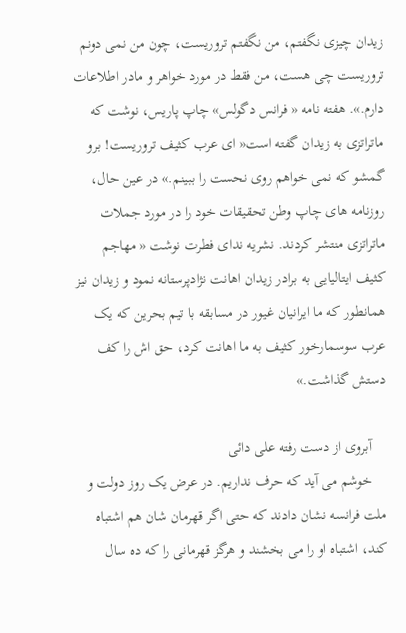زیدان چیزی نگفتم، من نگفتم تروریست، چون من نمی دونم تروریست چی هست، من فقط در مورد خواهر و مادر اطلاعات دارم.». هفته نامه « فرانس دگولس» چاپ پاریس، نوشت که ماتراتزی به زیدان گفته است« ای عرب کثیف تروریست! برو گمشو که نمی خواهم روی نحست را ببینم.» در عین حال، روزنامه های چاپ وطن تحقیقات خود را در مورد جملات ماتراتزی منتشر کردند. نشریه ندای فطرت نوشت « مهاجم کثیف ایتالیایی به برادر زیدان اهانت نژادپرستانه نمود و زیدان نیز همانطور که ما ایرانیان غیور در مسابقه با تیم بحرین که یک عرب سوسمارخور کثیف به ما اهانت کرد، حق اش را کف دستش گذاشت.»

    آبروی از دست رفته علی دائی
    خوشم می آید که حرف نداریم. در عرض یک روز دولت و ملت فرانسه نشان دادند که حتی اگر قهرمان شان هم اشتباه کند، اشتباه او را می بخشند و هرگز قهرمانی را که ده سال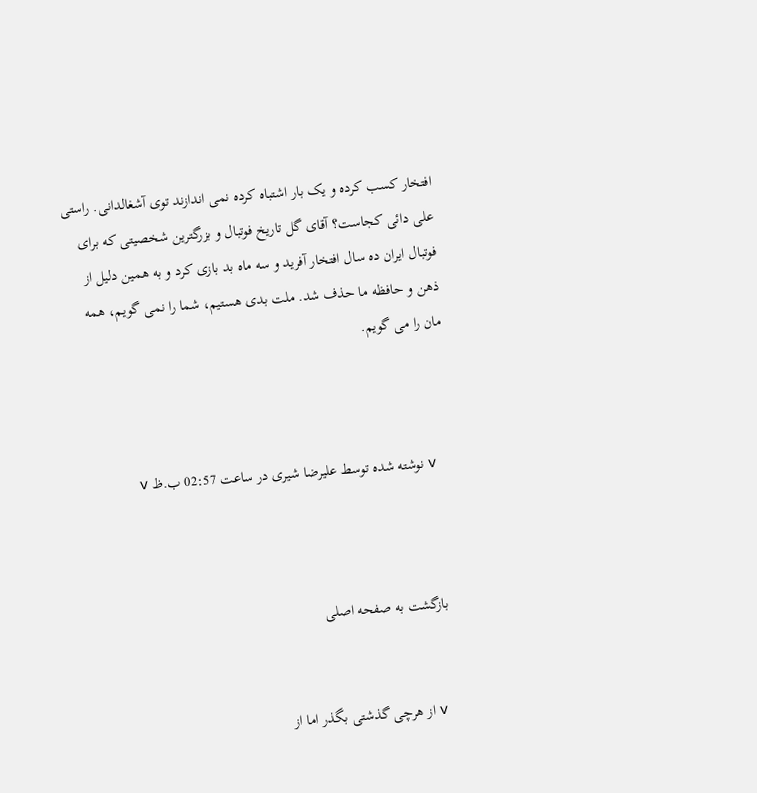افتخار کسب کرده و یک بار اشتباه کرده نمی اندازند توی آشغالدانی. راستی علی دائی کجاست؟ آقای گل تاریخ فوتبال و بزرگترین شخصیتی که برای فوتبال ایران ده سال افتخار آفرید و سه ماه بد بازی کرد و به همین دلیل از ذهن و حافظه ما حذف شد. ملت بدی هستیم، شما را نمی گویم، همه مان را می گویم.



    v نوشته شده توسط عليرضا شيری در ساعت 02:57 ب.ظ v



    بازگشت به صفحه اصلی


      v از هرچی گذشتی بگذر اما از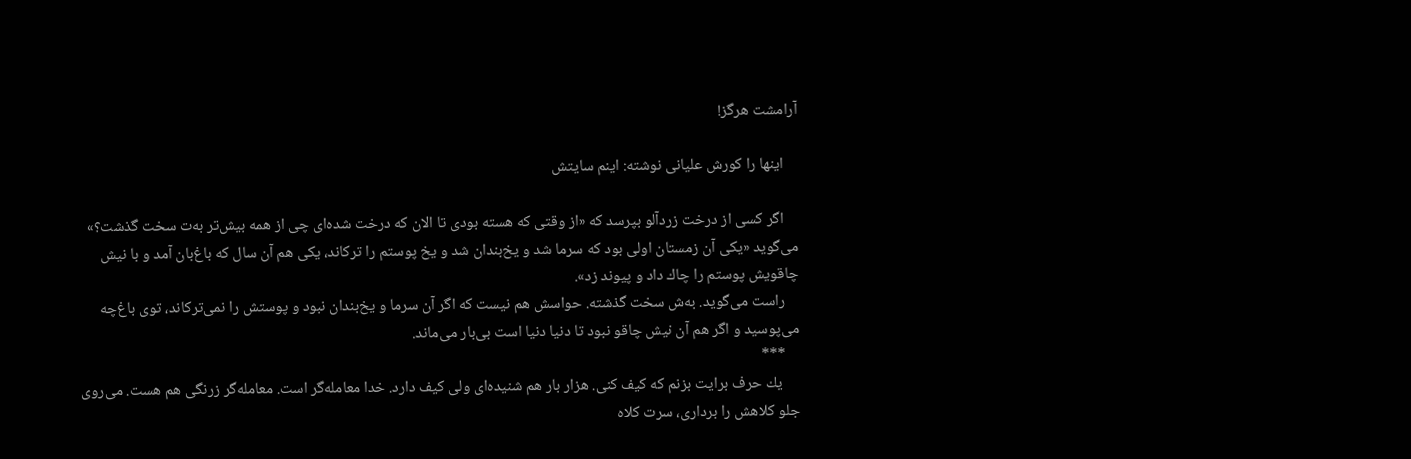آرامشت هرگز!

    اینها را کورش علیانی نوشته: اینم سایتش

    اگر كسی از درخت زردآلو بپرسد كه «از وقتی كه هسته بودی تا الان كه درخت شده‌ای چی از همه بيش‌تر به‌ت سخت گذشت؟» می‌گويد «يكی آن زمستان اولی بود كه سرما شد و يخ‌بندان شد و يخ پوستم را تركاند، يكی هم آن سال كه باغ‌بان آمد و با نيش چاقويش پوستم را چاك داد و پيوند زد».
    راست می‌گويد. به‌ش سخت گذشته. حواسش هم نيست كه اگر آن سرما و يخ‌بندان نبود و پوستش را نمی‌تركاند، توی باغ‌چه می‌پوسيد و اگر هم آن نيش چاقو نبود تا دنيا دنيا است بی‌بار می‌ماند.
    ***
     يك حرف برايت بزنم كه كيف كنی. هزار بار هم شنيده‌ای ولی كيف دارد. خدا معامله‌گر است. معامله‌گر زرنگی هم هست. می‌روی جلو كلاهش را برداری، سرت كلاه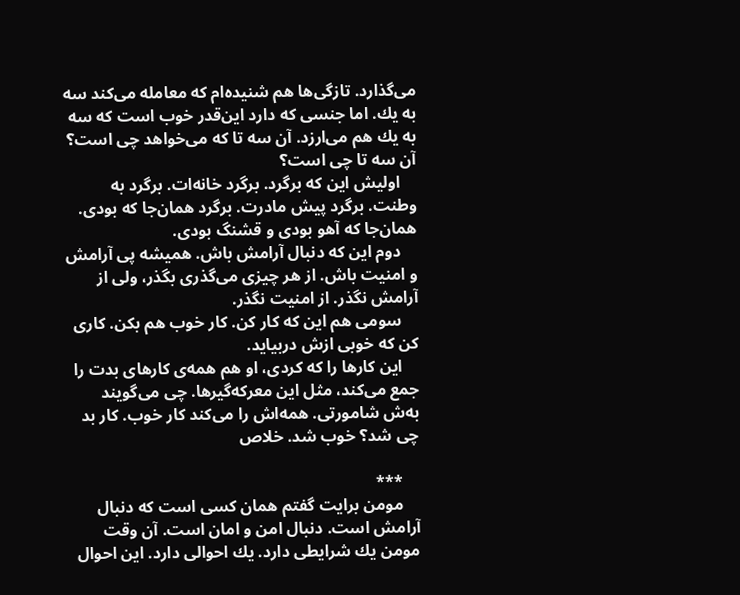می‌گذارد. تازگی‌ها هم شنيده‌ام كه معامله می‌كند سه به يك. اما جنسی كه دارد اين‌قدر خوب است كه سه به يك هم می‌ارزد. آن سه تا كه می‌خواهد چی است؟ آن سه تا چی است؟
    اوليش اين كه برگرد. برگرد خانه‌ات. برگرد به وطنت. برگرد پيش مادرت. برگرد همان‌جا كه بودی. همان‌جا كه آهو بودی و قشنگ بودی.
    دوم اين كه دنبال آرامش باش. هميشه پی آرامش و امنيت باش. از هر چيزی می‌گذری بگذر، ولی از آرامش نگذر. از امنيت نگذر.
    سومی هم اين كه كار كن. كار خوب هم بكن. كاری كن كه خوبی ازش دربيايد.
    اين كارها را كه كردی، او هم همه‌ی كارهای بدت را جمع می‌كند، مثل اين معركه‌گيرها. چی می‌گويند به‌‌‌ش شامورتی. همه‌اش را می‌كند كار خوب. كار بد چی شد؟ خوب شد. خلاص

    ***
    مومن برايت گفتم همان كسی است كه دنبال آرامش است. دنبال امن و امان است. آن وقت مومن يك شرايطی دارد. يك احوالی دارد. اين احوال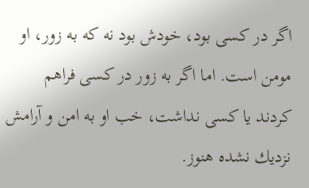اگر در كسی بود، خودش بود نه كه به زور، او مومن است. اما اگر به زور در كسی فراهم كردند يا كسی نداشت، خب او به امن و آرامش نزديك نشده هنوز.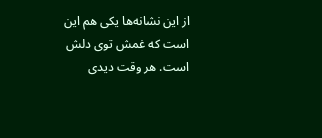از اين نشانه‌ها يكی هم اين است كه غمش توی دلش است. هر وقت ديدی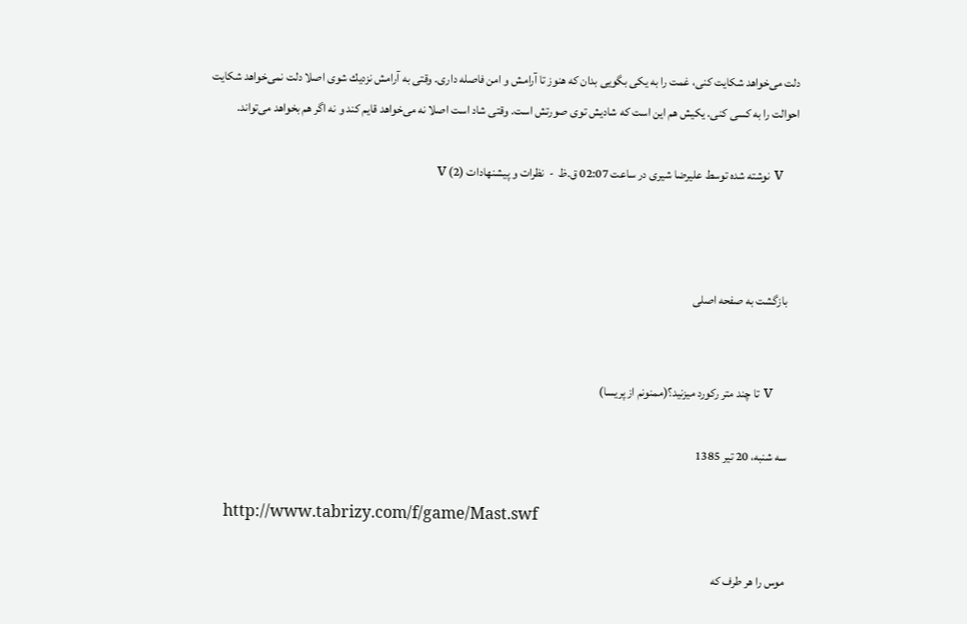دلت می‌خواهد شكايت كنی، غمت را به يكی بگويی بدان كه هنوز تا آرامش و امن فاصله داری. وقتی به آرامش نزديك شوی اصلا دلت نمی‌خواهد شكايت احوالت را به كسی كنی. يكيش هم اين است كه شاديش توی صورتش است. وقتی شاد است اصلا نه می‌خواهد قايم كند و نه اگر هم بخواهد می‌تواند.

    v نوشته شده توسط عليرضا شيری در ساعت 02:07 ق.ظ  -  نظرات و پيشنهادات (2) v



    بازگشت به صفحه اصلی


      v تا چند متر رکورد میزنید؟(ممنونم از پریسا)

    سه شنبه، 20 تير 1385

    http://www.tabrizy.com/f/game/Mast.swf

    موس را هر طرف که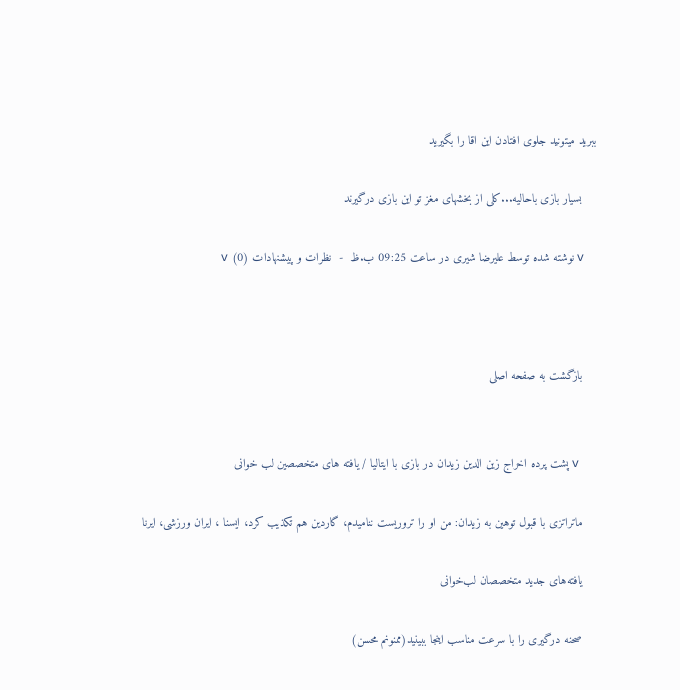ببرید میتونید جلوی افتادن این اقا را بگیرید

    بسیار بازی باحالیه...کلی از بخشهای مغز تو این بازی درگیرند

    v نوشته شده توسط عليرضا شيری در ساعت 09:25 ب.ظ  -  نظرات و پيشنهادات (0) v



    بازگشت به صفحه اصلی


      v پشت پرده اخراج زین الدین زیدان در بازی با ایتالیا / یافته های متخصصین لب خوانی

    ماتراتزی با قبول توهين به زيدان: من او را تروريست نناميدم، گاردين هم تکذيب کرد، ايسنا ، ايران ورزشی، ايرنا

    يافته‌های جديد متخصصان لب‌خوانی

    صحنه درگیری را با سرعت مناسب اینجا ببینید(ممنونم محسن)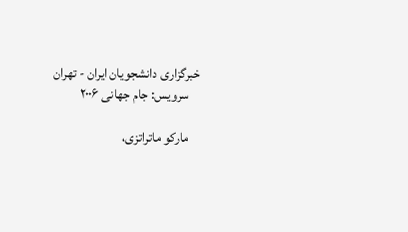خبرگزاری دانشجويان ايران - تهران
    سرويس: جام جهانی ۲۰۰۶

    مارکو ماتراتزی،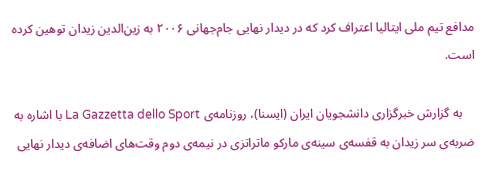مدافع تيم ملی ايتاليا اعتراف کرد که در ديدار نهايی جام‌جهانی ۲۰۰۶ به زين‌الدين زيدان توهين کرده است.

    به گزارش خبرگزاری دانشجويان ايران (ايسنا)، روزنامه‌ی La Gazzetta dello Sport با اشاره به ضربه‌ی سر زيدان به قفسه‌ی سينه‌ی مارکو ماتراتزی در نيمه‌ی دوم وقت‌های اضافه‌ی ديدار نهايی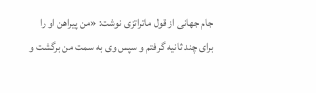جام جهانی از قول ماتراتزی نوشت: «من پيراهن او را برای چند ثانيه گرفتم و سپس وی به سمت من برگشت و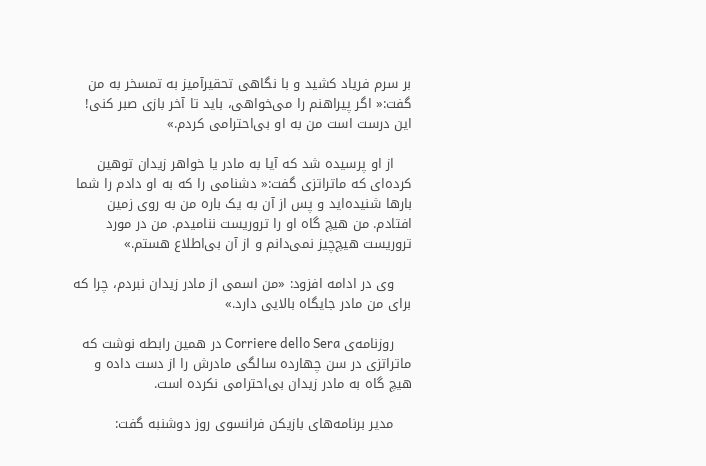بر سرم فرياد کشيد و با نگاهی تحقيرآميز به تمسخر به من گفت:« اگر پيراهنم را می‌خواهی، بايد تا آخر بازی صبر کنی! اين درست است من به او بی‌احترامی کردم.»

    از او پرسيده شد که آيا به مادر يا خواهر زيدان توهين کرده‌ای که ماتراتزی گفت:« دشنامی را که به او دادم را شما بارها شنيده‌ايد و پس از آن به يک باره من به روی زمين افتادم. من هيچ گاه او را تروريست نناميدم. من در مورد تروريست هيچ‌چيز نمی‌دانم و از آن بی‌اطلاع هستم.»

    وی در ادامه افزود: «من اسمی از مادر زيدان نبردم، چرا که برای من مادر جايگاه بالايی دارد.»

    روزنامه‌ی Corriere dello Sera در همين رابطه نوشت که ماتراتزی در سن چهارده سالگی مادرش را از دست داده و هيچ گاه به مادر زيدان بی‌احترامی نکرده است.

    مدير برنامه‌های بازيکن فرانسوی روز دوشنبه گفت: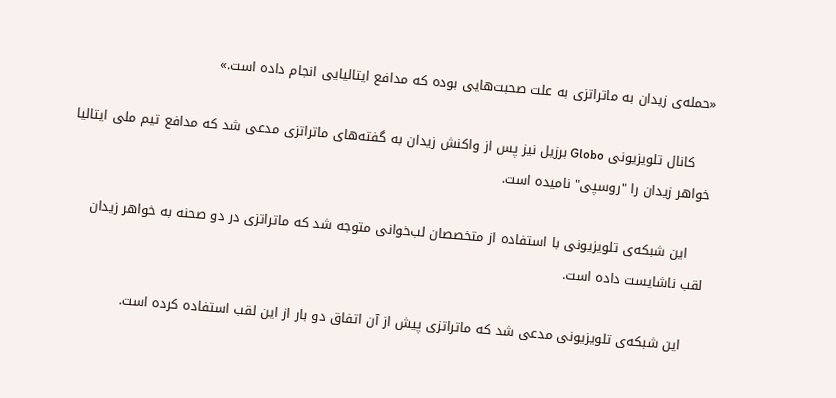«حمله‌ی زيدان به ماتراتزی به علت صحبت‌هايی بوده که مدافع ايتاليايی انجام داده است.»

    کانال تلويزيونی Globo برزيل نيز پس از واکنش زيدان به گفته‌های ماتراتزی مدعی شد که مدافع تيم ملی ايتاليا خواهر زيدان را "روسپی" ناميده است.

    اين شبکه‌ی تلويزيونی با استفاده از متخصصان لب‌خوانی متوجه شد که ماتراتزی در دو صحنه به خواهر زيدان لقب ناشايست داده است.

    اين شبکه‌ی تلويزيونی مدعی شد که ماتراتزی پيش از آن اتفاق دو بار از اين لقب استفاده کرده است.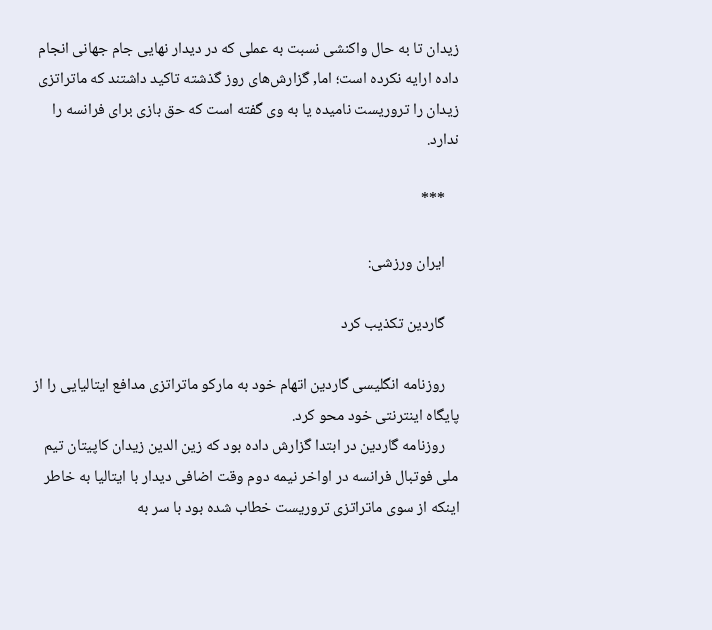زيدان تا به حال واکنشی نسبت به عملی که در ديدار نهايی جام جهانی انجام داده ارايه نکرده است؛ اما, گزارش‌های روز گذشته تاکيد داشتند که ماتراتزی زيدان را تروريست ناميده يا به وی گفته است که حق بازی برای فرانسه را ندارد.

    ***

    ايران ورزشی:

    گاردين تکذيب کرد

    روزنامه انگليسی گاردين اتهام خود به مارکو ماتراتزی مدافع ايتاليايی را از پايگاه اينترنتی خود محو کرد.
    روزنامه گاردين در ابتدا گزارش داده بود که زين الدين زيدان کاپيتان تيم ملی فوتبال فرانسه در اواخر نيمه دوم وقت اضافی ديدار با ايتاليا به خاطر اينکه از سوی ماتراتزی تروريست خطاب شده بود با سر به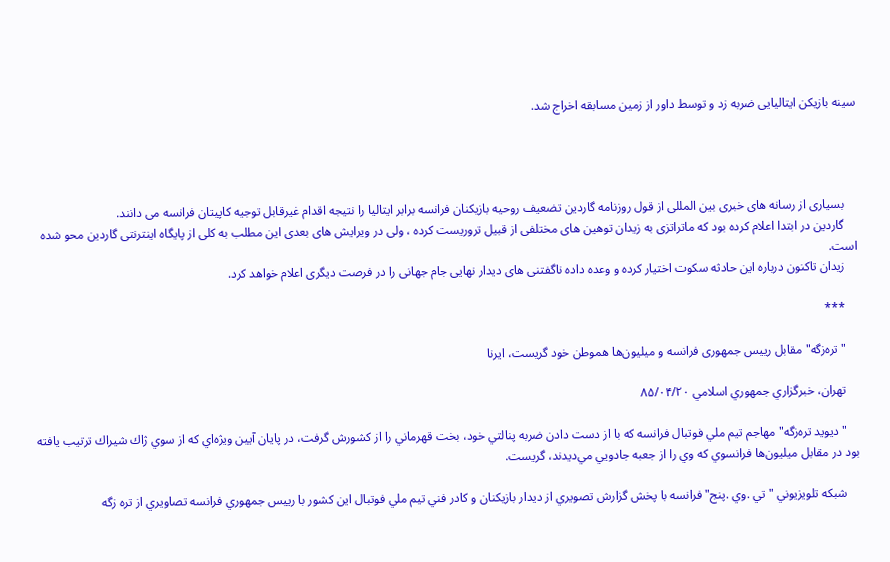سينه بازيکن ايتاليايی ضربه زد و توسط داور از زمين مسابقه اخراج شد.




    بسياری از رسانه های خبری بين المللی از قول روزنامه گاردين تضعيف روحيه بازيکنان فرانسه برابر ايتاليا را نتيجه اقدام غيرقابل توجيه کاپيتان فرانسه می دانند.
    گاردين در ابتدا اعلام کرده بود که ماتراتزی به زيدان توهين های مختلفی از قبيل تروريست کرده ، ولی در ويرايش های بعدی اين مطلب به کلی از پايگاه اينترنتی گاردين محو شده است.
    زيدان تاکنون درباره اين حادثه سکوت اختيار کرده و وعده داده ناگفتنی های ديدار نهايی جام جهانی را در فرصت ديگری اعلام خواهد کرد.

    ***

    "تره‌زگه" مقابل رييس جمهوری فرانسه و ميليون‌ها هموطن خود گريست، ايرنا

    تهران، خبرگزاري جمهوري اسلامي ۸۵/۰۴/۲۰

    "ديويد تره‌زگه" مهاجم تيم ملي فوتبال فرانسه كه با از دست دادن ضربه پنالتي خود، بخت قهرماني را از كشورش گرفت، در پايان آيين ويژه‌اي كه از سوي ژاك شيراك ترتيب يافته بود در مقابل ميليون‌ها فرانسوي كه وي را از جعبه جادويي مي‌ديدند، گريست.

    شبكه تلويزيوني "تي .وي .پنج" فرانسه با پخش گزارش تصويري از ديدار بازيكنان و كادر فني تيم ملي فوتبال اين كشور با رييس جمهوري فرانسه تصاويري از تره زگه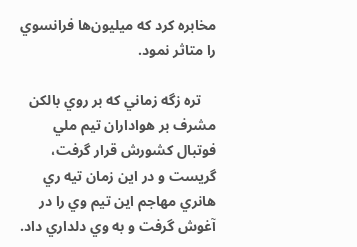مخابره كرد كه ميليون‌ها فرانسوي را متاثر نمود.

    تره زگه زماني كه بر روي بالكن مشرف بر هواداران تيم ملي فوتبال كشورش قرار گرفت، گريست و در اين زمان تيه ري هانري مهاجم اين تيم وي را در آغوش گرفت و به وي دلداري داد.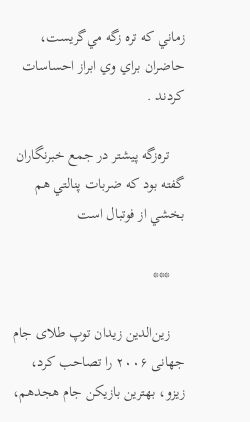زماني كه تره زگه مي‌گريست، حاضران براي وي ابراز احساسات كردند .

    تره‌زگه پيشتر در جمع خبرنگاران گفته بود كه ضربات پنالتي هم بخشي از فوتبال است

    ***

    زين‌الدين زيدان توپ طلای جام جهانی ۲۰۰۶ را تصاحب کرد، زيزو، بهترين بازيکن جام هجدهم،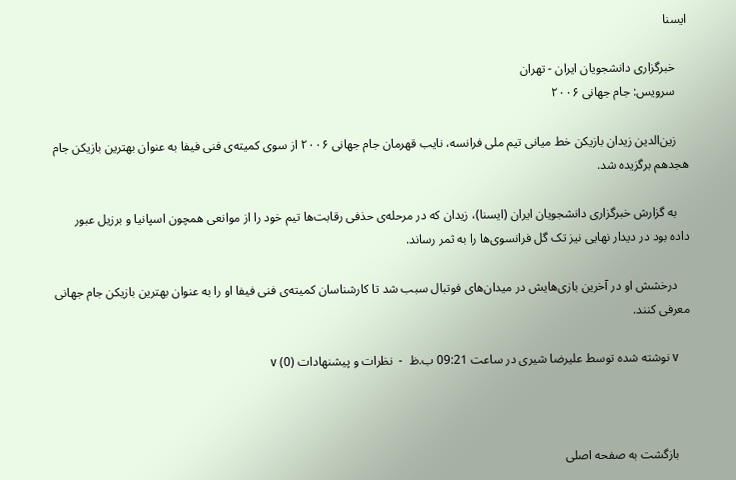ايسنا

    خبرگزاری دانشجويان ايران - تهران
    سرويس: جام جهانی ۲۰۰۶

    زين‌الدين زيدان بازيکن خط ميانی تيم ملی فرانسه، نايب قهرمان جام جهانی ۲۰۰۶ از سوی کميته‌ی فنی فيفا به عنوان بهترين بازيکن جام هجدهم برگزيده شد.

    به گزارش خبرگزاری دانشجويان ايران (ايسنا)، زيدان که در مرحله‌ی حذفی رقابت‌ها تيم خود را از موانعی همچون اسپانيا و برزيل عبور داده بود در ديدار نهايی نيز تک گل فرانسوی‌ها را به ثمر رساند.

    درخشش او در آخرين بازی‌هايش در ميدان‌های فوتبال سبب شد تا کارشناسان کميته‌ی فنی فيفا او را به عنوان بهترين بازيکن جام جهانی معرفی کنند.

    v نوشته شده توسط عليرضا شيری در ساعت 09:21 ب.ظ  -  نظرات و پيشنهادات (0) v



    بازگشت به صفحه اصلی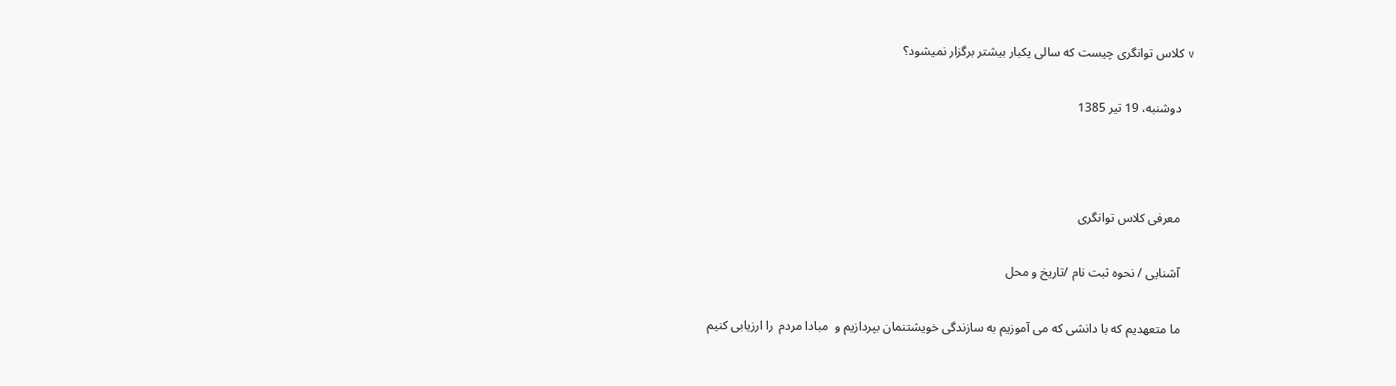v کلاس توانگری چیست که سالی یکبار بیشتر برگزار نمیشود؟

    دوشنبه، 19 تير 1385



    معرفی کلاس توانگری

    آشنایی / نحوه ثبت نام /تاریخ و محل

    ما متعهدیم که با دانشی که می آموزیم به سازندگی خویشتنمان بپردازیم و  مبادا مردم  را ارزیابی کنیم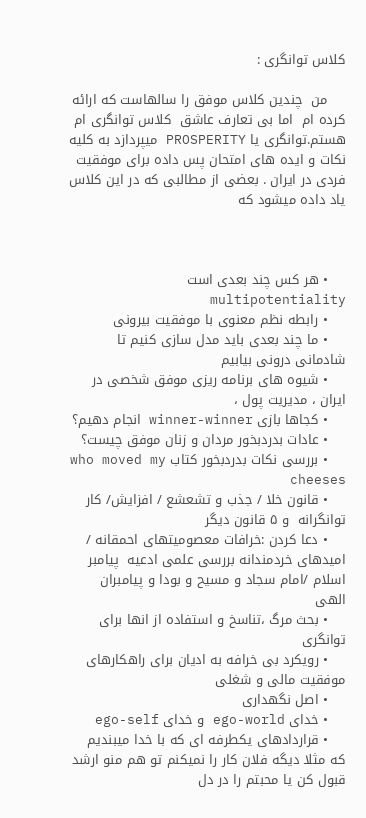کلاس توانگری :

    من  چندین کلاس موفق را سالهاست که ارائه کرده ام  اما بی تعارف عاشق  کلاس توانگری ام هستم.توانگری یا PROSPERITY میپردازد به کلیه نکات و ایده های امتحان پس داده برای موفقیت فردی در ایران . بعضی از مطالبی که در این کلاس یاد داده میشود که



    • هر کس چند بعدی است multipotentiality
    • رابطه نظم معنوی با موفقیت بیرونی
    • ما چند بعدی باید مدل سازی کنیم تا شادمانی درونی بیابیم
    • شیوه های برنامه ریزی موفق شخصی در ایران ، مدیریت پول ،
    • کجاها بازی winner-winner انجام دهیم؟
    • عادات بدردبخور مردان و زنان موفق چیست؟
    • بررسی نکات بدردبخور کتاب who moved my cheeses
    • قانون خلا / جذب و تشعشع / افزایش/ کار توانگرانه  و ۵ قانون دیگر
    • دعا کردن :خرافات معصومیتهای احمقانه / امیدهای خردمندانه بررسی علمی ادعیه  پیامبر اسلام /امام سجاد و مسیح و بودا و پیامبران الهی
    • بحث مرگ ،تناسخ و استفاده از انها برای توانگری
    • رویکرد بی خرافه به ادیان برای راهکارهای موفقیت مالی و شغلی
    • اصل نگهداری
    • خدای ego-world و خدای ego-self
    • قراردادهای یکطرفه ای که با خدا میبندیم که مثلا دیگه فلان کار را نمیکنم تو هم منو ارشد قبول کن یا محبتم را در دل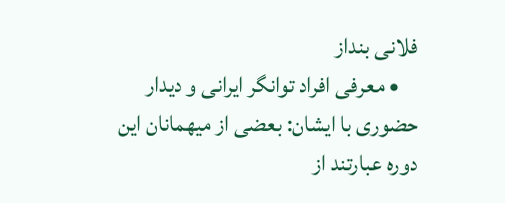فلانی بنداز
    • معرفی افراد توانگر ایرانی و دیدار حضوری با ایشان: بعضی از میهمانان این دوره عبارتند از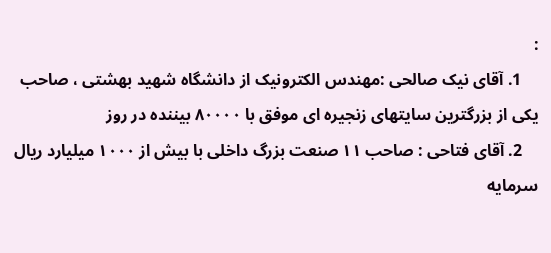:
    1. آقای نیک صالحی :مهندس الکترونیک از دانشگاه شهید بهشتی ، صاحب یکی از بزرگترین سایتهای زنجیره ای موفق با ۸۰۰۰۰ بیننده در روز
    2. آقای فتاحی : صاحب ۱۱ صنعت بزرگ داخلی با بیش از ۱۰۰۰ میلیارد ریال سرمایه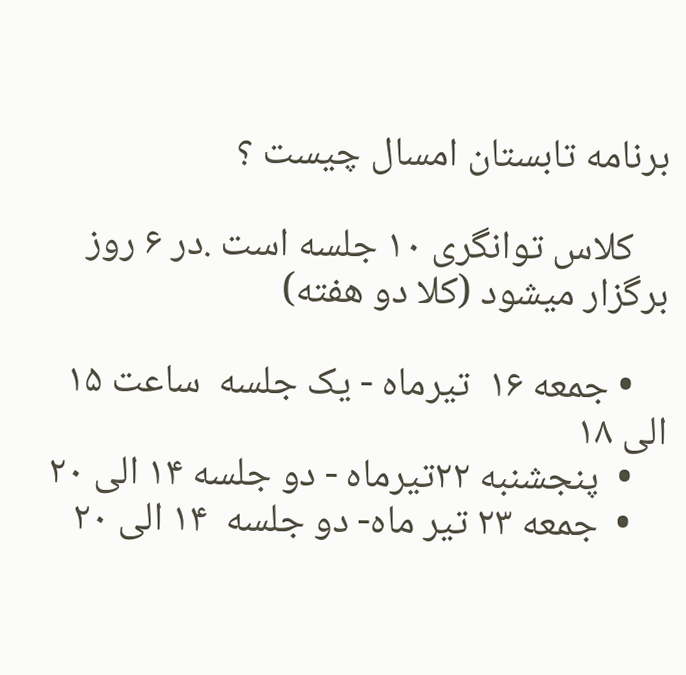برنامه تابستان امسال چیست ؟

    کلاس توانگری ۱۰ جلسه است .در ۶ روز برگزار میشود (کلا دو هفته)

    • جمعه ۱۶  تیرماه - یک جلسه  ساعت ۱۵ الی ۱۸
    •  پنجشنبه ۲۲تیرماه - دو جلسه ۱۴ الی ۲۰
    •  جمعه ۲۳ تیر ماه- دو جلسه  ۱۴ الی ۲۰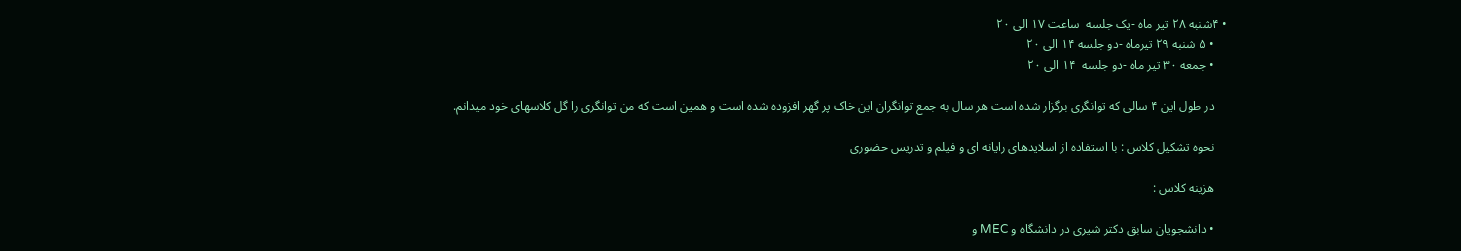• ۴شنبه ۲۸ تیر ماه -یک جلسه  ساعت ۱۷ الی ۲۰
    • ۵ شنبه ۲۹ تیرماه -دو جلسه ۱۴ الی ۲۰
    • جمعه ۳۰ تیر ماه -دو جلسه  ۱۴ الی ۲۰

    در طول این ۴ سالی که توانگری برگزار شده است هر سال به جمع توانگران این خاک پر گهر افزوده شده است و همین است که من توانگری را گل کلاسهای خود میدانم.

    نحوه تشکیل کلاس : با استفاده از اسلایدهای رایانه ای و فیلم و تدریس حضوری

    هزینه کلاس :

    • دانشجویان سابق دکتر شیری در دانشگاه و MEC و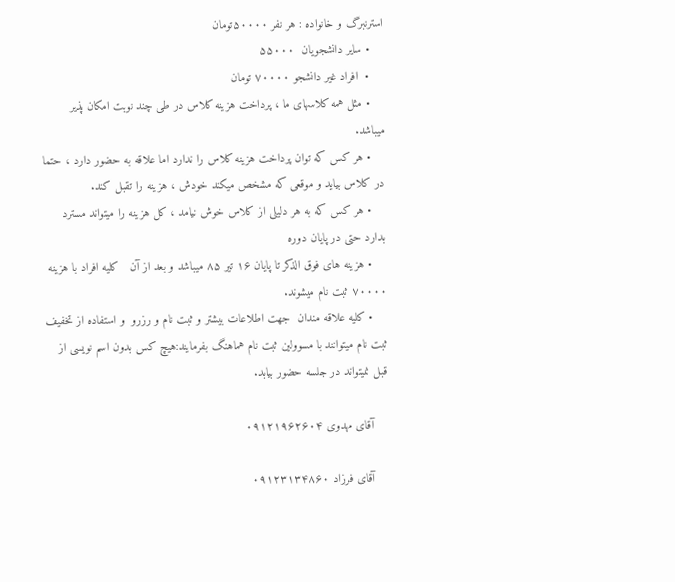استرنبرگ و خانواده : هر نفر ۵۰۰۰۰تومان
    • سایر دانشجویان  ۵۵۰۰۰
    •  افراد غیر دانشجو ۷۰۰۰۰ تومان
    • مثل همه کلاسهای ما ، پرداخت هزینه کلاس در طی چند نوبت امکان پذیر میباشد.
    • هر کس که توان پرداخت هزینه کلاس را ندارد اما علاقه به حضور دارد ، حتما در کلاس بیاید و موقعی که مشخص میکند خودش ، هزینه را تقبل کند.
    • هر کس که به هر دلیلی از کلاس خوش نیامد ، کل هزینه را میتواند مسترد بدارد حتی در پایان دوره
    • هزینه های فوق الذکر تا پایان ۱۶ تیر ۸۵ میباشد و بعد از آن   کلیه افراد با هزینه ۷۰۰۰۰ ثبت نام میشوند.
    • کلیه علاقه مندان  جهت اطلاعات بیشتر و ثبت نام و رزرو  و استفاده از تخفیف ثبت نام میتوانند با مسوولین ثبت نام هماهنگ بفرمایند:هیچ کس بدون اسم نویسی از قبل نمیتواند در جلسه حضور بیابد.

    آقای مهدوی ۰۹۱۲۱۹۶۲۶۰۴

    آقای فرزاد ۰۹۱۲۳۱۳۴۸۶۰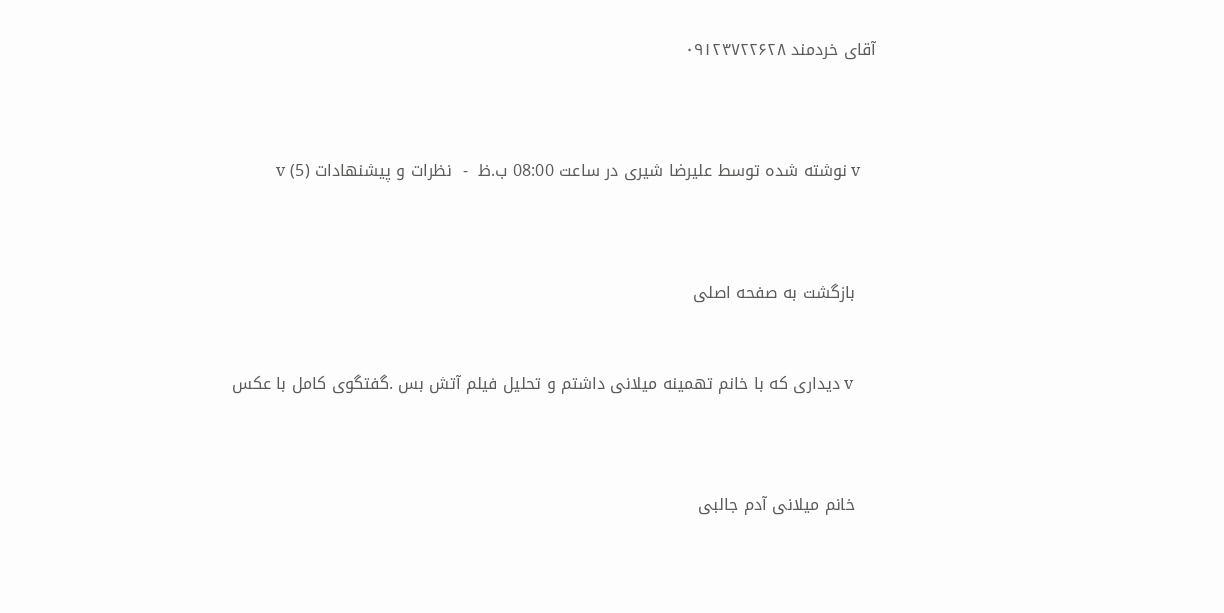آقای خردمند ۰۹۱۲۳۷۲۲۶۲۸



    v نوشته شده توسط عليرضا شيری در ساعت 08:00 ب.ظ  -  نظرات و پيشنهادات (5) v



    بازگشت به صفحه اصلی


      v دیداری که با خانم تهمینه میلانی داشتم و تحلیل فیلم آتش بس .گفتگوی کامل با عکس



    خانم میلانی آدم جالبی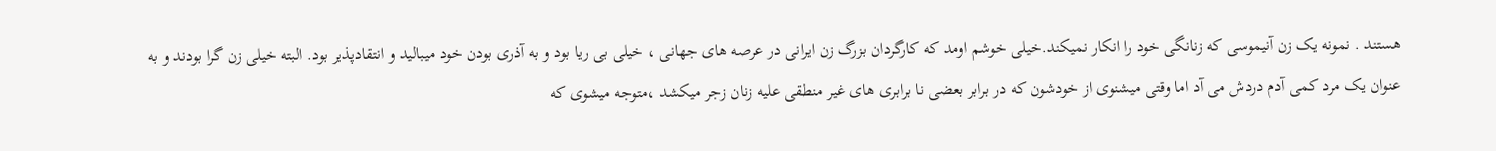هستند . نمونه یک زن آنیموسی که زنانگی خود را انکار نمیکند.خیلی خوشم اومد که کارگردان بزرگ زن ایرانی در عرصه های جهانی ، خیلی بی ریا بود و به آذری بودن خود میبالید و انتقادپذیر بود. البته خیلی زن گرا بودند و به عنوان یک مرد کمی آدم دردش می آد اما وقتی میشنوی از خودشون که در برابر بعضی نا برابری های غیر منطقی علیه زنان زجر میکشد ،متوجه میشوی که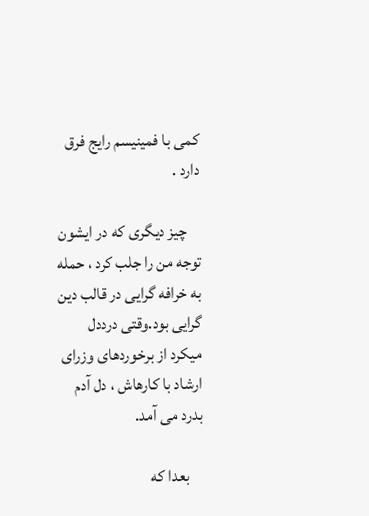کمی با فمینیسم رایج فرق دارد .

    چیز دیگری که در ایشون توجه من را جلب کرد ، حمله به خرافه گرایی در قالب دین گرایی بود.وقتی درددل میکرد از برخوردهای وزرای ارشاد با کارهاش ، دل آدم بدرد می آمد.

    بعدا که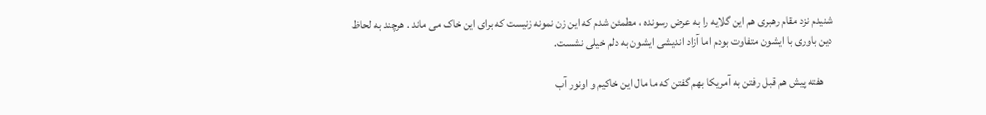شنیدم نزد مقام رهبری هم این گلایه را به عرض رسونده ، مطمئن شدم که این زن نمونه زنیست که برای این خاک می ماند . هرچند به لحاظ دین باوری با ایشون متفاوت بودم اما آزاد اندیشی ایشون به دلم خیلی نشست.

    هفته پیش هم قبل رفتن به آمریکا بهم گفتن که ما مال این خاکیم و اونور آب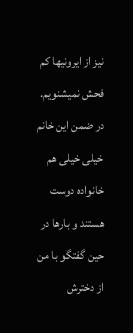نیز از ایرونیها کم فحش نمیشنویم. در ضمن این خانم خیلی خیلی هم خانواده دوست هستند و بارها در حین گفتگو با من از دخترش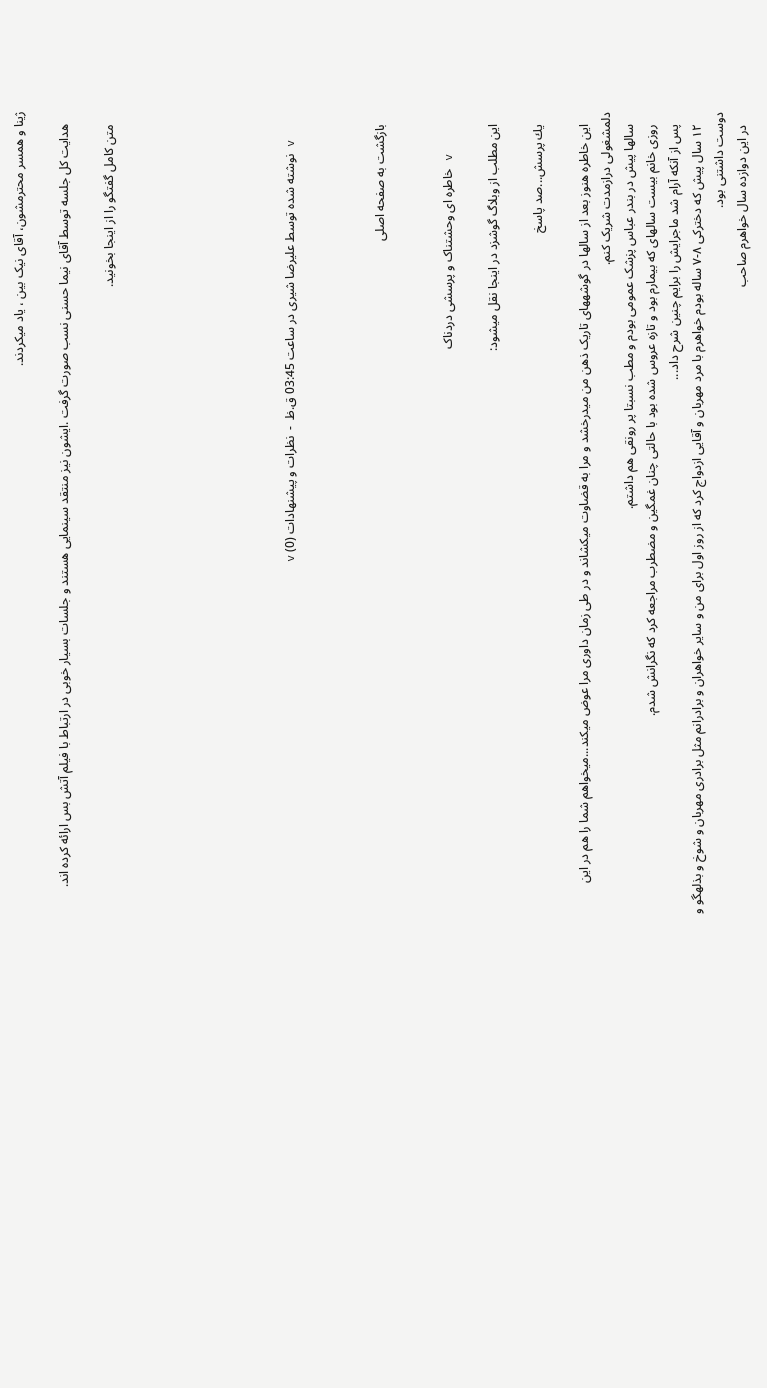ژینا و همسر محترمشون، آقای نیک بین ، یاد میکردند.

    هدایت کل جلسه توسط آقای نیما حسنی نسب صورت گرفت .ایشون نیز منتقد سینمایی هستند و جلسات بسیار خوبی در ارتباط با فیلم آتش بس ارائه کرده اند.

    متن کامل گفتگو را از اینجا بخونید.







    v نوشته شده توسط عليرضا شيری در ساعت 03:45 ق.ظ  -  نظرات و پيشنهادات (0) v



    بازگشت به صفحه اصلی


      v خاطره ای وحشتناک و پرسشی دردناک

    این مطلب از وبلاگ گوشزد در اینجا نقل میشود:

    يك پرسش...صد پاسخ

    این خاطره هنوز بعد از سالها در گوشههای تاریک ذهن من میدرخشد و مرا به قضاوت میکشاند و در طی زمان داوری مرا عوض میکند...میخواهم شما را هم در این دلمشغولی درازمدت شریک کنم.
    سالها پيش در بندر عباس پزشک عمومی بودم و مطب نسبتا پر رونقی هم داشتم.
    روزی خانم بيست سالهای که بيمارم بود و تازه عروس شده بود با حالتی چنان غمگين و مضطرب مراجعه کرد که نگرانش شدم.
    پس از آنکه آرام شد ماجرايش را برايم چنين شرح داد...
    ۱۲ سال پيش که دخترکی ۸-۷ ساله بودم خواهرم با مرد مهربان و آقايی ازدواج کرد که از روز اول برای من و ساير خواهران و برادرانم مثل برادری مهربان و شوخ و بذلهگو و دوست داشتنی بود.
    در اين دوازده سال خواهرم صاحب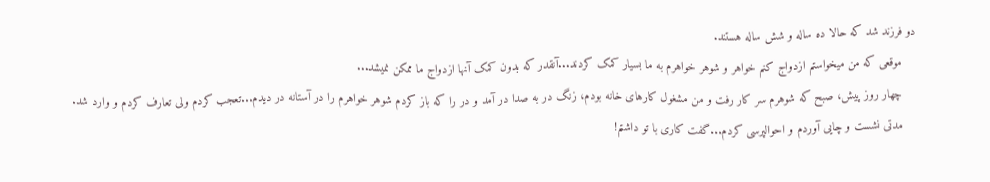دو فرزند شد که حالا ده ساله و شش ساله هستند.
    موقعی که من میخواستم ازدواج کنم خواهر و شوهر خواهرم به ما بسيار کمک کردند...آنقدر که بدون کمک آنها ازدواج ما ممکن نمیشد...
    چهار روز پيش، صبح که شوهرم سر کار رفت و من مشغول کارهای خانه بودم، زنگ در به صدا در آمد و در را که باز کردم شوهر خواهرم را در آستانه در ديدم...تعجب کردم ولی تعارف کردم و وارد شد.
    مدتی نشست و چايی آوردم و احوالپرسی کردم...گفت کاری با تو داشتم!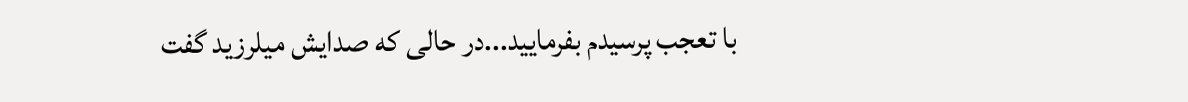با تعجب پرسيدم بفرماييد...در حالی که صدايش میلرزيد گفت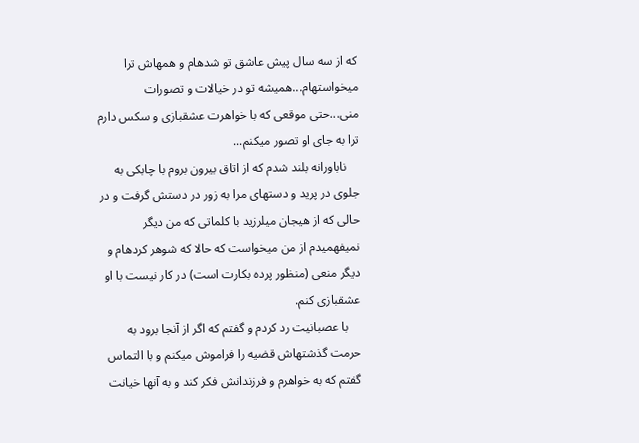که از سه سال پيش عاشق تو شدهام و همهاش ترا میخواستهام...هميشه تو در خيالات و تصورات منی...حتی موقعی که با خواهرت عشقبازی و سکس دارم ترا به جای او تصور میکنم...
    ناباورانه بلند شدم که از اتاق بيرون بروم با چابکی به جلوی در پريد و دستهای مرا به زور در دستش گرفت و در حالی که از هيجان میلرزيد با کلماتی که من ديگر نمیفهميدم از من میخواست که حالا که شوهر کردهام و ديگر منعی (منظور پرده بکارت است) در کار نيست با او عشقبازی کنم.
    با عصبانيت رد کردم و گفتم که اگر از آنجا برود به حرمت گذشتهاش قضيه را فراموش میکنم و با التماس گفتم که به خواهرم و فرزندانش فکر کند و به آنها خيانت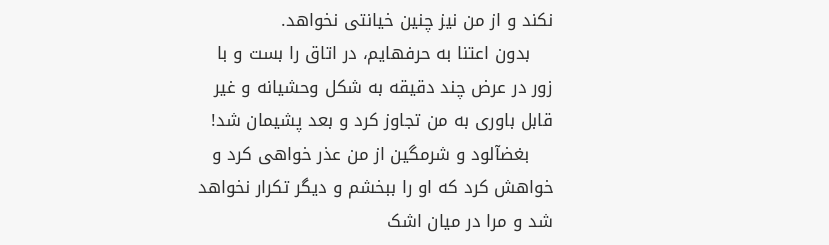نکند و از من نيز چنين خيانتی نخواهد.
    بدون اعتنا به حرفهايم، در اتاق را بست و با زور در عرض چند دقيقه به شکل وحشيانه و غير قابل باوری به من تجاوز کرد و بعد پشيمان شد!
    بغضآلود و شرمگين از من عذر خواهی کرد و خواهش کرد که او را ببخشم و ديگر تکرار نخواهد شد و مرا در ميان اشک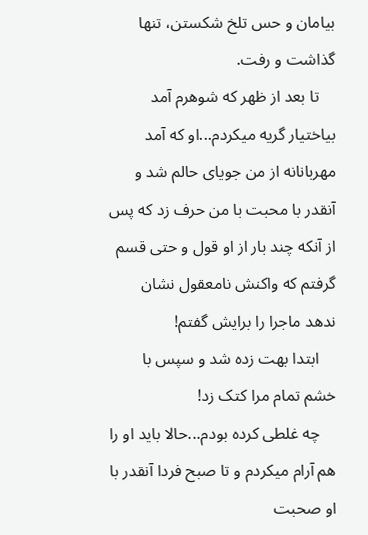بیامان و حس تلخ شکستن، تنها گذاشت و رفت.
    تا بعد از ظهر که شوهرم آمد بیاختيار گريه میکردم...او که آمد مهربانانه از من جويای حالم شد و آنقدر با محبت با من حرف زد که پس از آنکه چند بار از او قول و حتی قسم گرفتم که واکنش نامعقول نشان ندهد ماجرا را برايش گفتم!
    ابتدا بهت زده شد و سپس با خشم تمام مرا کتک زد!
    چه غلطی کرده بودم...حالا بايد او را هم آرام میکردم و تا صبح فردا آنقدر با او صحبت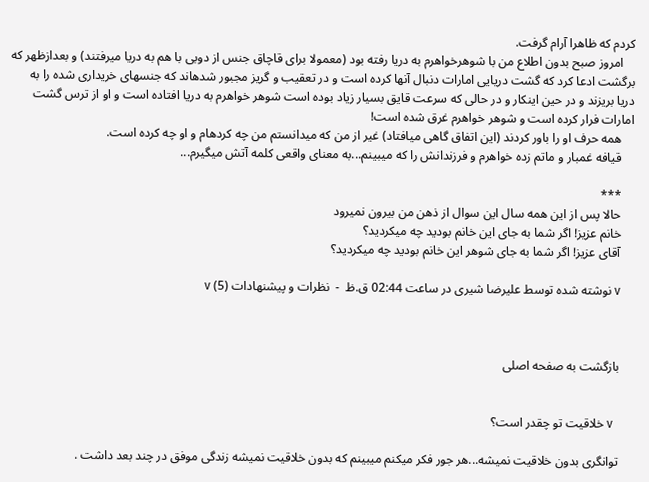کردم که ظاهرا آرام گرفت.
    امروز صبح بدون اطلاع من با شوهرخواهرم به دريا رفته بود (معمولا برای قاچاق جنس از دوبی با هم به دريا میرفتند) و بعدازظهر که برگشت ادعا کرد که گشت دريايی امارات دنبال آنها کرده است و در تعقيب و گريز مجبور شدهاند که جنسهای خريداری شده را به دريا بريزند و در حين اينکار و در حالی که سرعت قايق بسيار زياد بوده است شوهر خواهرم به دريا افتاده است و او از ترس گشت امارات فرار کرده است و شوهر خواهرم غرق شده است!
    همه حرف او را باور کردند (اين اتفاق گاهی میافتاد) غير از من که میدانستم من چه کردهام و او چه کرده است.
    قيافه غمبار و ماتم زده خواهرم و فرزندانش را که میبينم...به معنای واقعی کلمه آتش میگيرم...

    ***
    حالا پس از اين همه سال اين سوال از ذهن من بيرون نمیرود
    خانم عزيز! اگر شما به جای اين خانم بوديد چه میکرديد؟
    آقای عزيز! اگر شما به جای شوهر اين خانم بوديد چه میکرديد؟

    v نوشته شده توسط عليرضا شيری در ساعت 02:44 ق.ظ  -  نظرات و پيشنهادات (5) v



    بازگشت به صفحه اصلی


      v خلاقیت تو چقدر است؟

    توانگری بدون خلاقیت نمیشه...هر جور فکر میکنم میبینم که بدون خلاقیت نمیشه زندگی موفق در چند بعد داشت .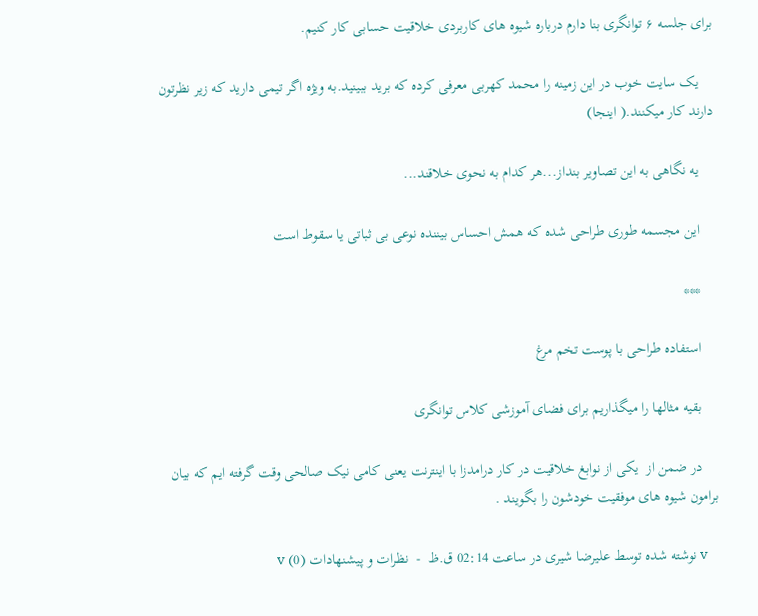برای جلسه ۶ توانگری بنا دارم درباره شیوه های کاربردی خلاقیت حسابی کار کنیم.

    یک سایت خوب در این زمینه را محمد کهربی معرفی کرده که برید ببینید.به ویژه اگر تیمی دارید که زیر نظرتون دارند کار میکنند.( اینجا)

    یه نگاهی به این تصاویر بنداز...هر کدام به نحوی خلاقند...

    این مجسمه طوری طراحی شده که همش احساس بیننده نوعی بی ثباتی یا سقوط است

    ***

    استفاده طراحی با پوست تخم مرغ

    بقیه مثالها را میگذاریم برای فضای آموزشی کلاس توانگری

    در ضمن از  یکی از نوابغ خلاقیت در کار درامدزا با اینترنت یعنی کامی نیک صالحی وقت گرفته ایم که بیان برامون شیوه های موفقیت خودشون را بگویند .

    v نوشته شده توسط عليرضا شيری در ساعت 02:14 ق.ظ  -  نظرات و پيشنهادات (0) v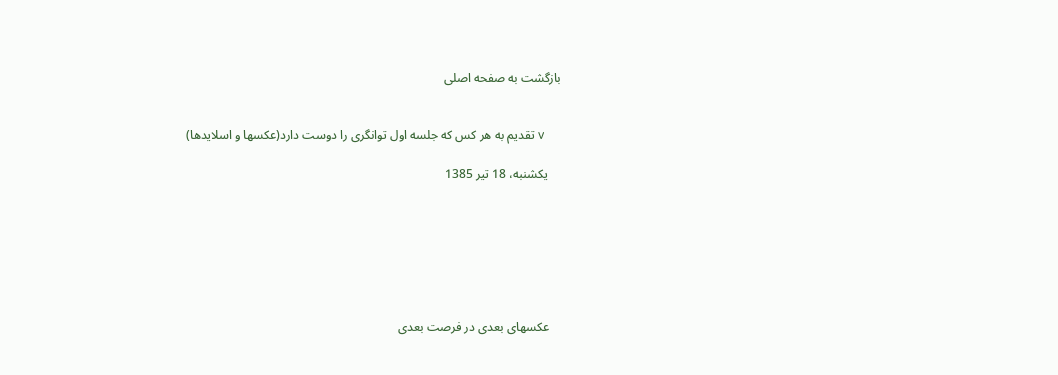بازگشت به صفحه اصلی


      v تقدیم به هر کس که جلسه اول توانگری را دوست دارد(عکسها و اسلایدها)

    يکشنبه، 18 تير 1385







    عکسهای بعدی در فرصت بعدی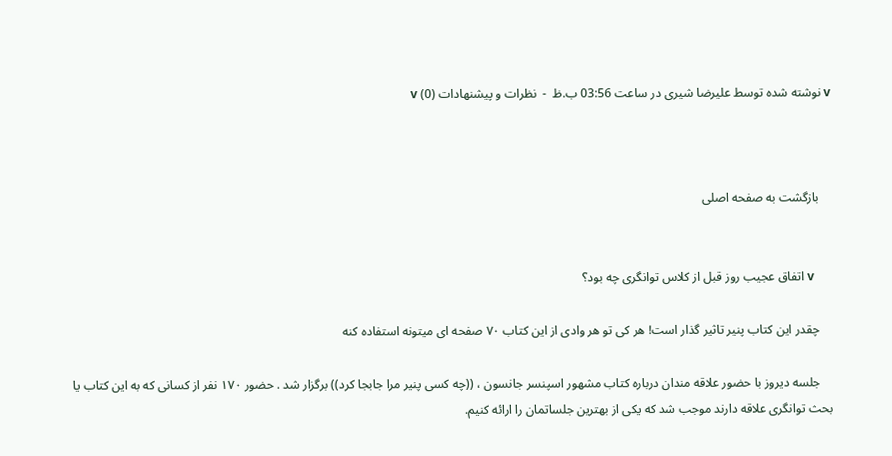v نوشته شده توسط عليرضا شيری در ساعت 03:56 ب.ظ  -  نظرات و پيشنهادات (0) v



    بازگشت به صفحه اصلی


      v اتفاق عجیب روز قبل از کلاس توانگری چه بود؟

    چقدر این کتاب پنیر تاثیر گذار است! هر کی تو هر وادی از این کتاب ۷۰ صفحه ای میتونه استفاده کنه

    جلسه دیروز با حضور علاقه مندان درباره کتاب مشهور اسپنسر جانسون ، ((چه کسی پنیر مرا جابجا کرد)) برگزار شد . حضور ۱۷۰ نفر از کسانی که به این کتاب یا بحث توانگری علاقه دارند موجب شد که یکی از بهترین جلساتمان را ارائه کنیم.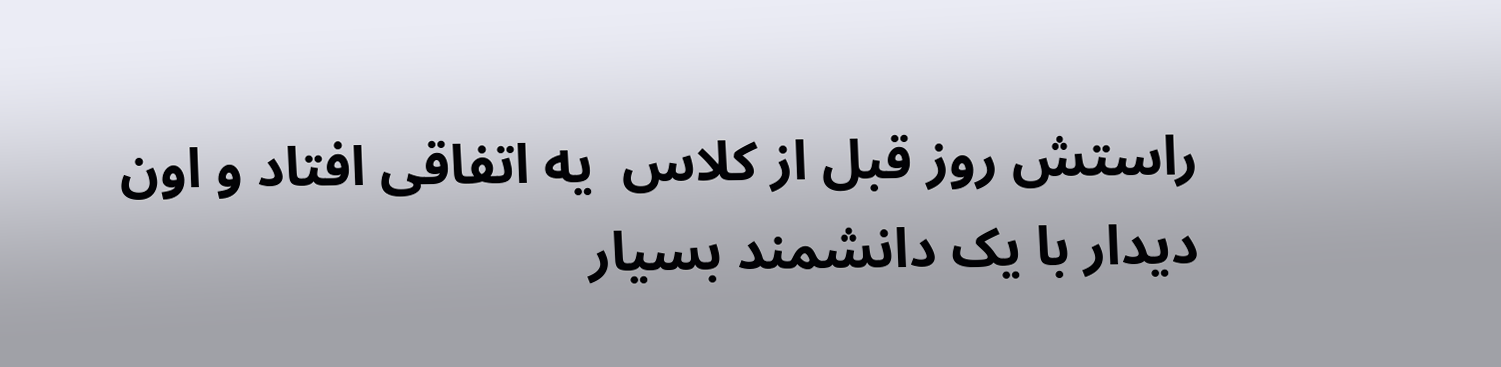راستش روز قبل از کلاس  یه اتفاقی افتاد و اون دیدار با یک دانشمند بسیار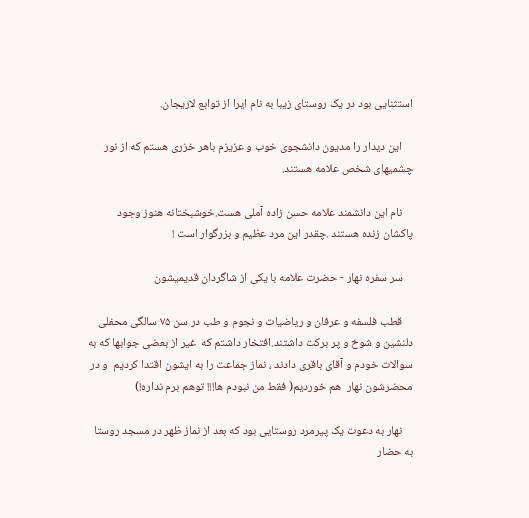استثنایی بود در یک روستای زیبا به نام ایرا از توابع لاریجان.

    این دیدار را مدیون دانشجوی خوب و عزیزم باهر خزری هستم که از نور چشمیهای شخص علامه هستند.

    نام این دانشمند علامه حسن زاده آملی هست.خوشبختانه هنوز وجود پاکشان زنده هستند .چقدر این مرد عظیم و بزرگوار است !

    سر سفره نهار - حضرت علامه با یکی از شاگردان قدیمیشون

    قطب فلسفه و عرفان و ریاضیات و نجوم و طب در سن ۷۵ سالگی محفلی دلنشین و شوخ و پر برکت داشتند.افتخار داشتم که  غیر از بعضی جوابها که به سوالات خودم و آقای باقری دادند ، نماز جماعت را به ایشون اقتدا کردیم  و در محضرشون نهار  هم خوردیم( فقط من نبودم ها!!! توهم برم نداره!)

    نهار به دعوت یک پیرمرد روستایی بود که بعد از نماز ظهر در مسجد روستا به حضار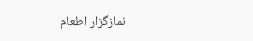نمازگزار اطعام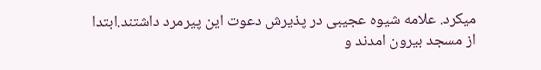میکرد. علامه شیوه عجیبی در پذیرش دعوت این پیرمرد داشتند.ابتدا از مسجد بیرون امدند و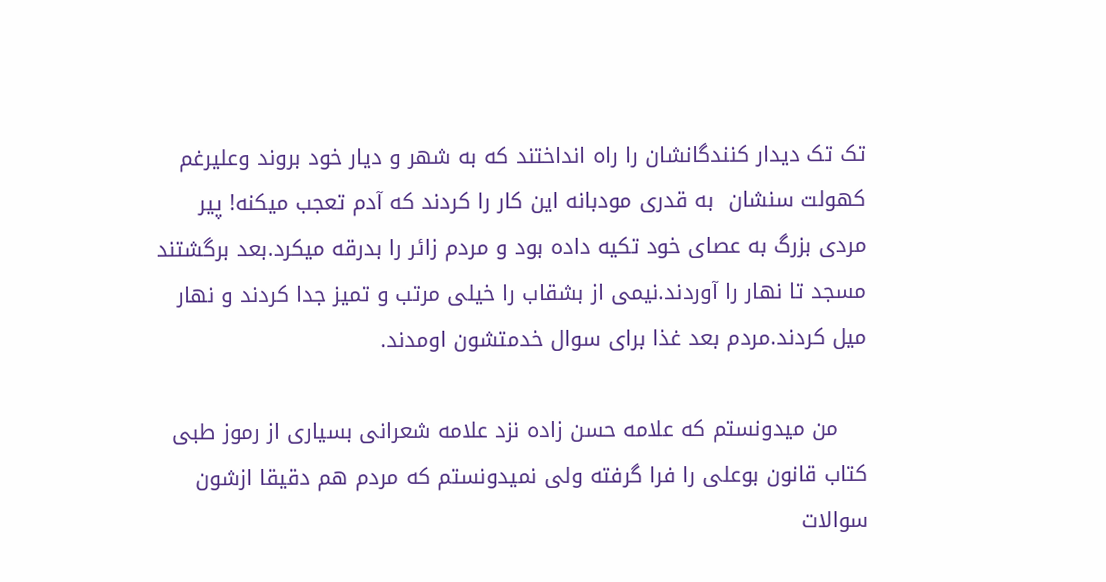تک تک دیدار کنندگانشان را راه انداختند که به شهر و دیار خود بروند وعلیرغم کهولت سنشان  به قدری مودبانه این کار را کردند که آدم تعجب میکنه! پیر مردی بزرگ به عصای خود تکیه داده بود و مردم زائر را بدرقه میکرد.بعد برگشتند مسجد تا نهار را آوردند.نیمی از بشقاب را خیلی مرتب و تمیز جدا کردند و نهار میل کردند.مردم بعد غذا برای سوال خدمتشون اومدند.

    من میدونستم که علامه حسن زاده نزد علامه شعرانی بسیاری از رموز طبی کتاب قانون بوعلی را فرا گرفته ولی نمیدونستم که مردم هم دقیقا ازشون سوالات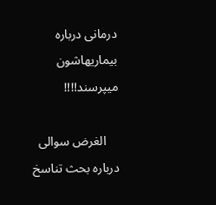درمانی درباره بیماریهاشون میپرسند!!!!

    الغرض سوالی درباره بحث تناسخ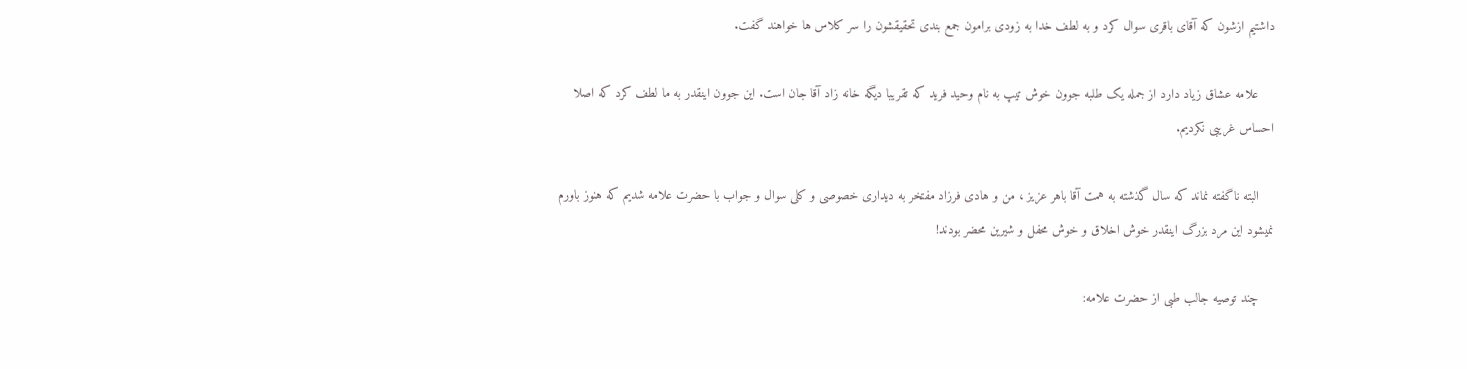داشتیم ازشون که آقای باقری سوال کرد و به لطف خدا به زودی برامون جمع بندی تحقیقشون را سر کلاس ها خواهند گفت.

    علامه عشاق زیاد دارد از جمله یک طلبه جوون خوش تیپ به نام وحید فرید که تقریبا دیگه خانه زاد آقا جان است. این جوون اینقدر به ما لطف کرد که اصلا احساس غریبی نکردیم.

    البته ناگفته نماند که سال گذشته به همت آقا باهر عزیز ، من و هادی فرزاد مفتخر به دیداری خصوصی و کلی سوال و جواب با حضرت علامه شدیم که هنوز باورم نمیشود این مرد بزرگ اینقدر خوش اخلاق و خوش محفل و شیرین محضر بودند!

    چند توصیه جالب طبی از حضرت علامه: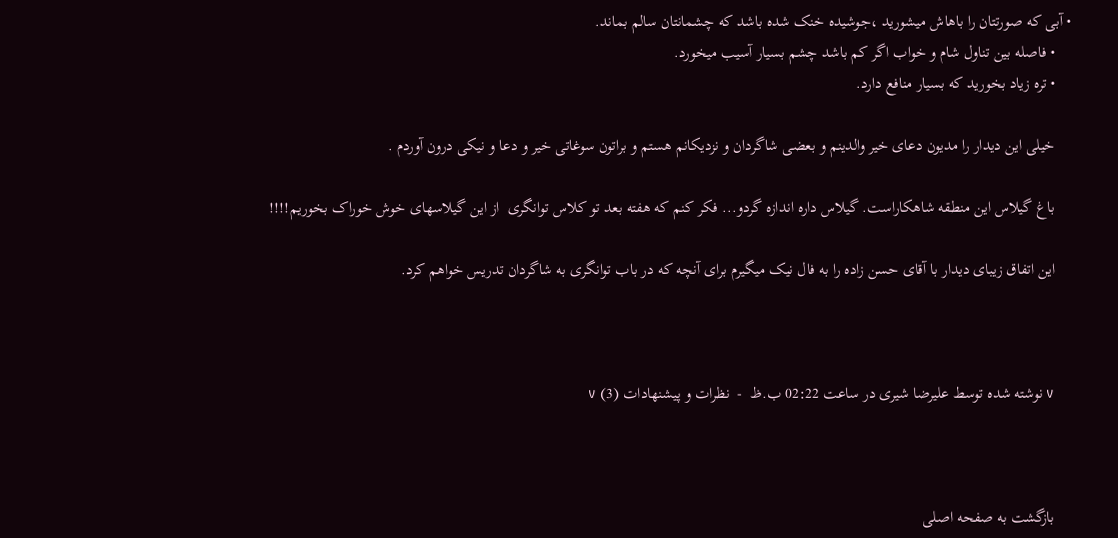• آبی که صورتتان را باهاش میشورید ،جوشیده خنک شده باشد که چشمانتان سالم بماند.
    • فاصله بین تناول شام و خواب اگر کم باشد چشم بسیار آسیب میخورد.
    • تره زیاد بخورید که بسیار منافع دارد.

    خیلی این دیدار را مدیون دعای خیر والدینم و بعضی شاگردان و نزدیکانم هستم و براتون سوغاتی خیر و دعا و نیکی درون آوردم .

    باغ گیلاس این منطقه شاهکاراست. گیلاس داره اندازه گردو... فکر کنم که هفته بعد تو کلاس توانگری  از این گیلاسهای خوش خوراک بخوریم!!!!

    این اتفاق زیبای دیدار با آقای حسن زاده را به فال نیک میگیرم برای آنچه که در باب توانگری به شاگردان تدریس خواهم کرد.



    v نوشته شده توسط عليرضا شيری در ساعت 02:22 ب.ظ  -  نظرات و پيشنهادات (3) v



    بازگشت به صفحه اصلی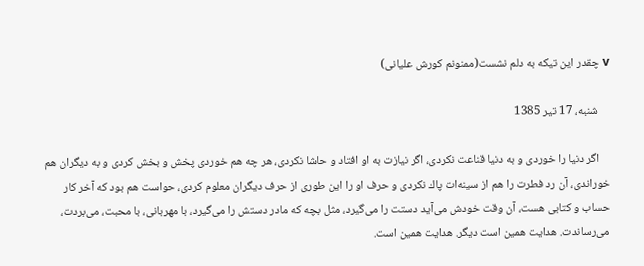v چقدر این تیکه به دلم نشست(ممنونم کورش علیانی)

    شنبه، 17 تير 1385

    اگر دنيا را خوردی و به دنيا قناعت نكردی، اگر نيازت به او افتاد و حاشا نكردی، هر چه هم خوردی پخش و بخش كردی و به ديگران هم خوراندی، آن رد فطرت را هم از سينه‌ات پاك نكردی و حرف او را اين طوری از حرف ديگران معلوم كردی، حواست هم بود كه آخر كار حساب و كتابی هست، آن وقت خودش می‌آيد دستت را می‌گيرد، مثل بچه كه مادر دستش را می‌گيرد، با مهربانی، با محبت، می‌بردت، می‌رساندت. هدايت همين است ديگر. هدايت همين است.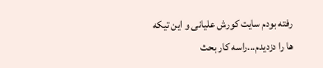رفته بودم سایت کورش علیانی و این تیکه ها را دزدیدم...راسه کار بحث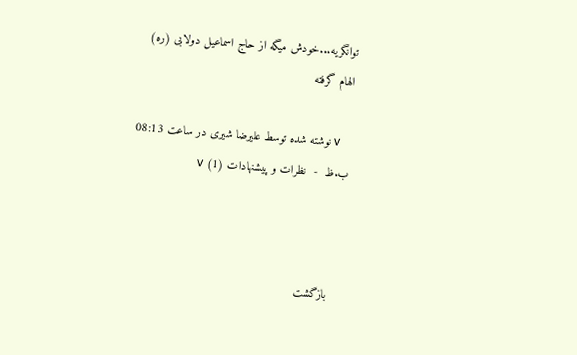توانگریه...خودش میگه از حاج اسماعیل دولابی (ره) الهام گرفته

    v نوشته شده توسط عليرضا شيری در ساعت 08:13 ب.ظ  -  نظرات و پيشنهادات (1) v



    بازگشت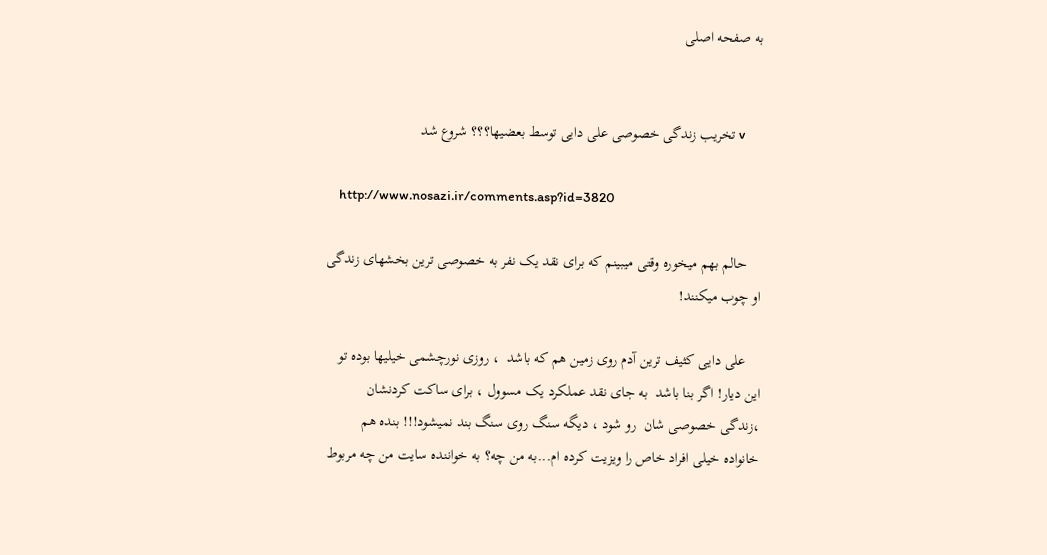به صفحه اصلی


      v تخریب زندگی خصوصی علی دایی توسط بعضیها؟؟؟ شروع شد

    http://www.nosazi.ir/comments.asp?id=3820

    حالم بهم میخوره وقتی میبینم که برای نقد یک نفر به خصوصی ترین بخشهای زندگی او چوب میکنند!

    علی دایی کثیف ترین آدم روی زمین هم که باشد  ، روزی نورچشمی خیلیها بوده تو این دیار! اگر بنا باشد  به جای نقد عملکرد یک مسوول ، برای ساکت کردنشان ،زندگی خصوصی شان  رو شود ، دیگه سنگ روی سنگ بند نمیشود!!! بنده هم خانواده خیلی افراد خاص را ویزیت کرده ام...به من چه؟ به خواننده سایت من چه مربوط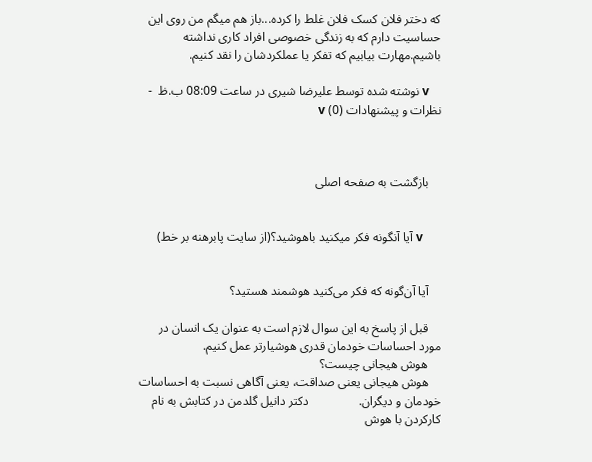که دختر فلان کسک فلان غلط را کرده...باز هم میگم من روی این حساسیت دارم که به زندگی خصوصی افراد کاری نداشته باشیم.مهارت بیابیم که تفکر یا عملکردشان را نقد کنیم.

    v نوشته شده توسط عليرضا شيری در ساعت 08:09 ب.ظ  -  نظرات و پيشنهادات (0) v



    بازگشت به صفحه اصلی


      v آیا آنگونه فکر میکنید باهوشید؟(از سایت پابرهنه بر خط)


    آیا آن‌گونه که فکر می‌کنید هوشمند هستید؟

    قبل از پاسخ به این سوال لازم است به عنوان یک انسان در مورد احساسات خودمان قدری هوشیارتر عمل کنیم.
    هوش هیجانی چیست؟
    هوش هیجانی یعنی صداقت، یعنی آگاهی نسبت به احساسات خودمان و دیگران.                دکتر دانیل گلدمن در کتابش به نام کارکردن با هوش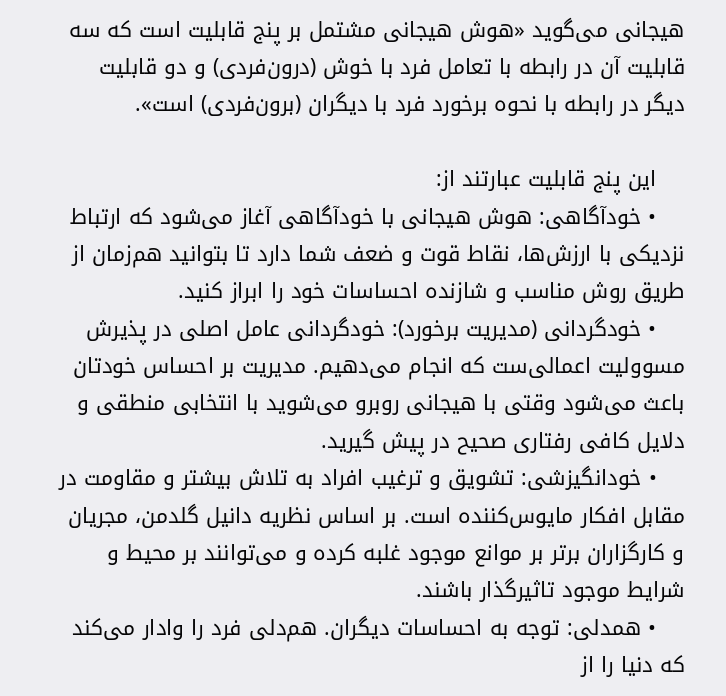هیجانی می‌گوید «هوش هیجانی مشتمل بر پنج قابلیت است که سه قابلیت آن در رابطه با تعامل فرد با خوش (درون‌فردی) و دو قابلیت دیگر در رابطه با نحوه برخورد فرد با دیگران (برون‌فردی) است».

    این پنج قابلیت عبارتند از:
    • خودآگاهی: هوش هیجانی با خودآگاهی آغاز می‌شود که ارتباط نزدیکی با ارزش‌ها، نقاط قوت و ضعف شما دارد تا بتوانید هم‌زمان از طریق روش مناسب و شازنده احساسات خود را ابراز کنید.
    • خودگردانی (مدیریت برخورد): خودگردانی عامل اصلی در پذیرش مسوولیت اعمالی‌ست که انجام می‌دهیم. مدیریت بر احساس خودتان باعث می‌شود وقتی با هیجانی روبرو می‌شوید با انتخابی منطقی و دلایل کافی رفتاری صحیح در پیش گیرید.
    • خودانگیزشی: تشویق و ترغیب افراد به تلاش بیشتر و مقاومت در مقابل افکار مایوس‌کننده است. بر اساس نظریه دانیل گلدمن، مجریان و کارگزاران برتر بر موانع موجود غلبه کرده و می‌توانند بر محیط و شرایط موجود تاثیرگذار باشند.
    • همدلی: توجه به احساسات دیگران. هم‌دلی فرد را وادار می‌کند که دنیا را از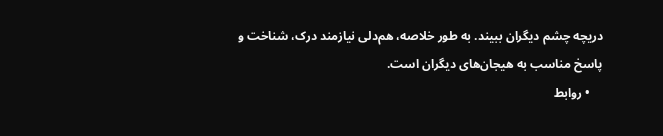دریچه چشم دیگران ببیند. به طور خلاصه، هم‌دلی نیازمند درک، شناخت و پاسخ مناسب به هیجان‌های دیگران است.
    • روابط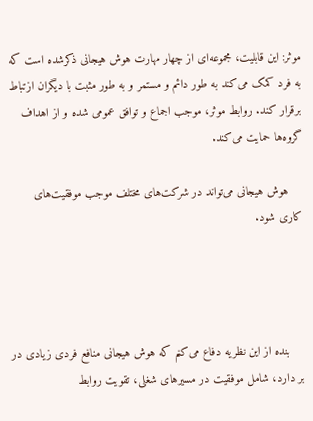موثر: این‌ قابلیت، مجموعه‌ای از چهار مهارت هوش هیجانی ذکرشده است که به فرد کمک می‌کند به طور دائم و مستمر و به طور مثبت با دیگران ازتباط برقرار کند. روابط موثر، موجب اجماع و توافق عمومی شده و از اهداف گروه‌ها حمایت می‌کند.

    هوش هیجانی می‌تواند در شرکت‌های مختلف موجب موفقیت‌های کاری شود.




    بنده از این نظریه دفاع می‌کنم که هوش هیجانی منافع فردی زیادی در بر دارد، شامل موفقیت در مسیرهای شغلی، تقویت روابط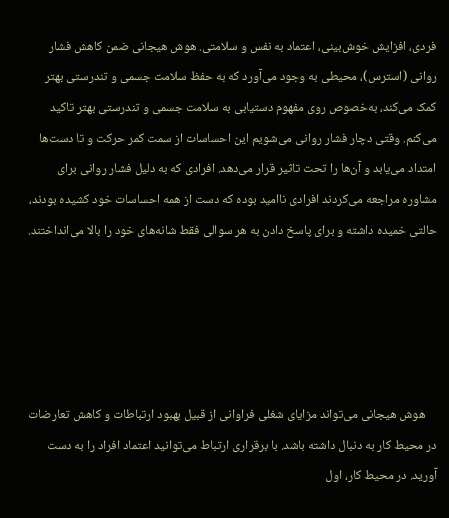فردی، افزایش خوش‌بینی، اعتماد به نفس و سلامتی. هوش هیجانی ضمن کاهش فشار روانی (استرس)، محیطی به وجود می‌آورد که به حفظ سلامت جسمی و تندرستی بهتر کمک می‌کند، به‌خصوص روی مفهوم دستيابی به سلامت جسمی و تندرستی بهتر تاكيد می‌كنم. وقتی دچار فشار روانی می‌شويم اين احساسات از سمت كمر حركت و تا دست‌ها امتداد می‌يابد و آن‌ها را تحت تاثير قرار می‌دهد. افرادی كه به دليل فشار روانی برای مشاوره مراجعه می‌كردند افرادی نااميد بوده كه دست از همه احساسات خود كشيده بودند، حالتی خميده داشته و برای پاسخ دادن به هر سوالی فقط شانه‌های خود را بالا می‌انداختند.





    هوش هيجانی می‌تواند مزايای شغلی فراوانی از قبيل بهبود ارتباطات و كاهش تعارضات در محيط كار به دنبال داشته باشد. با برقراری ارتباط می‌توانيد اعتماد افراد را به دست آوريد. در محيط كار، اول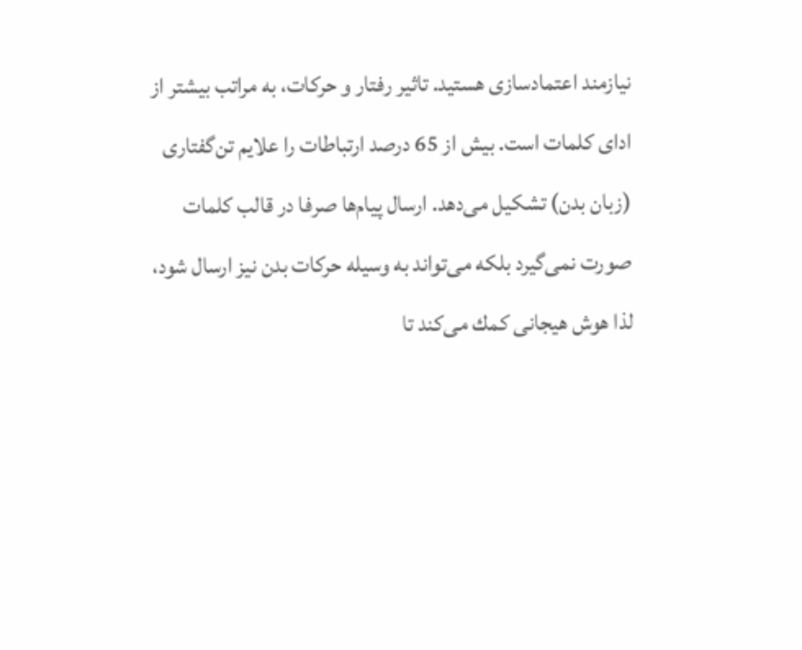نيازمند اعتمادسازی هستيد. تاثير رفتار و حركات، به مراتب بيشتر از ادای كلمات است. بيش از 65 درصد ارتباطات را علايم تن‌گفتاری (زبان بدن) تشكيل می‌دهد. ارسال پيام‌ها صرفا در قالب كلمات صورت نمی‌گيرد بلكه می‌تواند به وسيله حركات بدن نيز ارسال شود، لذا هوش هيجانی كمك می‌كند تا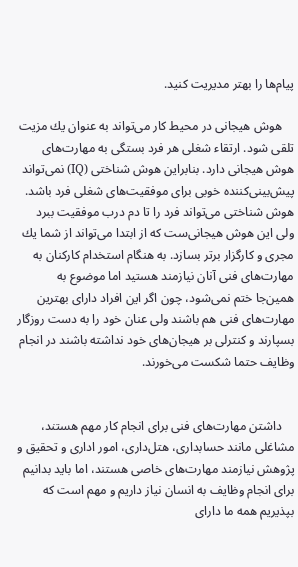پيام‌ها را بهتر مديريت كنيد.

    هوش هيجانی در محيط كار می‌تواند به عنوان يك مزيت تلقی شود. ارتقاء شغلی هر فرد بستگی به مهارت‌های هوش هيجانی دارد. بنابراين هوش شناختی (IQ) نمی‌تواند پيش‌بينی‌كننده خوبی برای موفقيت‌های شغلی فرد باشد. هوش شناختی می‌تواند فرد را تا دم درب موفقيت ببرد ولی اين هوش هيجانی‌ست كه از ابتدا می‌تواند از شما يك مجری و كارگزار برتر بسازد. به هنگام استخدام كاركنان به مهارت‌های فنی آنان نيازمند هستيد اما موضوع به همين‌جا ختم نمی‌شود، چون اگر اين افراد دارای بهترين مهارت‌های فنی هم باشند ولی عنان خود را به دست روزگار بسپارند و كنترلی بر هيجان‌های خود نداشته باشند در انجام وظايف حتما شكست می‌خورند.


    داشتن مهارت‌های فنی برای انجام كار مهم هستند، مشاغلی مانند حسابداری، هتل‌داری، امور اداری و تحقيق و پژوهش نيازمند مهارت‌های خاصی هستند، اما بايد بدانيم برای انجام وظايف به انسان نياز داريم و مهم است كه بپذيريم همه ما دارای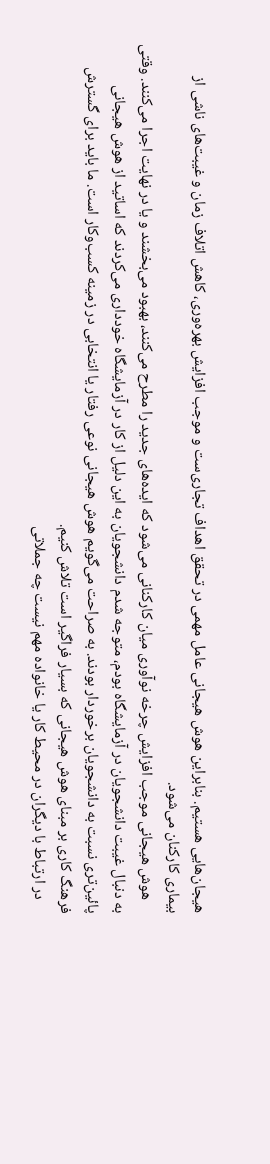هيجان‌هايی هستيم. بنابراين هوش هيجانی عامل مهمی در تحقق اهداف تجاری‌ست و موجب افزايش بهره‌وری، كاهش اتلاف زمان و غيبت‌های ناشی از بيماری كاركنان می‌شود.
    هوش هيجانی موجب افزايش چرخه نوآوری ميان كاركنانی می‌شود كه ايده‌های جديد را مطرح می‌کنند، بهبود می‌بخشند و يا در نهايت اجرا می‌كنند. وقتی به دنبال غيبت دانشجويان در آزمايشگاه بودم، متوجه شدم دانشجويان به اين دليل از كار در آزمايشگاه خودداری می‌کردند كه اساتيد از هوش هيجانی پائين‌تری نسبت به دانشجويان برخوردار بودند. به صراحت می‌گويم هوش هيجانی نوعی رفتار يا انتخابی در زمينه كسب‌وكار است. ما بايد برای گسترش فرهنگ كاری بر مبنای هوش هيجانی كه بسيار فراگير است تلاش كنيم.
    در ارتباط با ديگران در محيط كار يا خانواده مهم نيست چه جملاتی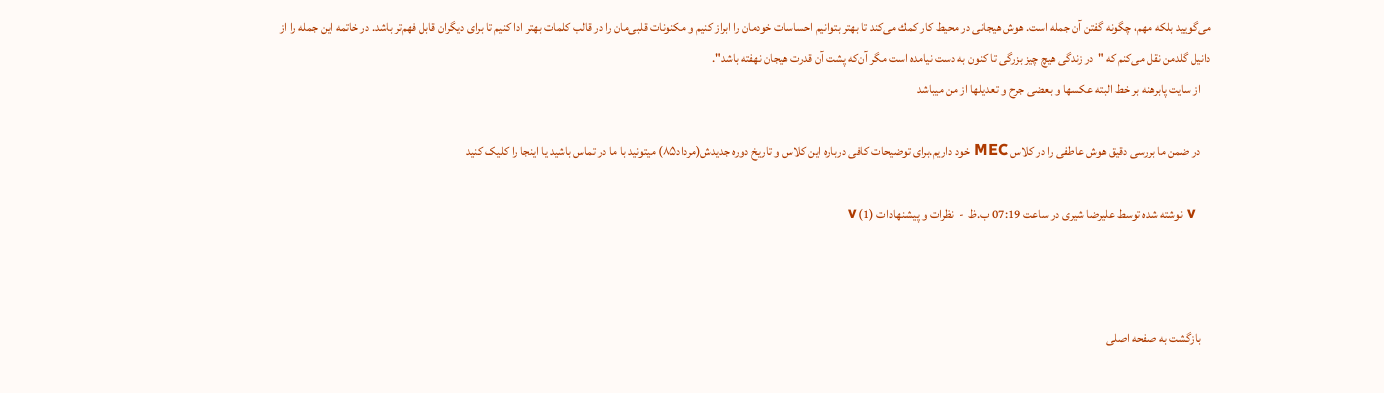می‌گوييد بلكه مهم، چگونه گفتن آن جمله است. هوش هيجانی در محيط كار كمك می‌كند تا بهتر بتوانيم احساسات خودمان را ابراز كنيم و مكنونات قلبی‌مان را در قالب كلمات بهتر ادا كنيم تا برای ديگران قابل فهم‌تر باشد. در خاتمه اين جمله را از دانيل گلدمن نقل می‌كنم كه "در زندگی هيچ چيز بزرگی تا كنون به دست نيامده است مگر آن‌كه پشت آن قدرت هيجان نهفته باشد".
    از سایت پابرهنه بر خط البته عکسها و بعضی جرح و تعدیلها از من میباشد

    در ضمن ما بررسی دقیق هوش عاطفی را در کلاس MEC خود داریم.برای توضیحات کافی درباره این کلاس و تاریخ دوره جدیدش(مرداد۸۵) میتونید با ما در تماس باشید یا اینجا را کلیک کنید

    v نوشته شده توسط عليرضا شيری در ساعت 07:19 ب.ظ  -  نظرات و پيشنهادات (1) v



    بازگشت به صفحه اصلی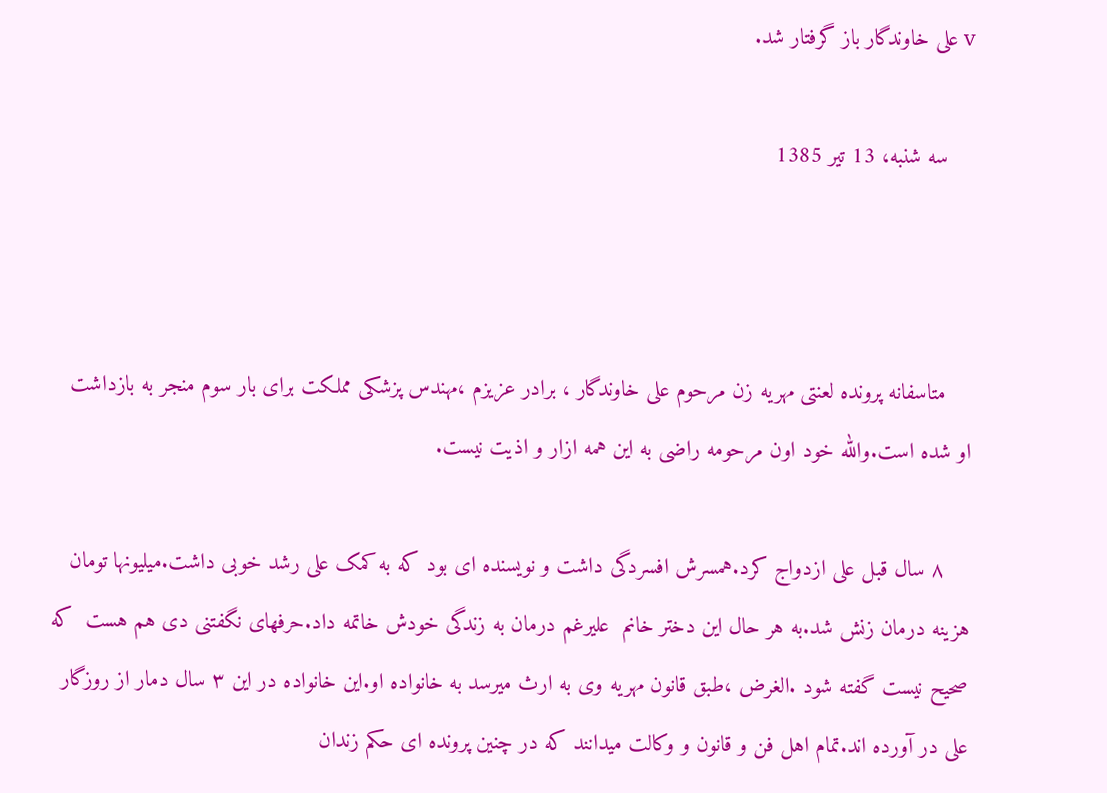v علی خاوندگار باز گرفتار شد.

    سه شنبه، 13 تير 1385



    متاسفانه پرونده لعنتی مهریه زن مرحوم علی خاوندگار ، برادر عزیزم ،مهندس پزشکی مملکت برای بار سوم منجر به بازداشت او شده است.والله خود اون مرحومه راضی به این همه ازار و اذیت نیست.

    ۸ سال قبل علی ازدواج کرد.همسرش افسردگی داشت و نویسنده ای بود که به کمک علی رشد خوبی داشت.میلیونها تومان هزینه درمان زنش شد.به هر حال این دختر خانم  علیرغم درمان به زندگی خودش خاتمه داد.حرفهای نگفتنی دی هم هست  که صحیح نیست گفته شود .الغرض ،طبق قانون مهریه وی به ارث میرسد به خانواده او.این خانواده در این ۳ سال دمار از روزگار علی در آورده اند.تمام اهل فن و قانون و وکالت میدانند که در چنین پرونده ای حکم زندان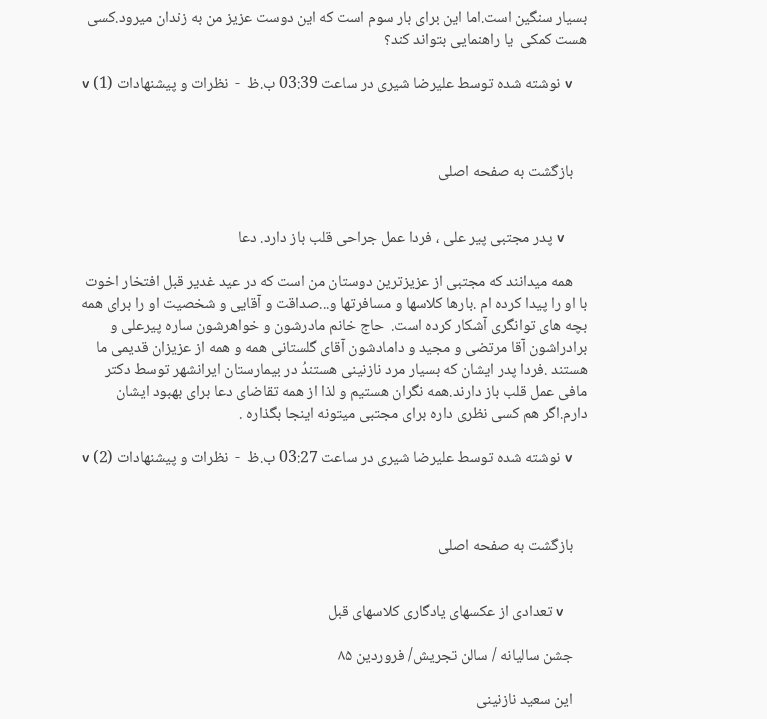بسیار سنگین است.اما این برای بار سوم است که این دوست عزیز من به زندان میرود.کسی هست کمکی  یا راهنمایی بتواند کند؟

    v نوشته شده توسط عليرضا شيری در ساعت 03:39 ب.ظ  -  نظرات و پيشنهادات (1) v



    بازگشت به صفحه اصلی


      v پدر مجتبی پیر علی ، فردا عمل جراحی قلب باز دارد. دعا

    همه میدانند که مجتبی از عزیزترین دوستان من است که در عید غدیر قبل افتخار اخوت با او را پیدا کرده ام .بارها کلاسها و مسافرتها و...صداقت و آقایی و شخصیت او را برای همه بچه های توانگری آشکار کرده است.  حاج خانم مادرشون و خواهرشون ساره پیرعلی و برادراشون آقا مرتضی و مجید و دامادشون آقای گلستانی همه و همه از عزیزان قدیمی ما هستند .فردا پدر ایشان که بسیار مرد نازنینی هستندُ در بیمارستان ایرانشهر توسط دکتر مافی عمل قلب باز دارند.همه نگران هستیم و لذا از همه تقاضای دعا برای بهبود ایشان دارم.اگر هم کسی نظری داره برای مجتبی میتونه اینجا بگذاره .

    v نوشته شده توسط عليرضا شيری در ساعت 03:27 ب.ظ  -  نظرات و پيشنهادات (2) v



    بازگشت به صفحه اصلی


      v تعدادی از عکسهای یادگاری کلاسهای قبل

    جشن سالیانه / سالن تجریش/ فروردین ۸۵

    این سعید نازنینی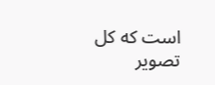است که کل تصویر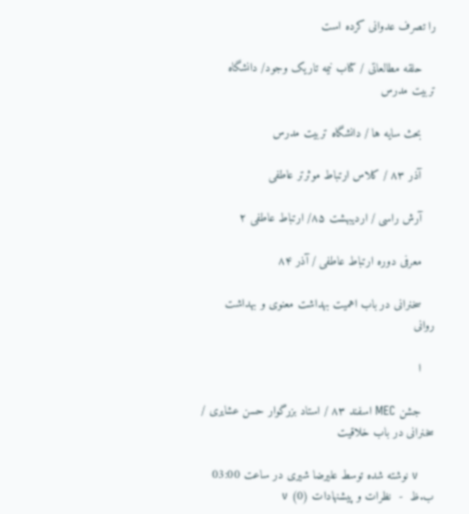را تصرف عدوانی کرده است

    حلقه مطالعاتی / کتاب نیمه تاریک وجود/ دانشگاه تربیت مدرس

    بحث سایه ها / دانشگاه تربیت مدرس

    آذر ۸۳ / کلاس ارتباط موثرتر عاطفی

    آرش راسی / اردیبهشت ۸۵/ ارتباط عاطفی ۲

    معرفی دوره ارتباط عاطفی / آذر ۸۴

    سخنرانی در باب اهمیت بهداشت معنوی و بهداشت روانی

    ا

    جشن MEC اسفند ۸۳ / استاد بزرگوار حسن عشایری / سخنرانی در باب خلاقیت

    v نوشته شده توسط عليرضا شيری در ساعت 03:00 ب.ظ  -  نظرات و پيشنهادات (0) v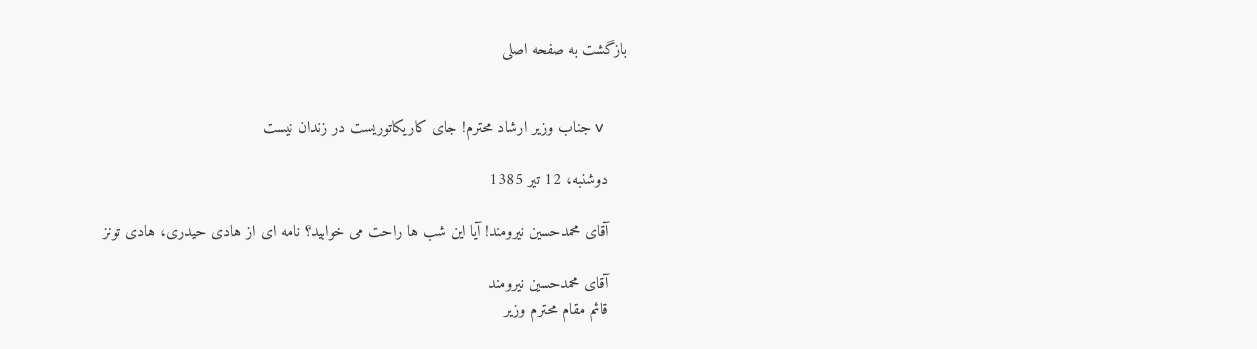بازگشت به صفحه اصلی


      v جناب وزیر ارشاد محترم! جای کاریکاتوریست در زندان نیست

    دوشنبه، 12 تير 1385

    آقای محمدحسین نیرومند! آیا این شب ها راحت می خوابید؟ نامه ای از هادی حیدری، هادی تونز

    آقای محمدحسین نیرومند
    قائم مقام محترم وزیر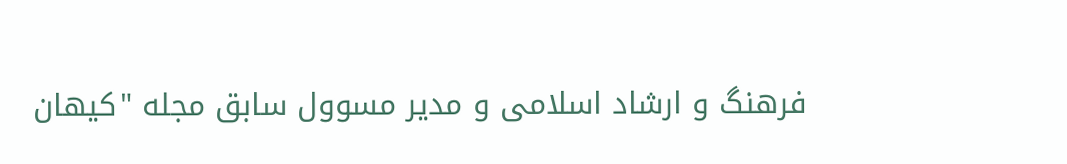فرهنگ و ارشاد اسلامی و مدیر مسوول سابق مجله "کیهان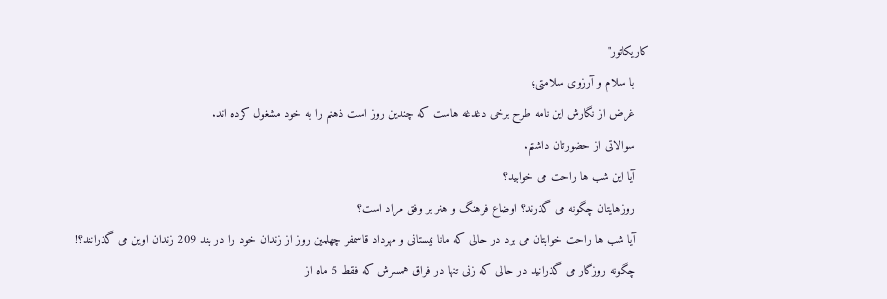کاریکاتور"
    با سلام و آرزوی سلامتی؛
    غرض از نگارش این نامه طرح برخی دغدغه هاست که چندین روز است ذهنم را به خود مشغول کرده اند.
    سوالاتی از حضورتان داشتم.
    آیا این شب ها راحت می خوابید؟
    روزهایتان چگونه می گذرند؟ اوضاع فرهنگ و هنر بر وفق مراد است؟
    آیا شب ها راحت خوابتان می برد در حالی که مانا نیستانی و مهرداد قاسمفر چهلمین روز از زندان خود را در بند 209 زندان اوین می گذرانند؟!
    چگونه روزگار می گذرانید در حالی که زنی تنها در فراق همسرش که فقط 5 ماه از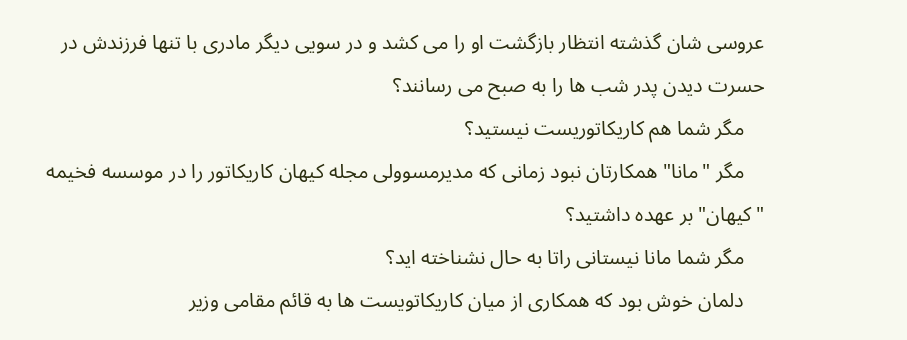عروسی شان گذشته انتظار بازگشت او را می کشد و در سویی دیگر مادری با تنها فرزندش در حسرت دیدن پدر شب ها را به صبح می رسانند؟
    مگر شما هم کاریکاتوریست نیستید؟
    مگر "مانا" همکارتان نبود زمانی که مدیرمسوولی مجله کیهان کاریکاتور را در موسسه فخیمه "کیهان" بر عهده داشتید؟
    مگر شما مانا نیستانی راتا به حال نشناخته اید؟
    دلمان خوش بود که همکاری از میان کاریکاتویست ها به قائم مقامی وزیر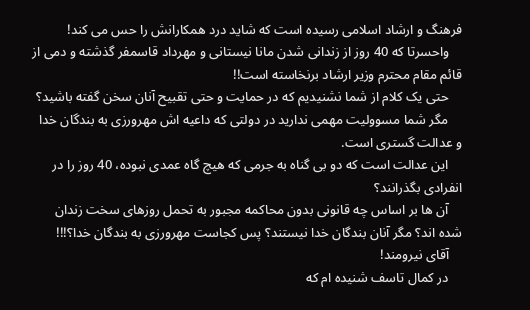فرهنگ و ارشاد اسلامی رسیده است که شاید درد همکارانش را حس می کند!
    واحسرتا که 40 روز از زندانی شدن مانا نیستانی و مهرداد قاسمفر گذشته و دمی از قائم مقام محترم وزیر ارشاد برنخاسته است!!
    حتی یک کلام از شما نشنیدیم که در حمایت و حتی تقبیح آنان سخن گفته باشید؟
    مگر شما مسوولیت مهمی ندارید در دولتی که داعیه اش مهرورزی به بندگان خدا و عدالت گستری است.
    این عدالت است که دو بی گناه به جرمی که هیچ گاه عمدی نبوده، 40 روز را در انفرادی بگذرانند؟
    آن ها بر اساس چه قانونی بدون محاکمه مجبور به تحمل روزهای سخت زندان شده اند؟ مگر آنان بندگان خدا نیستند؟ پس کجاست مهرورزی به بندگان خدا؟!!!
    آقای نیرومند!
    در کمال تاسف شنیده ام که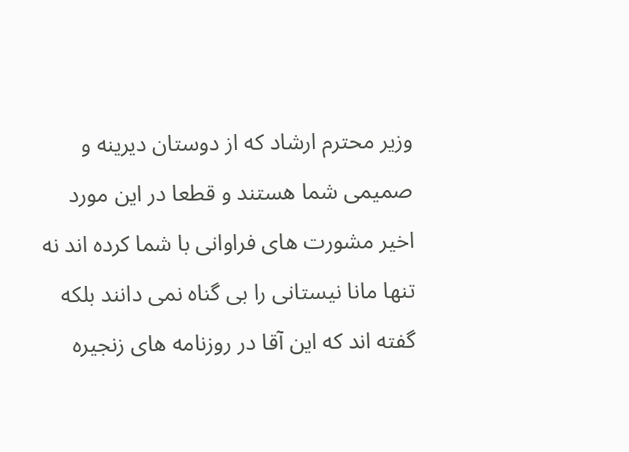وزیر محترم ارشاد که از دوستان دیرینه و صمیمی شما هستند و قطعا در این مورد اخیر مشورت های فراوانی با شما کرده اند نه تنها مانا نیستانی را بی گناه نمی دانند بلکه گفته اند که این آقا در روزنامه های زنجیره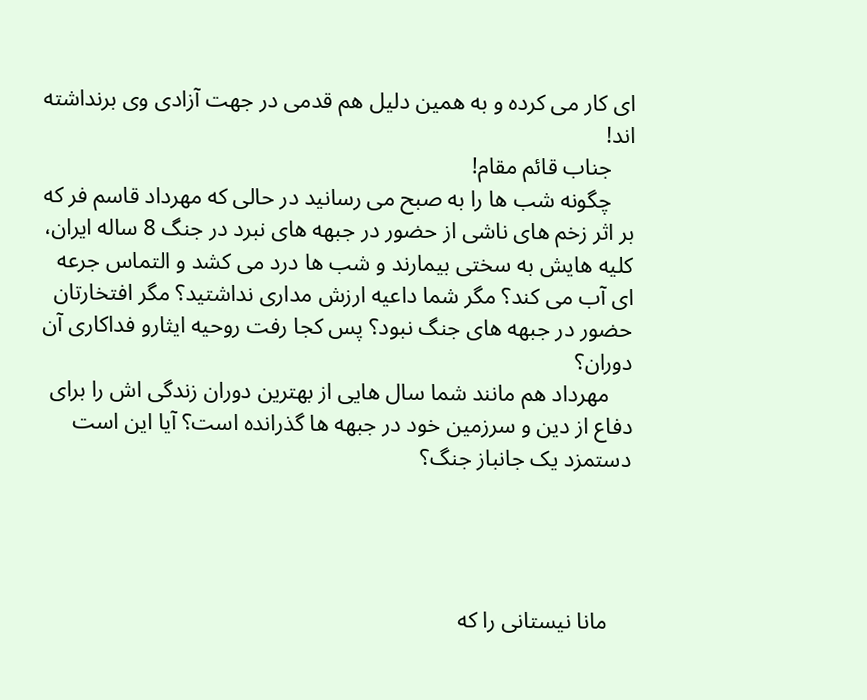ای کار می کرده و به همین دلیل هم قدمی در جهت آزادی وی برنداشته اند!
    جناب قائم مقام!
    چگونه شب ها را به صبح می رسانید در حالی که مهرداد قاسم فر که بر اثر زخم های ناشی از حضور در جبهه های نبرد در جنگ 8 ساله ایران، کلیه هایش به سختی بیمارند و شب ها درد می کشد و التماس جرعه ای آب می کند؟ مگر شما داعیه ارزش مداری نداشتید؟ مگر افتخارتان حضور در جبهه های جنگ نبود؟ پس کجا رفت روحیه ایثارو فداکاری آن دوران؟
    مهرداد هم مانند شما سال هایی از بهترین دوران زندگی اش را برای دفاع از دین و سرزمین خود در جبهه ها گذرانده است؟ آیا این است دستمزد یک جانباز جنگ؟




    مانا نیستانی را که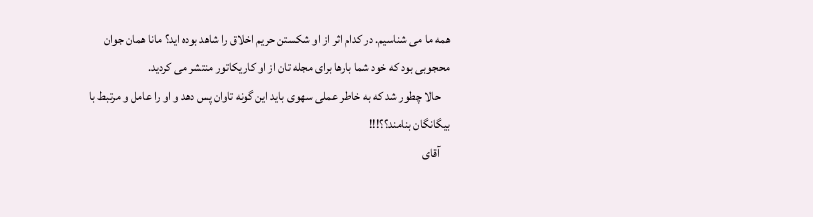همه ما می شناسیم. در کدام اثر از او شکستن حریم اخلاق را شاهد بوده اید؟ مانا همان جوان محجوبی بود که خود شما بارها برای مجله تان از او کاریکاتور منتشر می کردید.
    حالا چطور شد که به خاطر عملی سهوی باید این گونه تاوان پس دهد و او را عامل و مرتبط با بیگانگان بنامند؟؟!!!
    آقای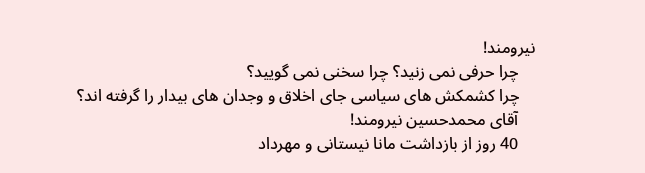نیرومند!
    چرا حرفی نمی زنید؟ چرا سخنی نمی گویید؟
    چرا کشمکش های سیاسی جای اخلاق و وجدان های بیدار را گرفته اند؟
    آقای محمدحسین نیرومند!
    40 روز از بازداشت مانا نیستانی و مهرداد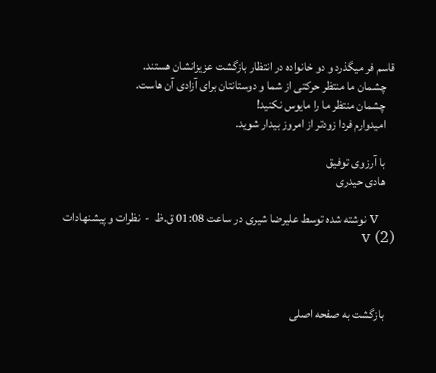قاسم فر میگذرد و دو خانواده در انتظار بازگشت عزیزانشان هستند.
    چشمان ما منتظر حرکتی از شما و دوستانتان برای آزادی آن هاست.
    چشمان منتظر ما را مایوس نکنید!
    امیدوارم فردا زودتر از امروز بیدار شوید.

    با آرزوی توفیق
    هادی حیدری

    v نوشته شده توسط عليرضا شيری در ساعت 01:08 ق.ظ  -  نظرات و پيشنهادات (2) v



    بازگشت به صفحه اصلی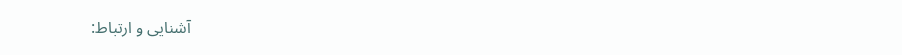آشنايی و ارتباط: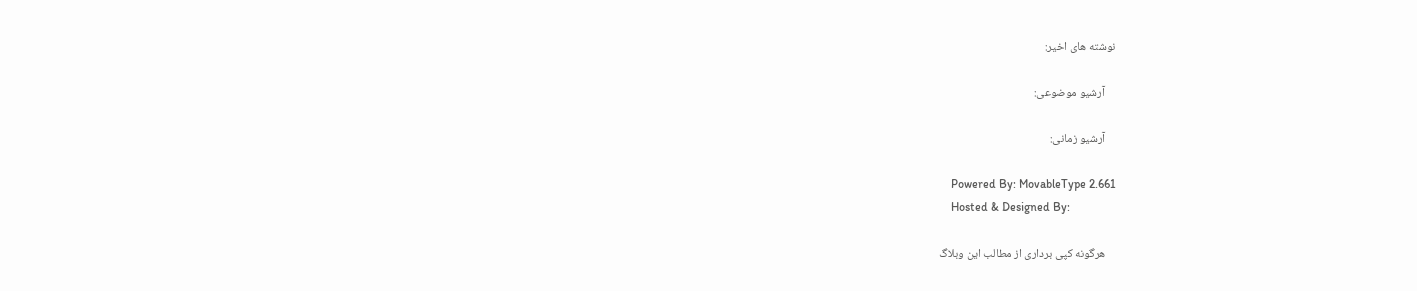نوشته های اخير:

    آرشيو موضوعی:

    آرشيو زمانی:

    Powered By: MovableType 2.661
    Hosted & Designed By:

    هرگونه کپی برداری از مطالب اين وبلاگ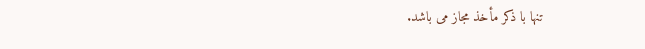تنها با ذکر مأخذ مجاز می باشد.